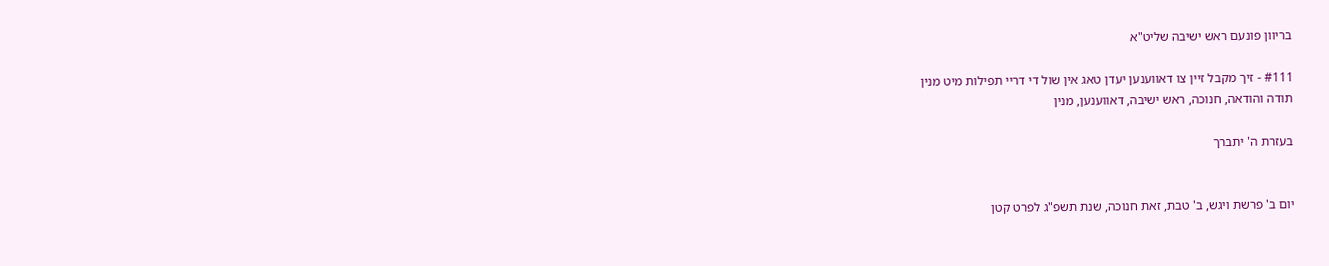בריוון פונעם ראש ישיבה שליט"א

#111 - זיך מקבל זיין צו דאווענען יעדן טאג אין שול די דריי תפילות מיט מנין
תודה והודאה, חנוכה, ראש ישיבה, דאווענען, מנין

בעזרת ה' יתברך


יום ב' פרשת ויגש, ב' טבת, זאת חנוכה, שנת תשפ"ג לפרט קטן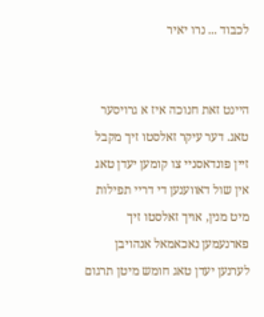לכבוד ... נרו יאיר


היינט זאת חנוכה איז א גרויסער טאג. דער עיקר זאלסטו זיך מקבל זיין פונדאסניי צו קומען יעדן טאג אין שול דאווענען די דריי תפילות מיט מנין, אויך זאלסטו זיך פארנעמען נאכאמאל אנהויבן לערנען יעדן טאג חומש מיטן תרגום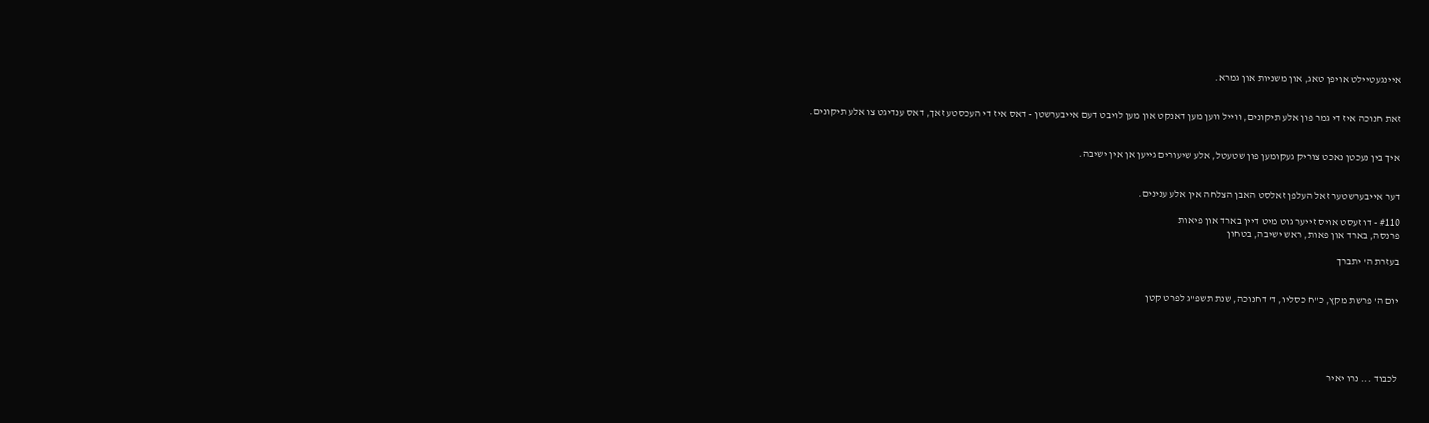איינגעטיילט אויפן טאג, און משניות און גמרא.


זאת חנוכה איז די גמר פון אלע תיקונים, ווייל ווען מען דאנקט און מען לויבט דעם אייבערשטן - דאס איז די העכסטע זאך, דאס ענדיגט צו אלע תיקונים.


איך בין נעכטן נאכט צוריק געקומען פון שטעטל, אלע שיעורים גייען אן אין ישיבה.


דער אייבערשטער זאל העלפן זאלסט האבן הצלחה אין אלע ענינים.

#110 - דו זעסט אויס זייער גוט מיט דיין בארד און פיאות
פרנסה, בארד און פאות, ראש ישיבה, בטחון

בעזרת ה' יתברך


יום ה' פרשת מקץ, כ"ח כסליו, ד' דחנוכה, שנת תשפ"ג לפרט קטן





לכבוד ... נרו יאיר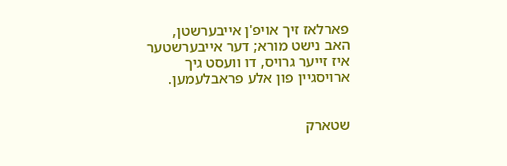פארלאז זיך אויפ'ן אייבערשטן, האב נישט מורא; דער אייבערשטער איז זייער גרויס, דו וועסט גיך ארויסגיין פון אלע פראבלעמען.


שטארק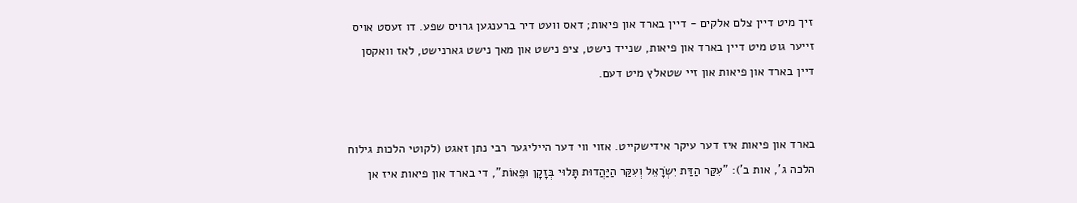זיך מיט דיין צלם אלקים - דיין בארד און פיאות; דאס וועט דיר ברענגען גרויס שפע. דו זעסט אויס זייער גוט מיט דיין בארד און פיאות, שנייד נישט, ציפ נישט און מאך נישט גארנישט, לאז וואקסן דיין בארד און פיאות און זיי שטאלץ מיט דעם.


בארד און פיאות איז דער עיקר אידישקייט. אזוי ווי דער הייליגער רבי נתן זאגט (לקוטי הלכות גילוח הלכה ג', אות ב'): "עִקַּר הַדַּת יִשְֹרָאֵל וְעִקַּר הַיַּהֲדוּת תָּלוּי בְּזָקָן וּפֵאוֹת", די בארד און פיאות איז אן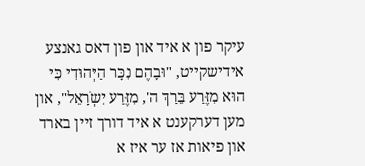עיקר פון א איד און פון דאס גאנצע אידישקייט, "וּבָהֶם נִכָּר הַיְּהוּדִי כִּי הוּא מִזֶּרַע בֵּרַךְ ה', מִזֶּרַע יִשְֹרָאֵל", און מען דערקענט א איד דורך זיין בארד און פיאות אז ער איז א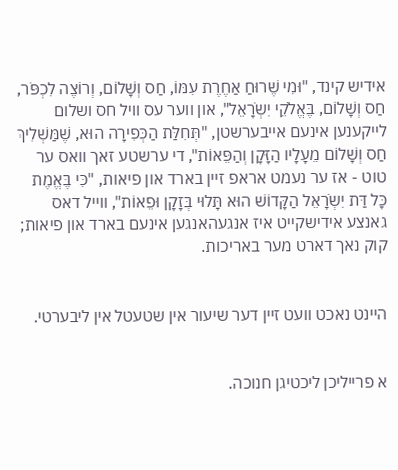אידיש קינד, "וּמִי שֶׁרוּחַ אַחֶרֶת עִמּוֹ, חַס וְשָׁלוֹם, וְרוֹצֶה לִכְפֹּר, חַס וְשָׁלוֹם, בֶּאֱלֹקֵי יִשְֹרָאֵל", און ווער עס וויל חס ושלום לייקענען אינעם אייבערשטן, "תְּחִלַּת הַכְּפִירָה הוּא, שֶׁמַּשְׁלִיךְ חַס וְשָׁלוֹם מֵעָלָיו הַזָּקָן וְהַפֵּאוֹת", די ערשטע זאך וואס ער טוט - אז ער נעמט אראפ זיין בארד און פיאות, "כִּי בֶּאֱמֶת כָּל דַּת יִשְֹרָאֵל הַקָּדוֹשׁ הוּא תָּלוּי בְּזָקָן וּפֵאוֹת", ווייל דאס גאנצע אידישקייט איז אנגעהאנגען אינעם בארד און פיאות; קוק נאך דארט מער באריכות.


היינט נאכט וועט זיין דער שיעור אין שטעטל אין ליבערטי.


א פרייליכן ליכטיגן חנוכה.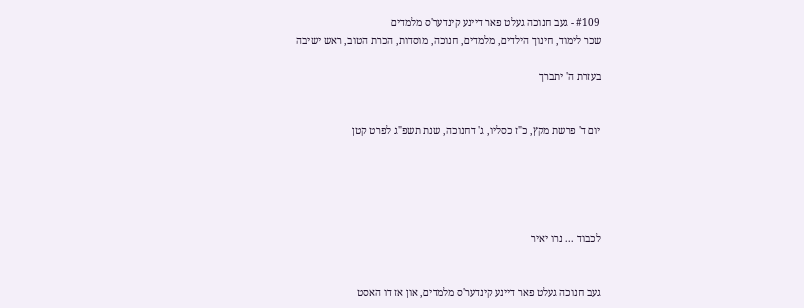#109 - געב חנוכה געלט פאר דיינע קינדער'ס מלמדים
שכר לימוד, חינוך הילדים, מלמדים, חנוכה, מוסדות, הכרת הטוב, ראש ישיבה

בעזרת ה' יתברך


יום ד' פרשת מקץ, כ"ז כסליו, ג' דחנוכה, שנת תשפ"ג לפרט קטן





לכבוד ... נרו יאיר


געב חנוכה געלט פאר דיינע קינדער'ס מלמדים, און אז דו האסט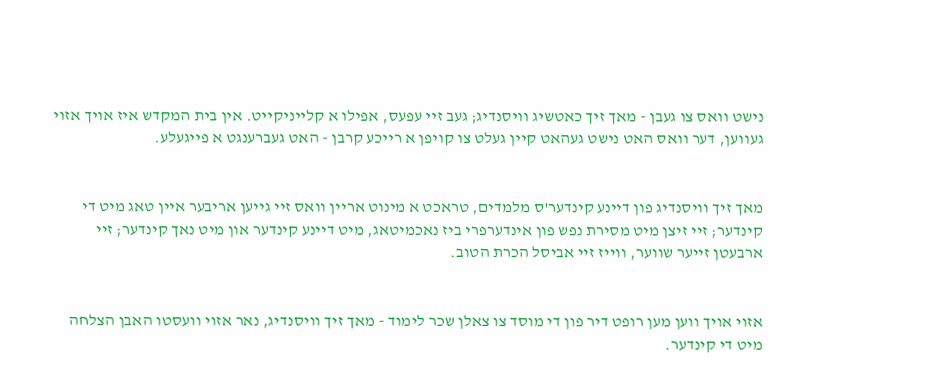נישט וואס צו געבן - מאך זיך כאטשיג וויסנדיג; געב זיי עפעס, אפילו א קלייניקייט. אין בית המקדש איז אויך אזוי געווען, דער וואס האט נישט געהאט קיין געלט צו קויפן א רייכע קרבן - האט געברענגט א פייגעלע.


מאך זיך וויסנדיג פון דיינע קינדער'ס מלמדים, טראכט א מינוט אריין וואס זיי גייען אריבער איין טאג מיט די קינדער; זיי זיצן מיט מסירת נפש פון אינדערפרי ביז נאכמיטאג, מיט דיינע קינדער און מיט נאך קינדער; זיי ארבעטן זייער שווער, ווייז זיי אביסל הכרת הטוב.


אזוי אויך ווען מען רופט דיר פון די מוסד צו צאלן שכר לימוד - מאך זיך וויסנדיג, נאר אזוי וועסטו האבן הצלחה מיט די קינדער.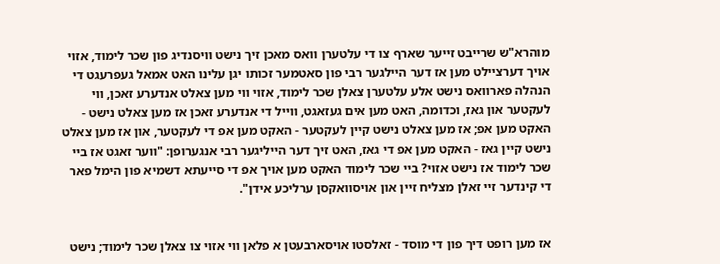מוהרא"ש שרייבט זייער שארף צו די עלטערן וואס מאכן זיך נישט וויסנדיג פון שכר לימוד, אזוי אויך דערציילט מען אז דער היילגער רבי פון סאטמער זכותו יגן עלינו האט אמאל געפרעגט די הנהלה פארוואס נישט אלע עלטערן צאלן שכר לימוד, אזוי ווי מען צאלט אנדערע זאכן, ווי לעקטער און גאז, וכדומה, האט מען אים געזאגט, ווייל די אנדערע זאכן אז מען צאלט נישט - האקט מען אפ; אז מען צאלט נישט קיין לעקטער - האקט מען אפ די לעקטער, און אז מען צאלט נישט קיין גאז - האקט מען אפ די גאז, האט זיך דער הייליגער רבי אנגערופן: "ווער זאגט אז ביי שכר לימוד אז נישט אזוי? ביי שכר לימוד האקט מען אויך אפ די סייעתא דשמיא פון הימל פאר די קינדער זיי זאלן מצליח זיין און אויסוואקסן ערליכע אידן".


אז מען רופט דיך פון די מוסד - זאלסטו אויסארבעטן א פלאן ווי אזוי צו צאלן שכר לימוד; נישט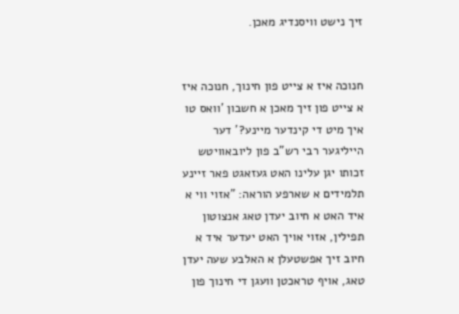זיך נישט וויסנדיג מאכן.


חנוכה איז א צייט פון חינוך, חנוכה איז א צייט פון זיך מאכן א חשבון 'וואס טו איך מיט די קינדער מיינע?' דער הייליגער רבי רש"ב פון ליובאוויטש זכותו יגן עלינו האט געזאגט פאר זיינע תלמידים א שארפע הוראה: "אזוי ווי א איד האט א חיוב יעדן טאג אנצוטון תפילין, אזוי אויך האט יעדער איד א חיוב זיך אפשטעלן א האלבע שעה יעדן טאג, אויף טראכטן וועגן די חינוך פון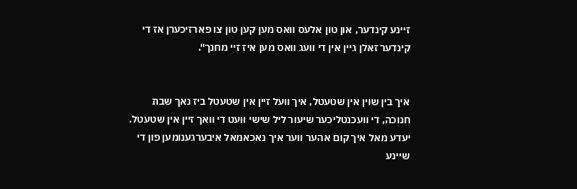זיינע קינדער, און טון אלעס וואס מען קען טון צו פארזיכערן אז די קינדער זאלן גיין אין די וועג וואס מען איז זיי מחנך".


איך בין שוין אין שטעטל, איך וועל זיין אין שטעטל ביז נאך שבת חנוכה, די וועכנטליכער שיעור ליל שישי וועט די וואך זיין אין שטעטל. יעדע מאל איך קום אהער ווער איך נאכאמאל איבערגענומען פון די שיינע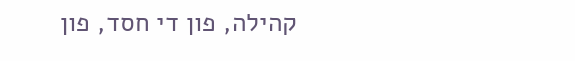קהילה, פון די חסד, פון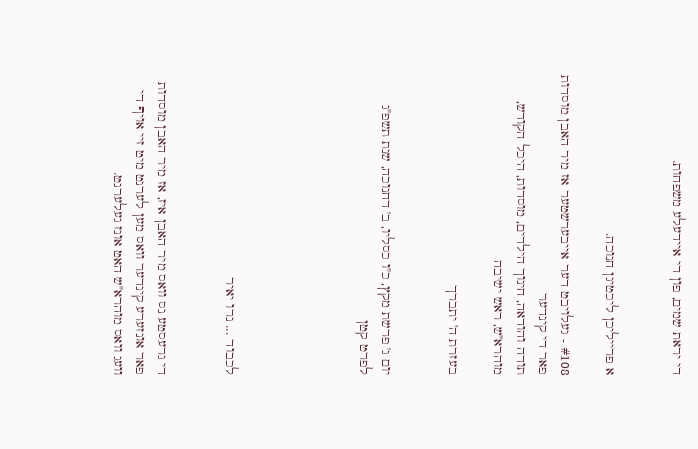די יראת שמים, פון די איידעלע משפחות.


א פרייליכן ליכטיגן חנוכה.

#108 - געלויבט דער אייבערשטער אז מיר האבן מוסדות פאר די קינדער
תודה והודאה, חינוך הילדים, מוסדות, היכל הקודש, מוהרא"ש, ראש ישיבה

בעזרת ה' יתברך


יום ג' פרשת מקץ, כ"ו כסליו, ב' דחנוכה, שנת תשפ"ג לפרט קטן





לכבוד ... נרו יאיר


די גרעסטע נס וואס מיר האבן איז, אז מיר האבן מוסדות פאר אונזערע קינדער וואס מען לערנט מיט זיי אויף די וועג וואס מוהרא"ש האט אונז געלערנט.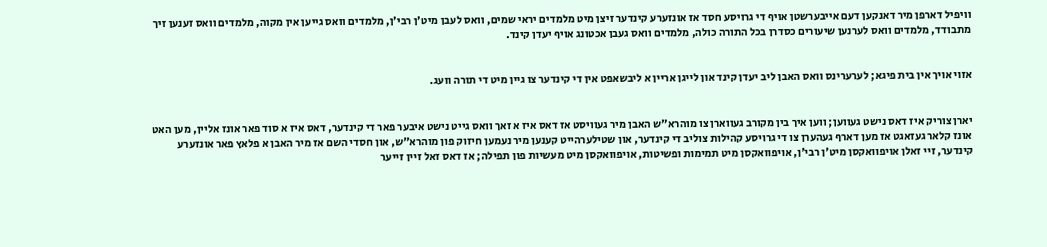וויפיל דארפן מיר דאנקען דעם אייבערשטן אויף די גרויסע חסד אז אונזערע קינדער זיצן מיט מלמדים יראי שמים, וואס לעבן מיט'ן רבי'ן, מלמדים וואס גייען אין מקוה, מלמדים וואס זענען זיך מתבודד, מלמדים וואס לערנען שיעורים כסדרן בכל התורה כולה, מלמדים וואס געבן אכטונג אויף יעדן קינד.


אזוי אויך אין בית פיגא; לערערינס וואס האבן ליב יעדן קינד און לייגן אריין א ליבשאפט אין די קינדער צו גיין מיט די תורה וועג.


יארן צוריק איז דאס נישט געווען; ווען איך בין מקורב געווארן צו מוהרא"ש האבן מיר געוויסט אז דאס איז א זאך וואס גייט נישט איבער פאר די קינדער, דאס איז א סוד פאר אונז אליין, מען האט אונז קלאר געזאגט אז מען דארף געהערן צו די גרויסע קהילות צוליב די קינדער, און שטילערהייט קענען מיר נעמען חיזוק פון מוהרא"ש, און חסדי השם אז מיר האבן א פלאץ פאר אונזערע קינדער, זיי זאלן אויפוואקסן מיט'ן רבי'ן, אויפוואקסן מיט תמימות ופשיטות, אויפוואקסן מיט מעשיות פון תפילה; אז דאס זאל זיין זייער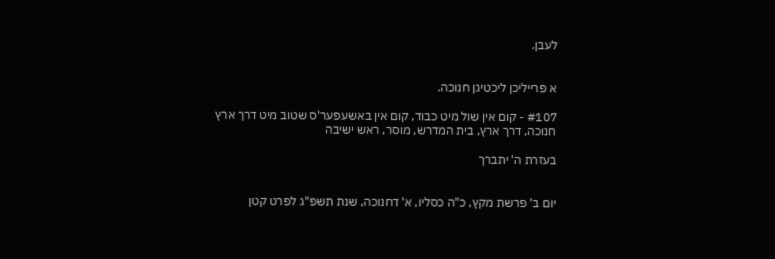לעבן.


א פרייליכן ליכטיגן חנוכה.

#107 - קום אין שול מיט כבוד, קום אין באשעפער'ס שטוב מיט דרך ארץ
חנוכה, דרך ארץ, בית המדרש, מוסר, ראש ישיבה

בעזרת ה' יתברך


יום ב' פרשת מקץ, כ"ה כסליו, א' דחנוכה, שנת תשפ"ג לפרט קטן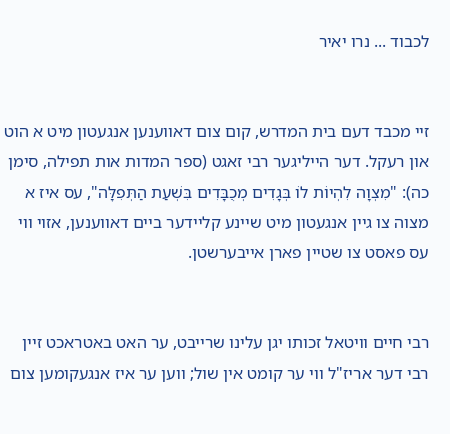לכבוד ... נרו יאיר


זיי מכבד דעם בית המדרש, קום צום דאווענען אנגעטון מיט א הוט און רעקל. דער הייליגער רבי זאגט (ספר המדות אות תפילה, סימן כה): "מִצְוָה לִהְיוֹת לוֹ בְּגָדִים מְכֻבָּדִים בִּשְׁעַת הַתְּפִלָּה", עס איז א מצוה צו גיין אנגעטון מיט שיינע קליידער ביים דאווענען, אזוי ווי עס פאסט צו שטיין פארן אייבערשטן.


רבי חיים וויטאל זכותו יגן עלינו שרייבט, ער האט באטראכט זיין רבי דער אריז"ל ווי ער קומט אין שול; ווען ער איז אנגעקומען צום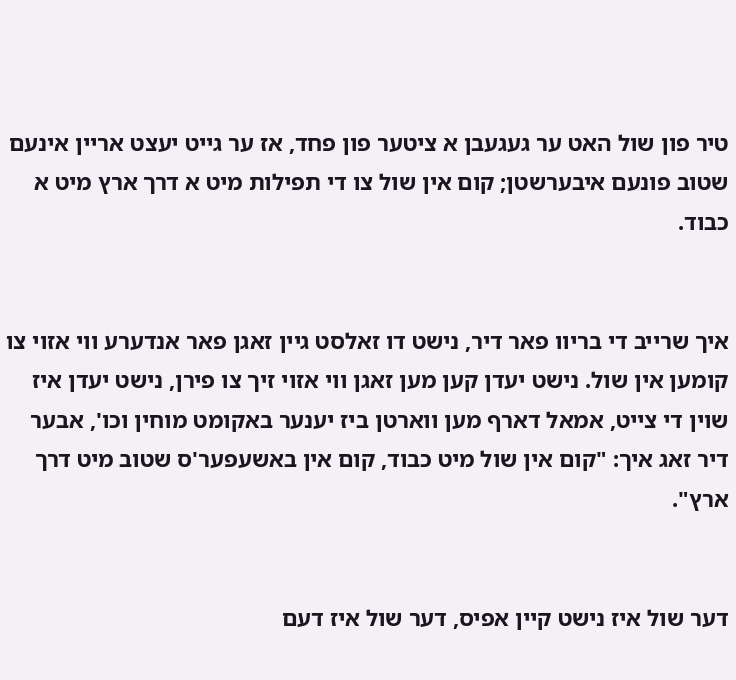טיר פון שול האט ער געגעבן א ציטער פון פחד, אז ער גייט יעצט אריין אינעם שטוב פונעם איבערשטן; קום אין שול צו די תפילות מיט א דרך ארץ מיט א כבוד.


איך שרייב די בריוו פאר דיר, נישט דו זאלסט גיין זאגן פאר אנדערע ווי אזוי צו קומען אין שול. נישט יעדן קען מען זאגן ווי אזוי זיך צו פירן, נישט יעדן איז שוין די צייט, אמאל דארף מען ווארטן ביז יענער באקומט מוחין וכו', אבער דיר זאג איך: "קום אין שול מיט כבוד, קום אין באשעפער'ס שטוב מיט דרך ארץ".


דער שול איז נישט קיין אפיס, דער שול איז דעם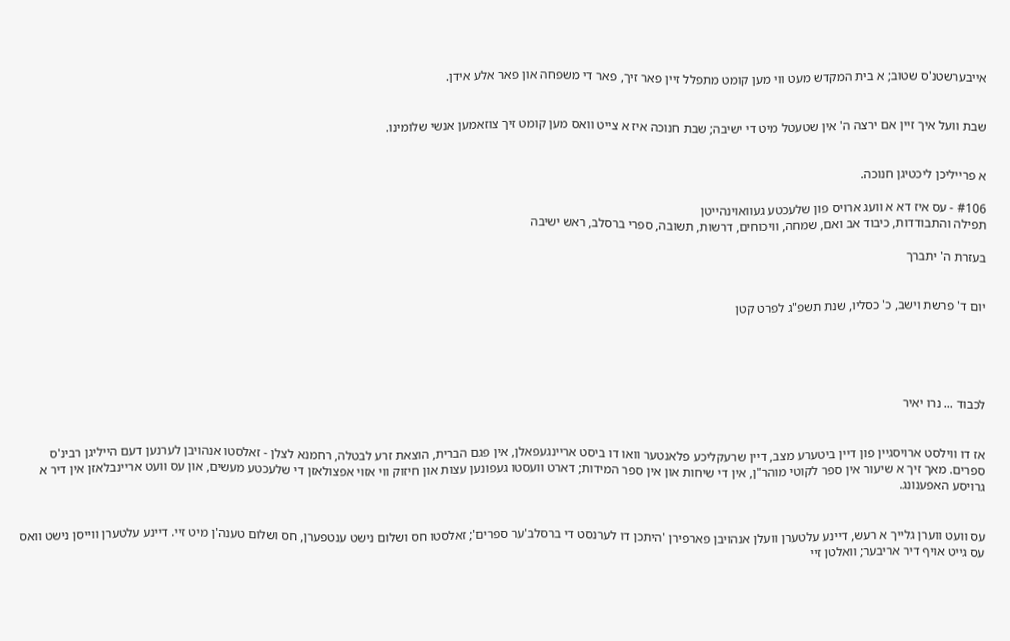אייבערשטנ'ס שטוב; א בית המקדש מעט ווי מען קומט מתפלל זיין פאר זיך, פאר די משפחה און פאר אלע אידן.


שבת וועל איך זיין אם ירצה ה' אין שטעטל מיט די ישיבה; שבת חנוכה איז א צייט וואס מען קומט זיך צוזאמען אנשי שלומינו.


א פרייליכן ליכטיגן חנוכה.

#106 - עס איז דא א וועג ארויס פון שלעכטע געוואוינהייטן
תפילה והתבודדות, כיבוד אב ואם, שמחה, וויכוחים, דרשות, תשובה, ספרי ברסלב, ראש ישיבה

בעזרת ה' יתברך


יום ד' פרשת וישב, כ' כסליו, שנת תשפ"ג לפרט קטן





לכבוד ... נרו יאיר


אז דו ווילסט ארויסגיין פון דיין ביטערע מצב, דיין שרעקליכע פלאנטער וואו דו ביסט אריינגעפאלן, אין פגם הברית, הוצאת זרע לבטלה, רחמנא לצלן - זאלסטו אנהויבן לערנען דעם הייליגן רבינ'ס ספרים. מאך זיך א שיעור אין ספר לקוטי מוהר"ן, אין די שיחות און אין ספר המידות; דארט וועסטו געפונען עצות און חיזוק ווי אזוי אפצולאזן די שלעכטע מעשים, און עס וועט אריינבלאזן אין דיר א גרויסע האפענונג.


עס וועט ווערן גלייך א רעש, דיינע עלטערן וועלן אנהויבן פארפירן 'היתכן דו לערנסט די ברסלב'ער ספרים'; זאלסטו חס ושלום נישט ענטפערן, חס ושלום טענה'ן מיט זיי. דיינע עלטערן ווייסן נישט וואס עס גייט אויף דיר אריבער; וואלטן זיי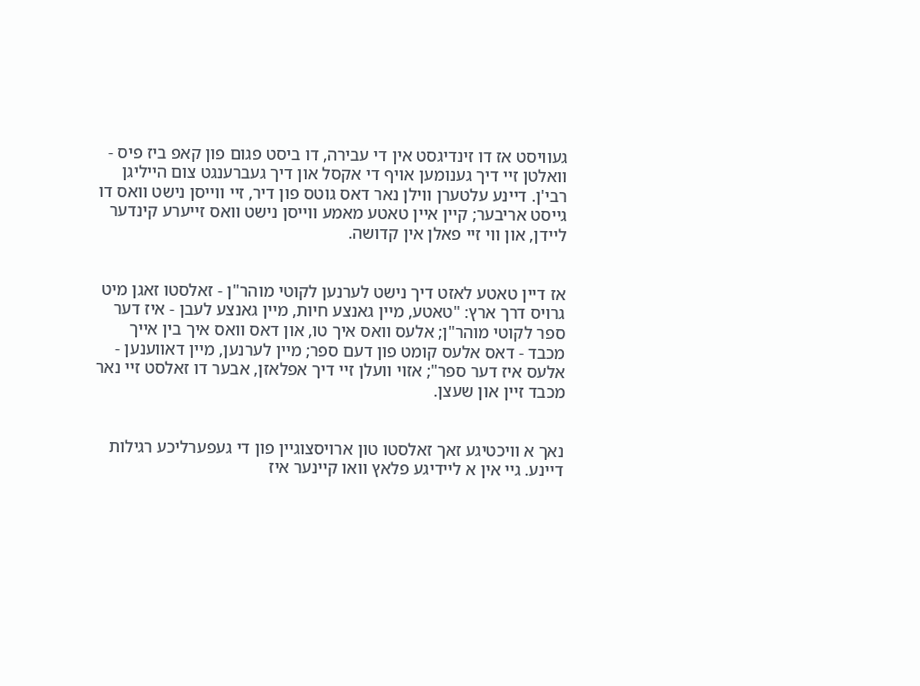געוויסט אז דו זינדיגסט אין די עבירה, דו ביסט פגום פון קאפ ביז פיס - וואלטן זיי דיך גענומען אויף די אקסל און דיך געברענגט צום הייליגן רבי'ן. דיינע עלטערן ווילן נאר דאס גוטס פון דיר, זיי ווייסן נישט וואס דו גייסט אריבער; קיין איין טאטע מאמע ווייסן נישט וואס זייערע קינדער ליידן, און ווי זיי פאלן אין קדושה.


אז דיין טאטע לאזט דיך נישט לערנען לקוטי מוהר"ן - זאלסטו זאגן מיט גרויס דרך ארץ: "טאטע, מיין גאנצע חיות, מיין גאנצע לעבן - איז דער ספר לקוטי מוהר"ן; אלעס וואס איך טו, און דאס וואס איך בין אייך מכבד - דאס אלעס קומט פון דעם ספר; מיין לערנען, מיין דאווענען - אלעס איז דער ספר"; אזוי וועלן זיי דיך אפלאזן, אבער דו זאלסט זיי נאר מכבד זיין און שעצן.


נאך א וויכטיגע זאך זאלסטו טון ארויסצוגיין פון די געפערליכע רגילות דיינע. גיי אין א ליידיגע פלאץ וואו קיינער איז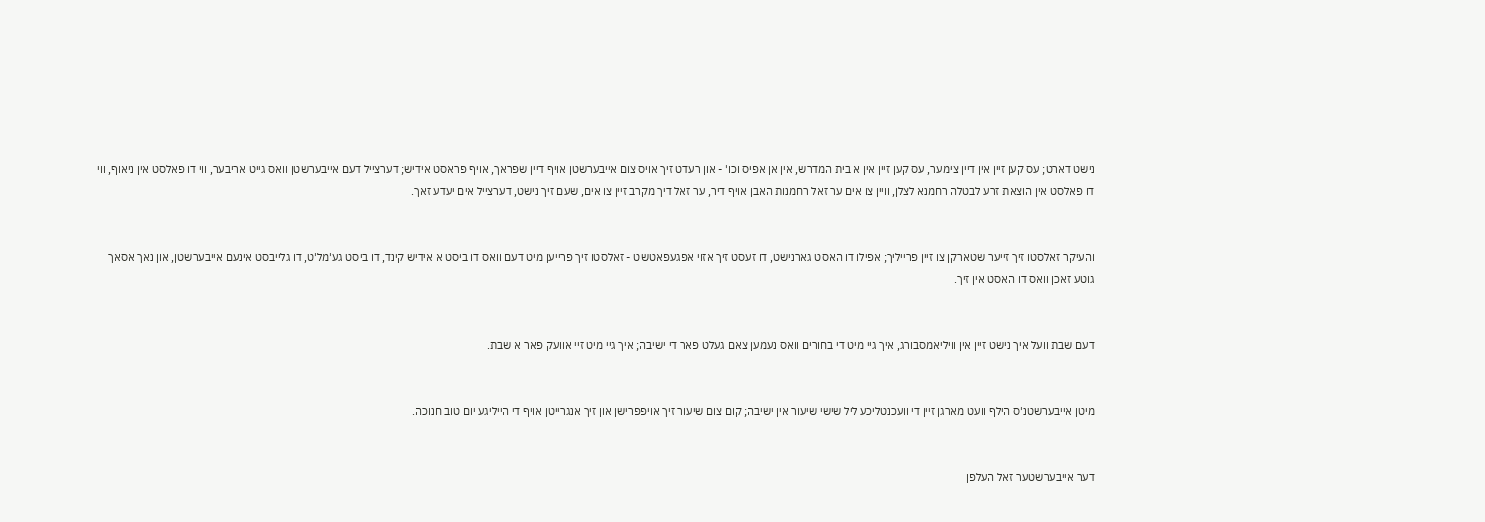נישט דארט; עס קען זיין אין דיין צימער, עס קען זיין אין א בית המדרש, אין אן אפיס וכו' - און רעדט זיך אויס צום אייבערשטן אויף דיין שפראך, אויף פראסט אידיש; דערצייל דעם אייבערשטן וואס גייט אריבער, ווי דו פאלסט אין ניאוף, ווי דו פאלסט אין הוצאת זרע לבטלה רחמנא לצלן, וויין צו אים ער זאל רחמנות האבן אויף דיר, ער זאל דיך מקרב זיין צו אים, שעם זיך נישט, דערצייל אים יעדע זאך.


והעיקר זאלסטו זיך זייער שטארקן צו זיין פרייליך; אפילו דו האסט גארנישט, דו זעסט זיך אזוי אפגעפאטשט - זאלסטו זיך פרייען מיט דעם וואס דו ביסט א אידיש קינד, דו ביסט גע'מל'ט, דו גלייבסט אינעם אייבערשטן, און נאך אסאך גוטע זאכן וואס דו האסט אין זיך.


דעם שבת וועל איך נישט זיין אין וויליאמסבורג, איך גיי מיט די בחורים וואס נעמען צאם געלט פאר די ישיבה; איך גיי מיט זיי אוועק פאר א שבת.


מיטן אייבערשטנ'ס הילף וועט מארגן זיין די וועכנטליכע ליל שישי שיעור אין ישיבה; קום צום שיעור זיך אויפפרישן און זיך אנגרייטן אויף די הייליגע יום טוב חנוכה.


דער אייבערשטער זאל העלפן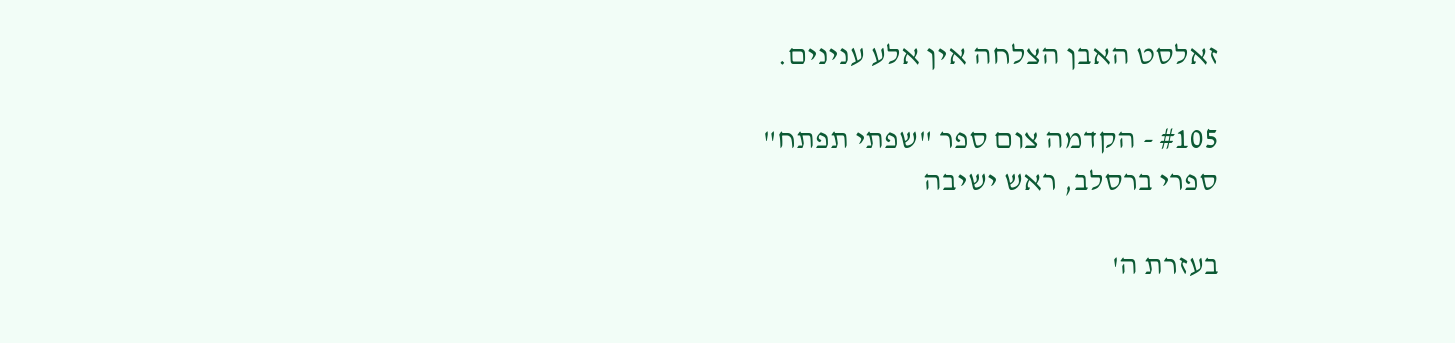זאלסט האבן הצלחה אין אלע ענינים.

#105 - הקדמה צום ספר "שפתי תפתח"
ספרי ברסלב, ראש ישיבה

בעזרת ה'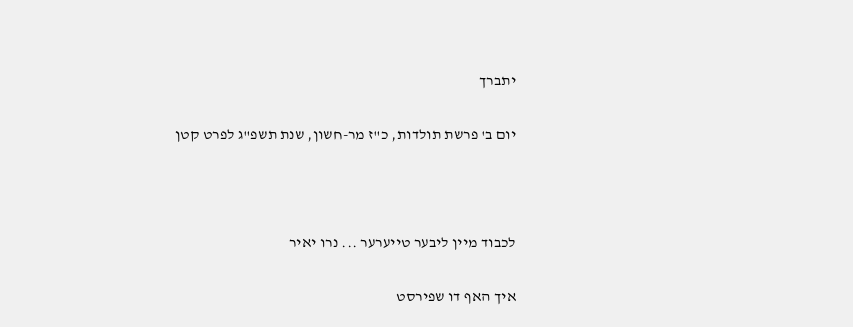יתברך


יום ב' פרשת תולדות, כ"ז מר-חשון, שנת תשפ"ג לפרט קטן





לכבוד מיין ליבער טייערער ... נרו יאיר


איך האף דו שפירסט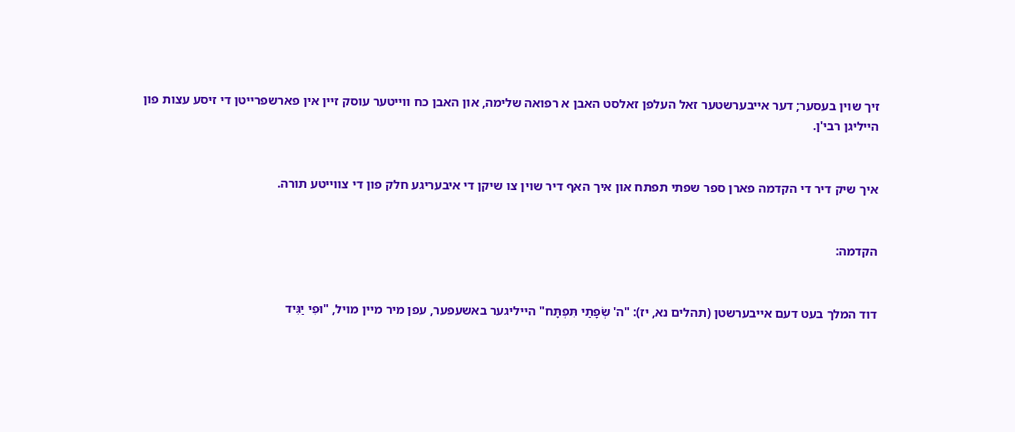זיך שוין בעסער; דער אייבערשטער זאל העלפן זאלסט האבן א רפואה שלימה, און האבן כח ווייטער עוסק זיין אין פארשפרייטן די זיסע עצות פון הייליגן רבי'ן.


איך שיק דיר די הקדמה פארן ספר שפתי תפתח און איך האף דיר שוין צו שיקן די איבעריגע חלק פון די צווייטע תורה.


הקדמה:


דוד המלך בעט דעם אייבערשטן (תהלים נא, יז): "ה' שְׂפָתַי תִּפְתָּח" הייליגער באשעפער, עפן מיר מיין מויל, "וּפִי יַגִּיד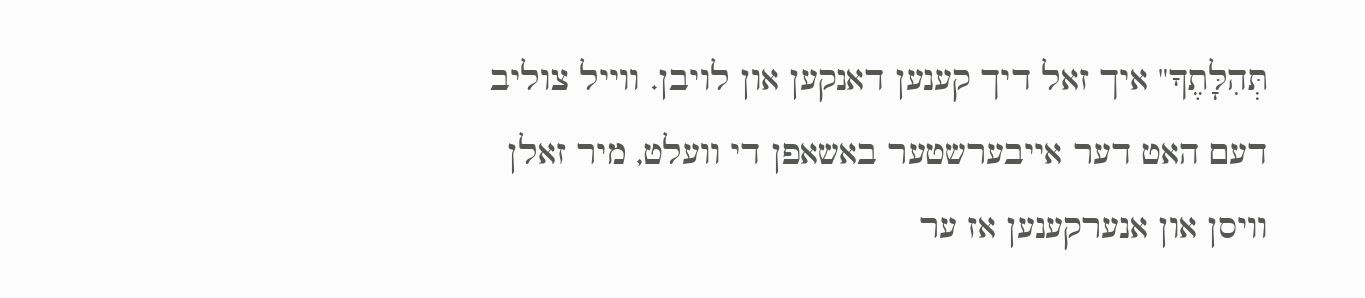תְּהִלָּתֶךָ" איך זאל דיך קענען דאנקען און לויבן. ווייל צוליב דעם האט דער אייבערשטער באשאפן די וועלט, מיר זאלן וויסן און אנערקענען אז ער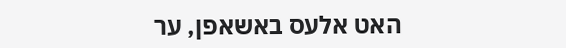האט אלעס באשאפן, ער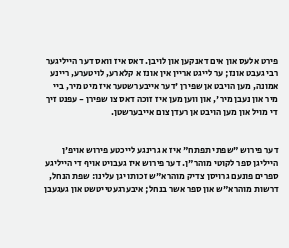פירט אלעס און אים דאנקען און לויבן. דאס איז וואס דער הייליגער רבי געבט אונז; ער לייגט אריין אין אונז א קלארע, לויטערע, ריינע אמונה, מען הויבט אן שפירן 'דער אייבערשטער איז מיט מיר, ביי מיר און נעבן מיר', און ווען מען איז זוכה דאס צו שפירן - עפנט זיך די מויל און מען הויבט אן רעדן צום אייבערשטן.


דער פירוש "שפתי תפתח" איז א גרינגע לייכטע פירוש אויפ'ן הייליגן ספר לקוטי מוהר"ן. דער פירוש איז געבויט אויף די הייליגע ספרים פונעם גרויסן צדיק מוהרא"ש זכותו יגן עלינו: שפת הנחל, דרשות מוהרא"ש און ספר אשר בנחל; איבערגעטייטשט און געגעבן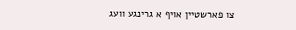צו פארשטיין אויף א גרינגע וועג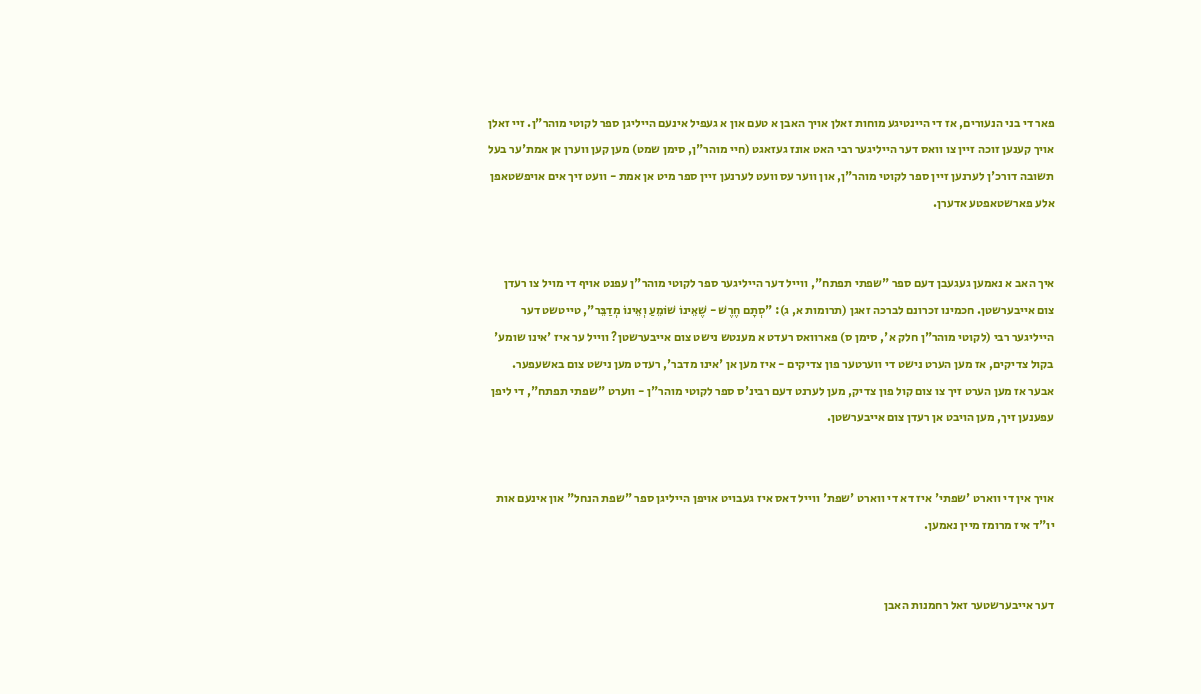פאר די בני הנעורים, אז די היינטיגע מוחות זאלן אויך האבן א טעם און א געפיל אינעם הייליגן ספר לקוטי מוהר"ן. זיי זאלן אויך קענען זוכה זיין צו וואס דער הייליגער רבי האט אונז געזאגט (חיי מוהר"ן, סימן שמט) מען קען ווערן אן אמת'ער בעל תשובה דורכ'ן לערנען זיין ספר לקוטי מוהר"ן, און ווער עס וועט לערנען זיין ספר מיט אן אמת - וועט זיך אים אויפשטאפן אלע פארשטאפטע אדערן.


איך האב א נאמען געגעבן דעם ספר "שפתי תפתח", ווייל דער הייליגער ספר לקוטי מוהר"ן עפנט אויף די מויל צו רעדן צום אייבערשטן. חכמינו זכרונם לברכה זאגן (תרומות א, ג): "סְתָם חֶרֶשׁ - שֶׁאֵינוֹ שׁוֹמֵעַ וְאֵינוֹ מְדַבֵּר", טייטשט דער הייליגער רבי (לקוטי מוהר"ן חלק א', סימן ס) פארוואס רעדט א מענטש נישט צום אייבערשטן? ווייל ער איז 'אינו שומע' בקול צדיקים, אז מען הערט נישט די ווערטער פון צדיקים - איז מען אן 'אינו מדבר', רעדט מען נישט צום באשעפער. אבער אז מען הערט זיך צו צום קול פון צדיק, מען לערנט דעם רבינ'ס ספר לקוטי מוהר"ן - ווערט "שפתי תפתח", די ליפן עפענען זיך, מען הויבט אן רעדן צום אייבערשטן.


אויך אין די ווארט 'שפתי' איז דא די ווארט 'שפת' ווייל דאס איז געבויט אויפן הייליגן ספר "שפת הנחל" און אינעם אות יו"ד איז מרומז מיין נאמען.


דער אייבערשטער זאל רחמנות האבן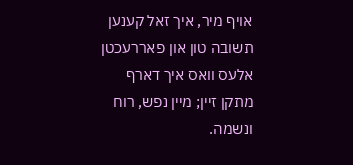אויף מיר, איך זאל קענען תשובה טון און פאררעכטן אלעס וואס איך דארף מתקן זיין; מיין נפש, רוח ונשמה.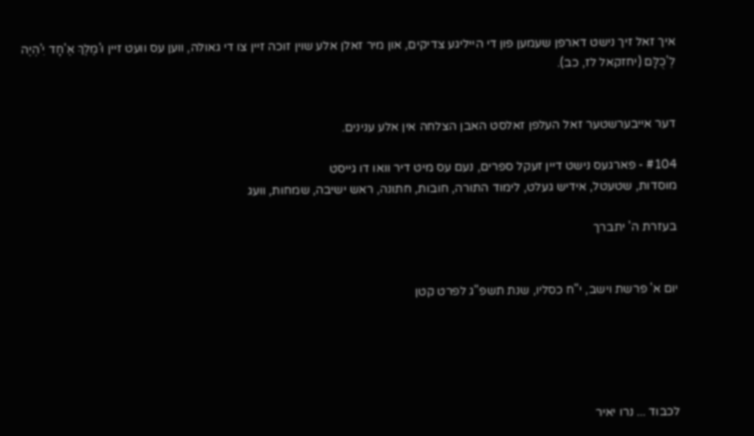איך זאל זיך נישט דארפן שעמען פון די הייליגע צדיקים, און מיר זאלן אלע שוין זוכה זיין צו די גאולה, ווען עס וועט זיין וּ'מֶלֶךְ אֶ'חָד יִ'הְיֶה לְ'כֻלָּם (יחזקאל לז, כב).


דער אייבערשטער זאל העלפן זאלסט האבן הצלחה אין אלע ענינים.

#104 - פארגעס נישט דיין זעקל ספרים, נעם עס מיט דיר וואו דו גייסט
מוסדות, שטעטל, אידיש געלט, לימוד התורה, חובות, חתונה, ראש ישיבה, שמחות, וועג

בעזרת ה' יתברך


יום א' פרשת וישב, י"ח כסליו, שנת תשפ"ג לפרט קטן





לכבוד ... נרו יאיר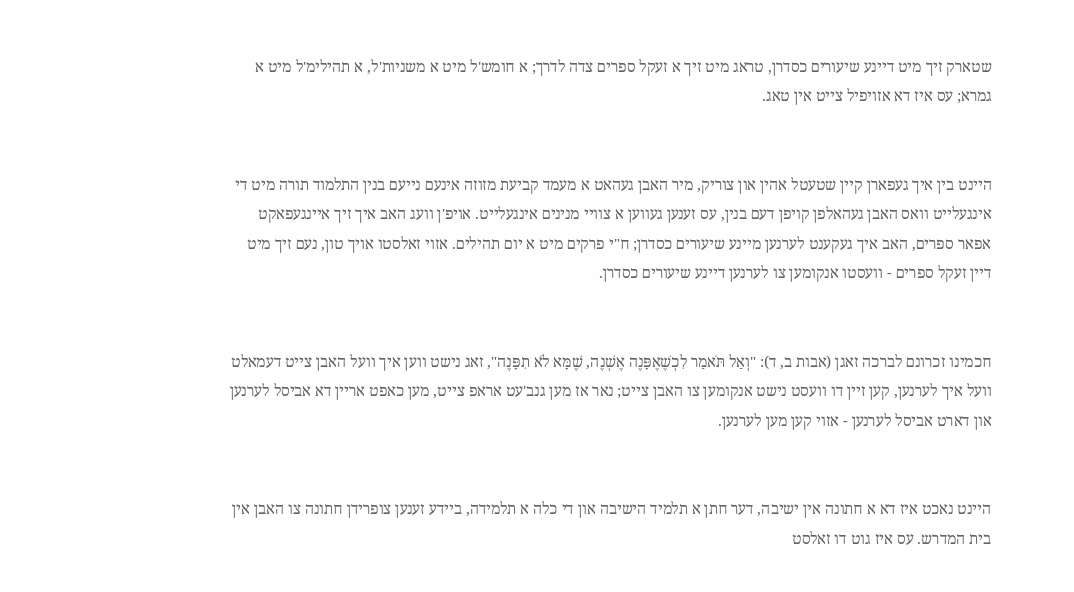שטארק זיך מיט דיינע שיעורים כסדרן, טראג מיט זיך א זעקל ספרים צדה לדרך; א חומש'ל מיט א משניות'ל, א תהילימ'ל מיט א גמרא; עס איז דא אזויפיל צייט אין טאג.


היינט בין איך געפארן קיין שטעטל אהין און צוריק, מיר האבן געהאט א מעמד קביעת מזוזה אינעם נייעם בנין התלמוד תורה מיט די אינגעלייט וואס האבן געהאלפן קויפן דעם בנין, עס זענען געווען א צוויי מנינים אינגעלייט. אויפ'ן וועג האב איך זיך איינגעפאקט אפאר ספרים, האב איך געקענט לערנען מיינע שיעורים כסדרן; ח"י פרקים מיט א יום תהילים. אזוי זאלסטו אויך טון, נעם זיך מיט דיין זעקל ספרים - וועסטו אנקומען צו לערנען דיינע שיעורים כסדרן.


חכמינו זכרונם לברכה זאגן (אבות ב, ד): "וְאַל תֹּאמַר לִכְשֶׁאֶפָּנֶה אֶשְׁנֶה, שֶׁמָּא לֹא תִפָּנֶה", זאג נישט ווען איך וועל האבן צייט דעמאלט וועל איך לערנען, קען זיין דו וועסט נישט אנקומען צו האבן צייט; נאר אז מען גנב'עט אראפ צייט, מען כאפט אריין דא אביסל לערנען און דארט אביסל לערנען - אזוי קען מען לערנען.


היינט נאכט איז דא א חתונה אין ישיבה, דער חתן א תלמיד הישיבה און די כלה א תלמידה, ביידע זענען צופרידן חתונה צו האבן אין בית המדרש. עס איז גוט דו זאלסט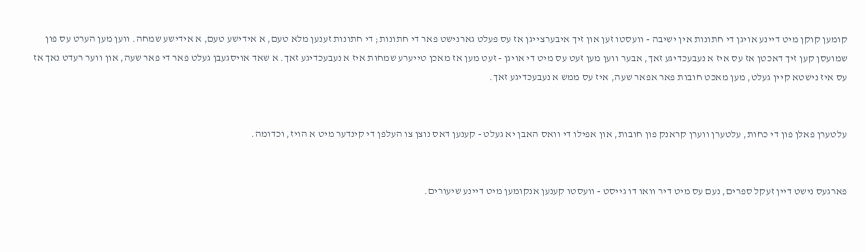קומען קוקן מיט דיינע אויגן די חתונות אין ישיבה - וועסטו זען און זיך איבערצייגן אז עס פעלט גארנישט פאר די חתונות; די חתונות זענען מלא טעם, א אידישע טעם, א אידישע שמחה. ווען מען הערט עס פון שמועסן קען זיך דאכטן אז עס איז א נעבעכדיגע זאך, אבער ווען מען זעט עס מיט די אויגן - זעט מען אז מאכן טייערע שמחות איז א נעבעכדיגע זאך. א שאד אויסגעבן געלט פאר די פאר שעה, און ווער רעדט נאך אז עס איז נישטא קיין געלט, מען מאכט חובות פאר אפאר שעה, איז עס ממש א נעבעכדיגע זאך.


עלטערן פאלן פון די כחות, עלטערן ווערן קראנק פון חובות, און אפילו די וואס האבן יא געלט - קענען דאס נוצן צו העלפן די קינדער מיט א הויז, וכדומה.


פארגעס נישט דיין זעקל ספרים, נעם עס מיט דיר וואו דו גייסט - וועסטו קענען אנקומען מיט דיינע שיעורים.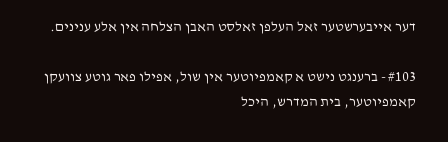דער אייבערשטער זאל העלפן זאלסט האבן הצלחה אין אלע ענינים.

#103 - ברענגט נישט א קאמפיוטער אין שול, אפילו פאר גוטע צוועקן
קאמפיוטער, בית המדרש, היכל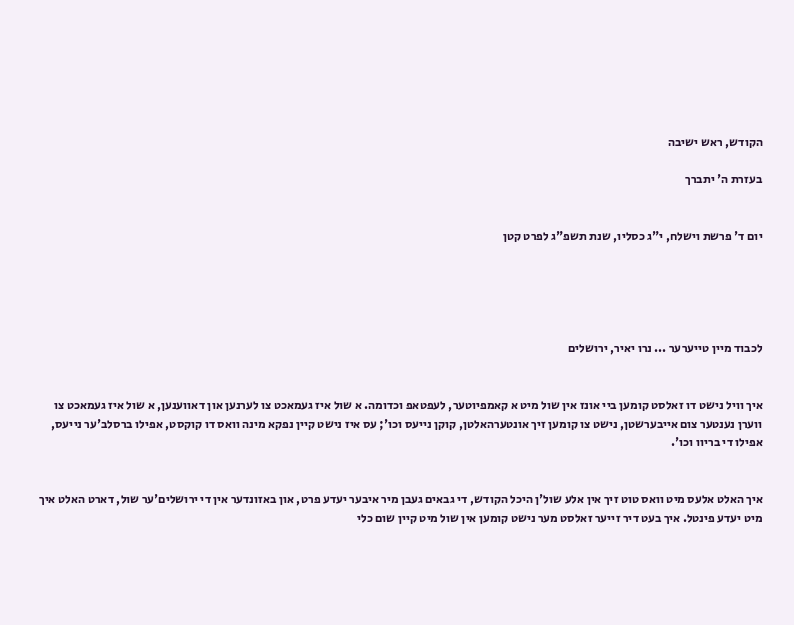הקודש, ראש ישיבה

בעזרת ה' יתברך


יום ד' פרשת וישלח, י"ג כסליו, שנת תשפ"ג לפרט קטן





לכבוד מיין טייערער ... נרו יאיר, ירושלים


איך וויל נישט דו זאלסט קומען ביי אונז אין שול מיט א קאמפיוטער, לעפטאפ וכדומה. א שול איז געמאכט צו לערנען און דאווענען, א שול איז געמאכט צו ווערן נענטער צום אייבערשטן, נישט צו קומען זיך אונטערהאלטן, קוקן נייעס וכו'; עס איז נישט קיין נפקא מינה וואס דו קוקסט, אפילו ברסלב'ער נייעס, אפילו די בריוו וכו'.


איך האלט אלעס מיט וואס טוט זיך אין אלע שול'ן היכל הקודש, די גבאים געבן מיר איבער יעדע פרט, און באזונדער אין די ירושלים'ער שול, דארט האלט איך מיט יעדע פינטל. איך בעט דיר זייער זאלסט מער נישט קומען אין שול מיט קיין שום כלי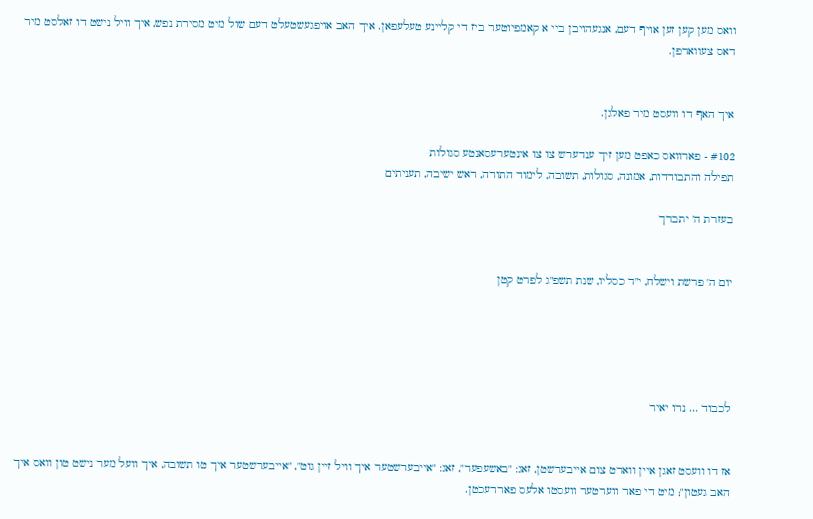וואס מען קען זען אויף דעם, אנגעהויבן ביי א קאמפיוטער ביז די קליינע טעלעפאן. איך האב אויפגעשטעלט דעם שול מיט מסירת נפש, איך וויל נישט דו זאלסט מיר דאס צעווארפן.


איך האף דו וועסט מיר פאלגן.

#102 - פארוואס כאפט מען זיך ענדערש צו צו אינטערעסאנטע סגולות
תפילה והתבודדות, אמונה, סגולות, תשובה, לימוד התורה, ראש ישיבה, תעניתים

בעזרת ה' יתברך


יום ה' פרשת וישלח, י"ד כסליו, שנת תשפ"ג לפרט קטן





לכבוד ... נרו יאיר


אז דו וועסט זאגן איין ווארט צום אייבערשטן, זאג: "באשעפער", זאג: "אייבערשטער איך וויל זיין גוט", "אייבערשטער איך טו תשובה, איך וועל מער נישט טון וואס איך האב געטון"; מיט די פאר ווערטער וועסטו אלעס פאררעכטן.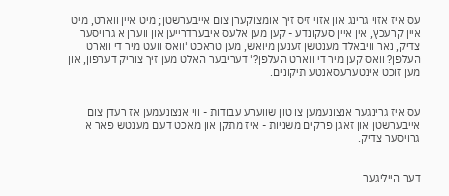עס איז אזוי גרינג און אזוי זיס זיך אומצוקערן צום אייבערשטן; מיט איין ווארט, מיט איין קרעכץ, אין איין סעקונדע - קען מען אלעס איבערדרייען און ווערן א גרויסער צדיק, נאר וויבאלד מענטשן זענען מיואש, מען טראכט 'וואס וועט מיר די ווארט העלפן? וואס קען מיר די ווארט העלפן?' דעריבער האלט מען זיך צוריק דערפון, און מען זוכט אינטערעסאנטע תיקונים.


עס איז גרינגער אנצונעמען צו טון שווערע עבודות - ווי אנצונעמען אז רעדן צום אייבערשטן און זאגן פרקים משניות - איז מתקן און מאכט דעם מענטש פאר א גרויסער צדיק.


דער הייליגער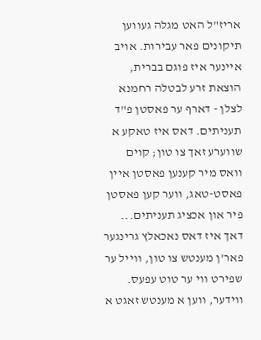אריז"ל האט מגלה געווען תיקונים פאר עבירות. אויב איינער איז פוגם בברית, הוצאת זרע לבטלה רחמנא לצלן - דארף ער פאסטן פ"ד תעניתים. דאס איז טאקע א שווערע זאך צו טון; קוים וואס מיר קענען פאסטן איין פאסט-טאג, ווער קען פאסטן פיר און אכציג תעניתים... דאך איז דאס נאכאלץ גרינגער פאר'ן מענטש צו טון, ווייל ער שפירט ווי ער טוט עפעס. ווידער, ווען א מענטש זאגט א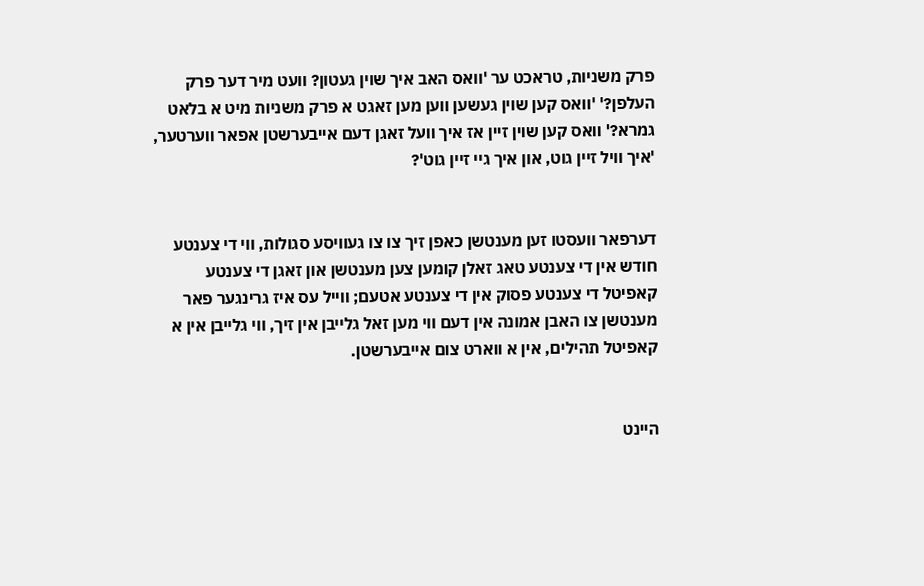פרק משניות, טראכט ער 'וואס האב איך שוין געטון? וועט מיר דער פרק העלפן?' 'וואס קען שוין געשען ווען מען זאגט א פרק משניות מיט א בלאט גמרא?' וואס קען שוין זיין אז איך וועל זאגן דעם אייבערשטן אפאר ווערטער, 'איך וויל זיין גוט, און איך גיי זיין גוט'?


דערפאר וועסטו זען מענטשן כאפן זיך צו צו געוויסע סגולות, ווי די צענטע חודש אין די צענטע טאג זאלן קומען צען מענטשן און זאגן די צענטע קאפיטל די צענטע פסוק אין די צענטע אטעם; ווייל עס איז גרינגער פאר מענטשן צו האבן אמונה אין דעם ווי מען זאל גלייבן אין זיך, ווי גלייבן אין א קאפיטל תהילים, אין א ווארט צום אייבערשטן.


היינט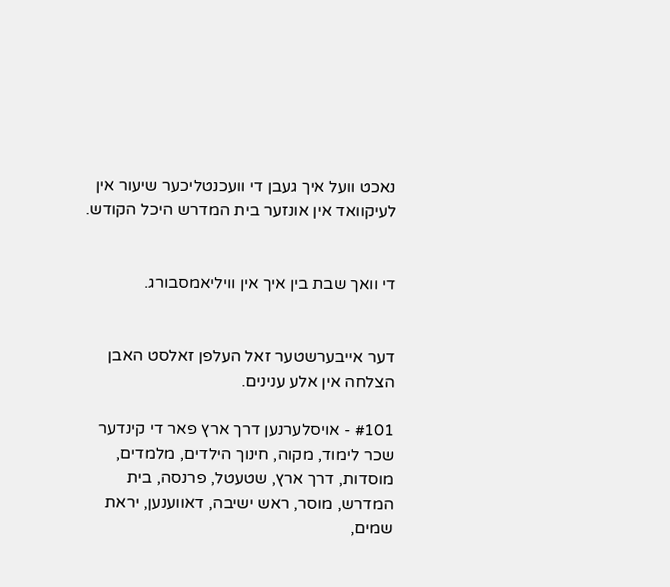נאכט וועל איך געבן די וועכנטליכער שיעור אין לעיקוואד אין אונזער בית המדרש היכל הקודש.


די וואך שבת בין איך אין וויליאמסבורג.


דער אייבערשטער זאל העלפן זאלסט האבן הצלחה אין אלע ענינים.

#101 - אויסלערנען דרך ארץ פאר די קינדער
שכר לימוד, מקוה, חינוך הילדים, מלמדים, מוסדות, דרך ארץ, שטעטל, פרנסה, בית המדרש, מוסר, ראש ישיבה, דאווענען, יראת שמים,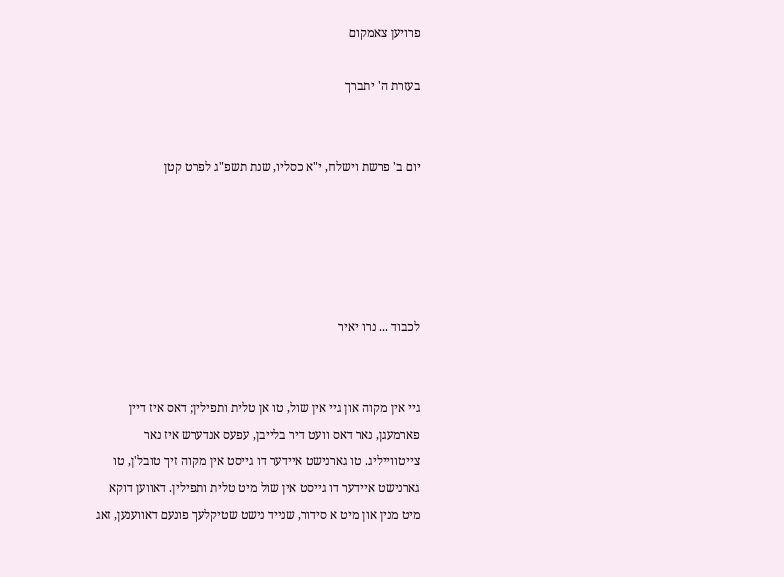פרויען צאמקום

בעזרת ה' יתברך


יום ב' פרשת וישלח, י"א כסליו, שנת תשפ"ג לפרט קטן





לכבוד ... נרו יאיר


גיי אין מקוה און גיי אין שול, טו אן טלית ותפילין; דאס איז דיין פארמעגן, נאר דאס וועט דיר בלייבן, עפעס אנדערש איז נאר צייטווייליג. טו גארנישט איידער דו גייסט אין מקוה זיך טובל'ן, טו גארנישט איידער דו גייסט אין שול מיט טלית ותפילין. דאווען דוקא מיט מנין און מיט א סידור, שנייד נישט שטיקלעך פונעם דאווענען, זאג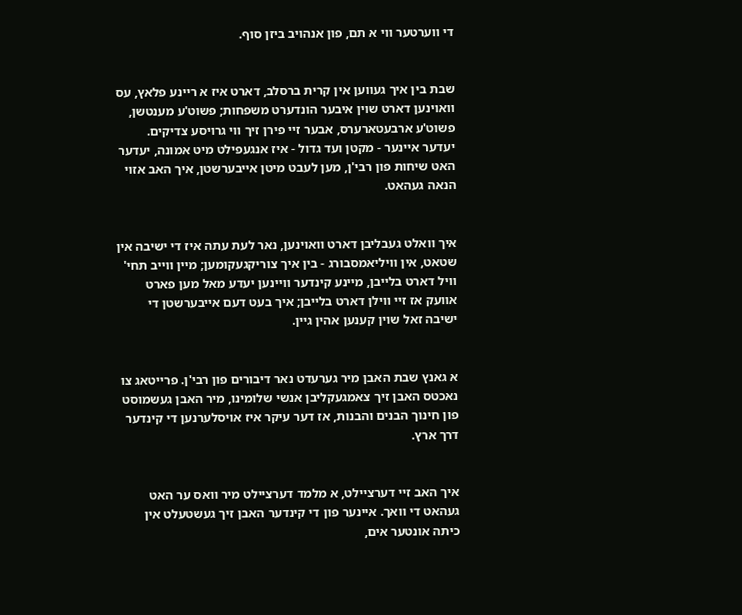די ווערטער ווי א תם, פון אנהויב ביזן סוף.


שבת בין איך געווען אין קרית ברסלב, דארט איז א ריינע פלאץ, עס וואוינען דארט שוין איבער הונדערט משפחות; פשוט'ע מענטשן, פשוט'ע ארבעטארערס, אבער זיי פירן זיך ווי גרויסע צדיקים. יעדער איינער - מקטן ועד גדול - איז אנגעפילט מיט אמונה, יעדער האט שיחות פון רבי'ן, מען לעבט מיטן אייבערשטן, איך האב אזוי הנאה געהאט.


איך וואלט געבליבן דארט וואוינען, נאר לעת עתה איז די ישיבה אין שטאט, אין וויליאמסבורג - בין איך צוריקגעקומען; מיין ווייב תחי' וויל דארט בלייבן, מיינע קינדער וויינען יעדע מאל מען פארט אוועק אז זיי ווילן דארט בלייבן; איך בעט דעם אייבערשטן די ישיבה זאל שוין קענען אהין גיין.


א גאנץ שבת האבן מיר גערעדט נאר דיבורים פון רבי'ן. פרייטאג צו נאכטס האבן זיך צאמגעקליבן אנשי שלומינו, מיר האבן געשמוסט פון חינוך הבנים והבנות, אז דער עיקר איז אויסלערנען די קינדער דרך ארץ.


איך האב זיי דערציילט, א מלמד דערציילט מיר וואס ער האט געהאט די וואך. איינער פון די קינדער האבן זיך געשטעלט אין כיתה אונטער אים,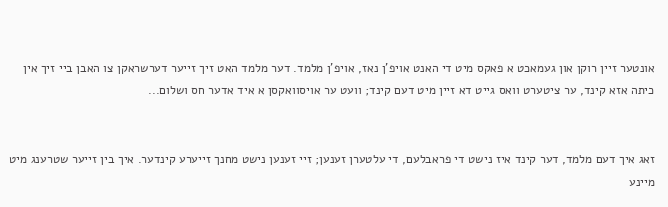אונטער זיין רוקן און געמאכט א פאקס מיט די האנט אויפ'ן נאז, אויפ'ן מלמד. דער מלמד האט זיך זייער דערשראקן צו האבן ביי זיך אין כיתה אזא קינד, ער ציטערט וואס גייט דא זיין מיט דעם קינד; וועט ער אויסוואקסן א איד אדער חס ושלום...


זאג איך דעם מלמד, דער קינד איז נישט די פראבלעם, די עלטערן זענען; זיי זענען נישט מחנך זייערע קינדער. איך בין זייער שטרענג מיט מיינע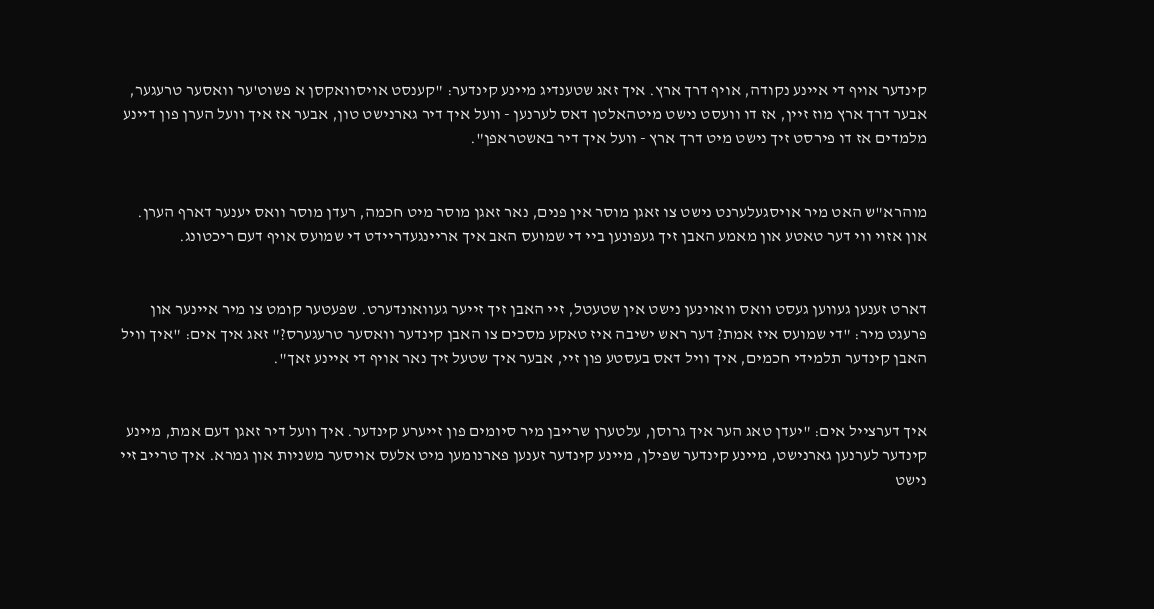קינדער אויף די איינע נקודה, אויף דרך ארץ. איך זאג שטענדיג מיינע קינדער: "קענסט אויסוואקסן א פשוט'ער וואסער טרעגער, אבער דרך ארץ מוז זיין, אז דו וועסט נישט מיטהאלטן דאס לערנען - וועל איך דיר גארנישט טון, אבער אז איך וועל הערן פון דיינע מלמדים אז דו פירסט זיך נישט מיט דרך ארץ - וועל איך דיר באשטראפן".


מוהרא"ש האט מיר אויסגעלערנט נישט צו זאגן מוסר אין פנים, נאר זאגן מוסר מיט חכמה, רעדן מוסר וואס יענער דארף הערן. און אזוי ווי דער טאטע און מאמע האבן זיך געפונען ביי די שמועס האב איך אריינגעדריידט די שמועס אויף דעם ריכטונג.


דארט זענען געווען געסט וואס וואוינען נישט אין שטעטל, זיי האבן זיך זייער געוואונדערט. שפעטער קומט צו מיר איינער און פרעגט מיר: "די שמועס איז אמת? דער ראש ישיבה איז טאקע מסכים צו האבן קינדער וואסער טרעגערס?" זאג איך אים: "איך וויל האבן קינדער תלמידי חכמים, איך וויל דאס בעסטע פון זיי, אבער איך שטעל זיך נאר אויף די איינע זאך".


איך דערצייל אים: "יעדן טאג הער איך גרוסן, עלטערן שרייבן מיר סיומים פון זייערע קינדער. איך וועל דיר זאגן דעם אמת, מיינע קינדער לערנען גארנישט, מיינע קינדער שפילן, מיינע קינדער זענען פארנומען מיט אלעס אויסער משניות און גמרא. איך טרייב זיי נישט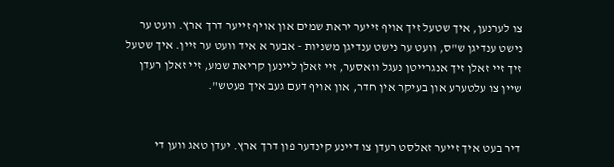צו לערנען, איך שטעל זיך אויף זייער יראת שמים און אויף זייער דרך ארץ. וועט ער נישט ענדיגן ש"ס, וועט ער נישט ענדיגן משניות - אבער א איד וועט ער זיין. איך שטעל זיך זיי זאלן זיך אנגרייטן נעגל וואסער, זיי זאלן ליינען קריאת שמע, זיי זאלן רעדן שיין צו עלטערע און בעיקר אין חדר, און אויף דעם געב איך פעטש".


דיר בעט איך זייער זאלסט רעדן צו דיינע קינדער פון דרך ארץ. יעדן טאג ווען די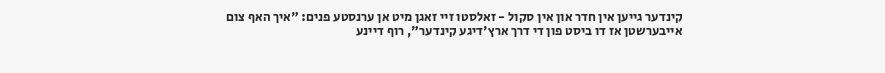קינדער גייען אין חדר און אין סקול - זאלסטו זיי זאגן מיט אן ערנסטע פנים: "איך האף צום אייבערשטן אז דו ביסט פון די דרך ארץ'דיגע קינדער", רוף דיינע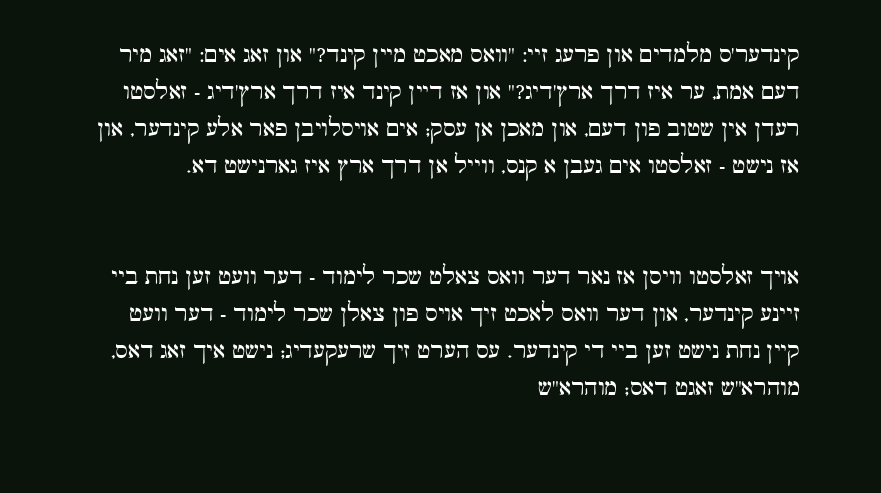קינדער'ס מלמדים און פרעג זיי: "וואס מאכט מיין קינד?" און זאג אים: "זאג מיר דעם אמת, ער איז דרך ארץ'דיג?" און אז דיין קינד איז דרך ארץ'דיג - זאלסטו רעדן אין שטוב פון דעם, און מאכן אן עסק; אים אויסלויבן פאר אלע קינדער, און אז נישט - זאלסטו אים געבן א קנס, ווייל אן דרך ארץ איז גארנישט דא.


אויך זאלסטו וויסן אז נאר דער וואס צאלט שכר לימוד - דער וועט זען נחת ביי זיינע קינדער, און דער וואס לאכט זיך אויס פון צאלן שכר לימוד - דער וועט קיין נחת נישט זען ביי די קינדער. עס הערט זיך שרעקעדיג; נישט איך זאג דאס, מוהרא"ש זאגט דאס; מוהרא"ש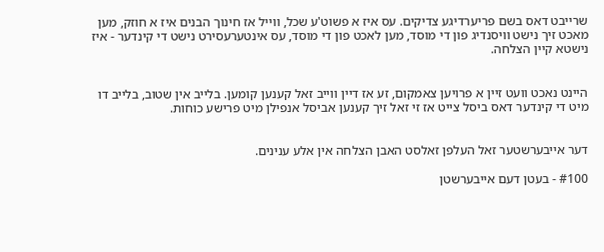שרייבט דאס בשם פריערדיגע צדיקים. עס איז א פשוט'ע שכל, ווייל אז חינוך הבנים איז א חוזק, מען מאכט זיך נישט וויסנדיג פון די מוסד, מען לאכט פון די מוסד, עס אינטערעסירט נישט די קינדער - איז נישטא קיין הצלחה.


היינט נאכט וועט זיין א פרויען צאמקום, זע אז דיין ווייב זאל קענען קומען. בלייב אין שטוב, בלייב דו מיט די קינדער דאס ביסל צייט אז זי זאל זיך קענען אביסל אנפילן מיט פרישע כוחות.


דער אייבערשטער זאל העלפן זאלסט האבן הצלחה אין אלע ענינים.

#100 - בעטן דעם אייבערשטן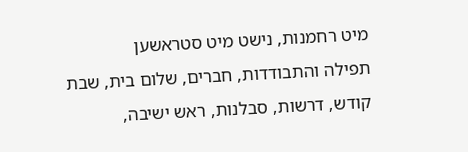מיט רחמנות, נישט מיט סטראשען
תפילה והתבודדות, חברים, שלום בית, שבת קודש, דרשות, סבלנות, ראש ישיבה,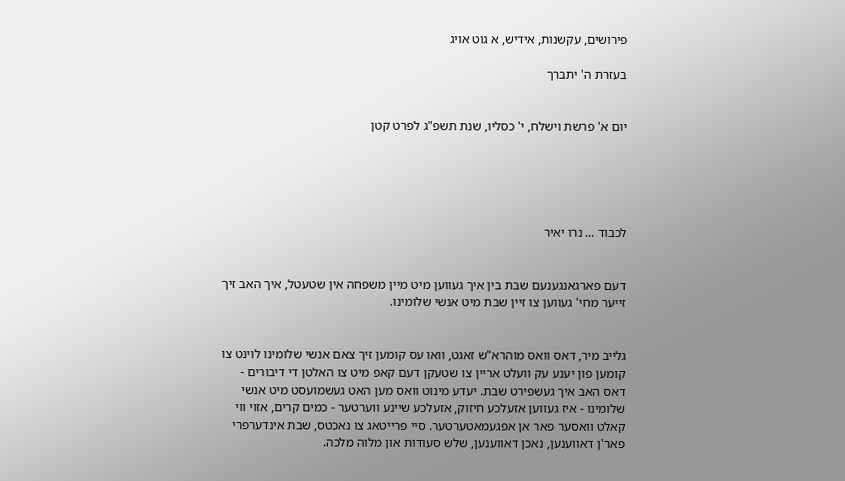פירושים, עקשנות, אידיש, א גוט אויג

בעזרת ה' יתברך


יום א' פרשת וישלח, י' כסליו, שנת תשפ"ג לפרט קטן





לכבוד ... נרו יאיר


דעם פארגאנגענעם שבת בין איך געווען מיט מיין משפחה אין שטעטל, איך האב זיך זייער מחי' געווען צו זיין שבת מיט אנשי שלומינו.


גלייב מיר, דאס וואס מוהרא"ש זאגט, וואו עס קומען זיך צאם אנשי שלומינו לוינט צו קומען פון יענע עק וועלט אריין צו שטעקן דעם קאפ מיט צו האלטן די דיבורים - דאס האב איך געשפירט שבת. יעדע מינוט וואס מען האט געשמועסט מיט אנשי שלומינו - איז געווען אזעלכע חיזוק, אזעלכע שיינע ווערטער - כמים קרים, אזוי ווי קאלט וואסער פאר אן אפגעמאטערטער. סיי פרייטאג צו נאכטס, שבת אינדערפרי פאר'ן דאווענען, נאכן דאווענען, שלש סעודות און מלוה מלכה.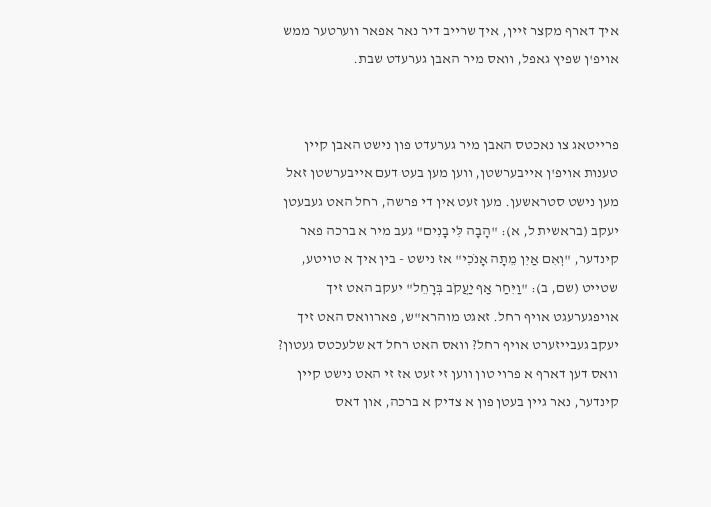איך דארף מקצר זיין, איך שרייב דיר נאר אפאר ווערטער ממש אויפ'ן שפיץ גאפל, וואס מיר האבן גערעדט שבת.


פרייטאג צו נאכטס האבן מיר גערעדט פון נישט האבן קיין טענות אויפ'ן אייבערשטן, ווען מען בעט דעם אייבערשטן זאל מען נישט סטראשען. מען זעט אין די פרשה, רחל האט געבעטן יעקב (בראשית ל, א): "הָבָה לִּי בָנִים" געב מיר א ברכה פאר קינדער, "וְאִם אַיִן מֵתָה אָנֹכִי" אז נישט - בין איך א טויטע, שטייט (שם, ב): "וַיִּחַר אַף יַעֲקֹב בְּרָחֵל" יעקב האט זיך אויפגערעגט אויף רחל. זאגט מוהרא"ש, פארוואס האט זיך יעקב געבייזערט אויף רחל? וואס האט רחל דא שלעכטס געטון? וואס דען דארף א פרוי טון ווען זי זעט אז זי האט נישט קיין קינדער, נאר גיין בעטן פון א צדיק א ברכה, און דאס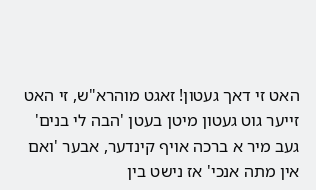האט זי דאך געטון! זאגט מוהרא"ש, זי האט זייער גוט געטון מיטן בעטן 'הבה לי בנים' געב מיר א ברכה אויף קינדער, אבער 'ואם אין מתה אנכי' אז נישט בין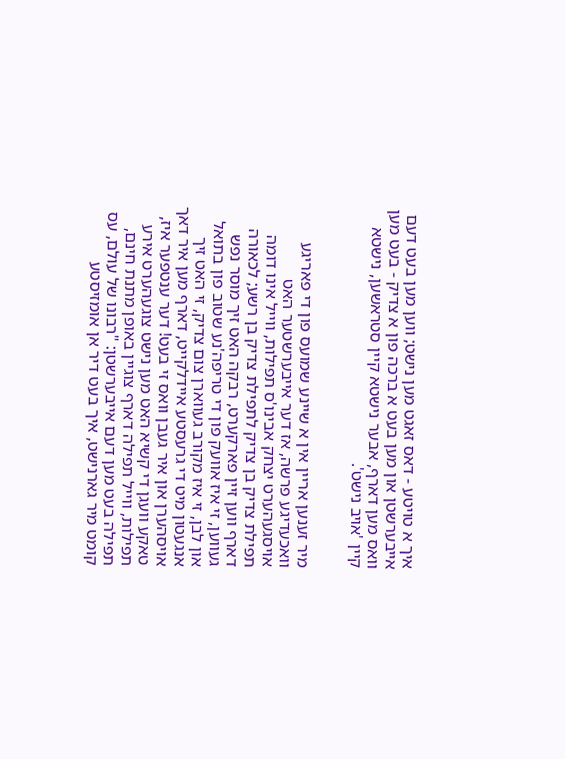איך א טויטע - דאס זאגט מען נישט; ווען מען בעט דעם אייבערשטן און מען בעט א ברכה פון א צדיק - בעט מען וואס מען דארף, אבער נישטא קיין סטראשען, נישטא קיין 'אויב נישט'.


מיר זענען אריין אין א שיינע שמועס פון די פאריגע וואכעדיגע פרשה, אז דער אייבערשטער האט אויסגעהערט יצחק אבינו'ס תפילות, ווייל אינו דומה תפילת צדיק בן צדיק לתפילת צדיק בן רשע; לכאורה דארף ווען זיין פארקערט, רבקה האט זיך מוסר נפש געווען, זי איז אוועק פון די טריפה'נע שטוב פון בתואל און לבן, זי איז מקורב געווארן צום צדיק, זי האט זיך אנגעטון מיט די גרעסטע איידלקייט, דארף מען איר דאך אויסהערן און איר געבן וואס זי בעט! דער ענטפער איז, טאקע וועגן די קשיא האט מען נישט צוגעהערט אירע תפילות, ווייל תפילה דארף צוגיין באופן מתנת חינם, תפילה בעט מען דעם אייבערשטן: "רבונו של עולם, עס קומט מיר גארנישט, איך בעט דיר אן אומזיסטע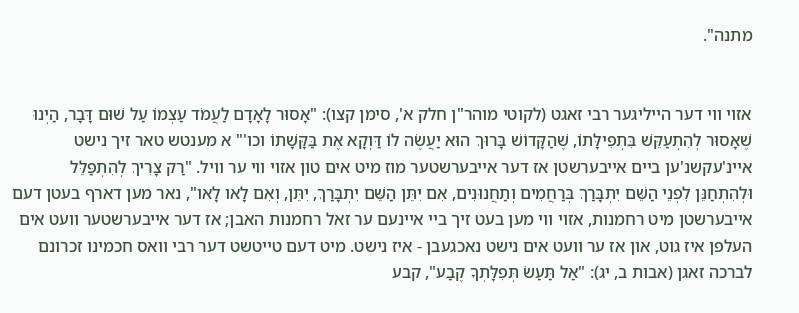מתנה".


אזוי ווי דער הייליגער רבי זאגט (לקוטי מוהר"ן חלק א', סימן קצו): "אָסוּר לָאָדָם לַעֲמֹד עַצְמוֹ עַל שׁוּם דָּבָר, הַיְנוּ שֶׁאָסוּר לְהִתְעַקֵּשׁ בִּתְפִילָּתוֹ, שֶׁהַקָּדוֹשׁ בָּרוּךְ הוּא יַעֲשֶׂה לוֹ דַּוְקָא אֶת בַּקָּשָׁתוֹ וכו'" א מענטש טאר זיך נישט איינ'עקשנ'ען ביים אייבערשטן אז דער אייבערשטער מוז מיט אים טון אזוי ווי ער וויל. "רַק צָרִיךְ לְהִתְפַּלֵּל וּלְהִתְחַנֵּן לִפְנֵי הַשֵּׁם יִתְבָּרַךְ בְּרַחֲמִים וְתַחֲנוּנִים, אִם יִתֵּן הַשֵּׁם יִתְבָּרַךְ, יִתֵּן, וְאִם לָאו לָאו", נאר מען דארף בעטן דעם אייבערשטן מיט רחמנות, אזוי ווי מען בעט זיך ביי איינעם ער זאל רחמנות האבן; אז דער אייבערשטער וועט אים העלפן איז גוט, און אז ער וועט אים נישט נאכגעבן - איז נישט. מיט דעם טייטשט דער רבי וואס חכמינו זכרונם לברכה זאגן (אבות ב, יג): "אַל תַּעַשׂ תְּפִלָּתְךָ קֶבַע", קבע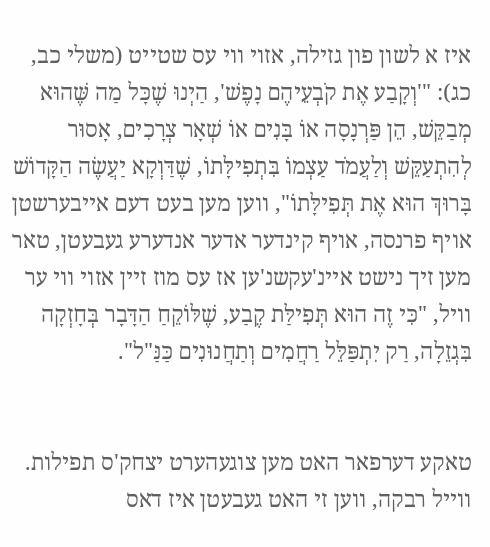איז א לשון פון גזילה, אזוי ווי עס שטייט (משלי כב, כג): "'וְקָבַע אֶת קֹבְעֵיהֶם נָפֶשׁ', הַיְנוּ שֶׁכָּל מַה שֶּׁהוּא מְבַקֵּשׁ, הֵן פַּרְנָסָה אוֹ בָּנִים אוֹ שְׁאָר צְרָכִים, אָסוּר לְהִתְעַקֵּשׁ וְלַעֲמֹד עַצְמוֹ בִּתְפִילָּתוֹ, שֶׁדַּוְקָא יַעֲשֶׂה הַקָּדוֹשׁ בָּרוּךְ הוּא אֶת תְּפִילָּתוֹ", ווען מען בעט דעם אייבערשטן אויף פרנסה, אויף קינדער אדער אנדערע געבעטן, טאר מען זיך נישט איינ'עקשנ'ען אז עס מוז זיין אזוי ווי ער וויל, "כִּי זֶה הוּא תְּפִילַּת קֶבַע, שֶׁלּוֹקֵחַ הַדָּבָר בְּחָזְקָה בִּגְזֵלָה, רַק יִתְפַּלֵּל רַחֲמִים וְתַחֲנוּנִים כַּנַּ"ל".


טאקע דערפאר האט מען צוגעהערט יצחק'ס תפילות. ווייל רבקה, ווען זי האט געבעטן איז דאס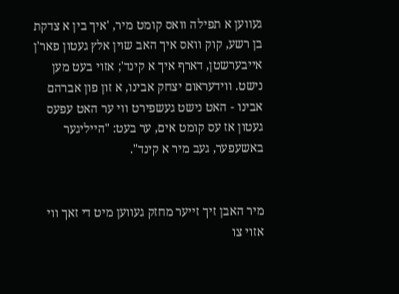געווען א תפילה וואס קומט מיר, 'איך בין א צדקת בן רשע, קוק וואס איך האב שוין אלץ געטון פאר'ן אייבערשטן, דארף איך א קינד'; אזוי בעט מען נישט. ווידעראום יצחק אבינו, א זון פון אברהם אבינו - האט נישט געשפירט ווי ער האט עפעס געטון אז עס קומט אים, ער בעט: "הייליגער באשעפער, געב מיר א קינד".


מיר האבן זיך זייער מחזק געווען מיט די זאך ווי אזוי צו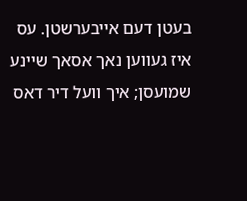בעטן דעם אייבערשטן. עס איז געווען נאך אסאך שיינע שמועסן; איך וועל דיר דאס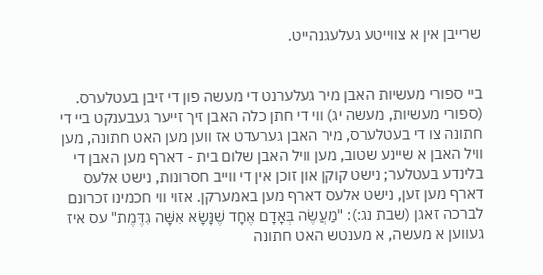שרייבן אין א צווייטע געלעגנהייט.


ביי ספורי מעשיות האבן מיר געלערנט די מעשה פון די זיבן בעטלערס. (ספורי מעשיות, מעשה יג) ווי די חתן כלה האבן זיך זייער געבענקט ביי די חתונה צו די בעטלערס, מיר האבן גערעדט אז ווען מען האט חתונה, מען וויל האבן א שיינע שטוב, מען וויל האבן שלום בית - דארף מען האבן די בלינדע בעטלער; נישט קוקן און זוכן אין די ווייב חסרונות, נישט אלעס דארף מען זען, נישט אלעס דארף מען באמערקן. אזוי ווי חכמינו זכרונם לברכה זאגן (שבת נג:): "מַעֲשֶׂה בְּאָדָם אֶחָד שֶׁנָּשָׂא אִשָּׁה גִדֶּמֶת" עס איז געווען א מעשה, א מענטש האט חתונה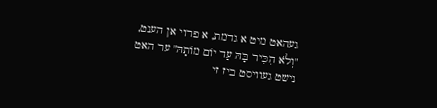געהאט מיט א גדמת, א פרוי אן הענט, "וְלֹא הִכִּיר בָּהּ עַד יוֹם מוֹתָהּ" ער האט נישט געוויסט ביז זי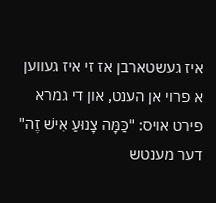איז געשטארבן אז זי איז געווען א פרוי אן הענט, און די גמרא פירט אויס: "כַּמָּה צָנוּעַ אִישׁ זֶה" דער מענטש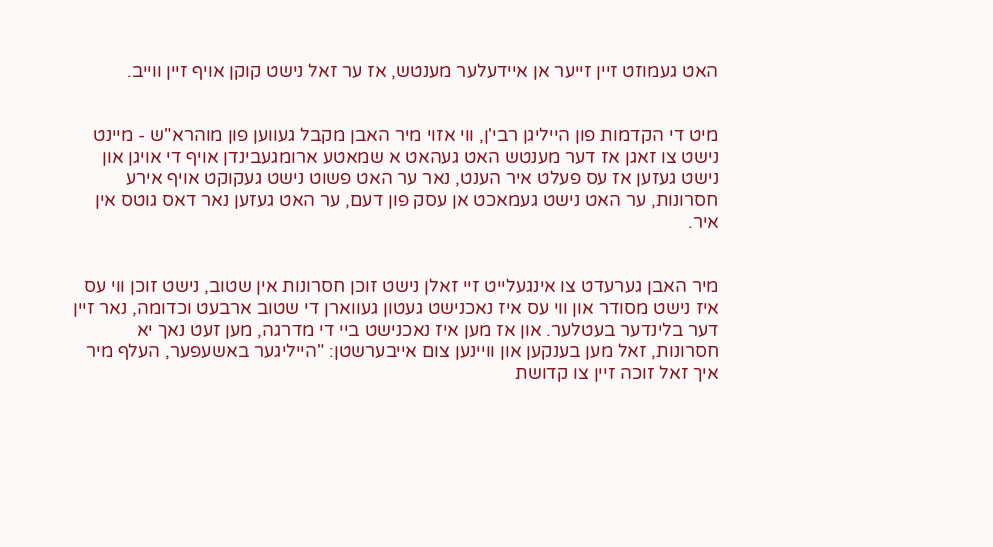האט געמוזט זיין זייער אן איידעלער מענטש, אז ער זאל נישט קוקן אויף זיין ווייב.


מיט די הקדמות פון הייליגן רבי'ן, ווי אזוי מיר האבן מקבל געווען פון מוהרא"ש - מיינט נישט צו זאגן אז דער מענטש האט געהאט א שמאטע ארומגעבינדן אויף די אויגן און נישט געזען אז עס פעלט איר הענט, נאר ער האט פשוט נישט געקוקט אויף אירע חסרונות, ער האט נישט געמאכט אן עסק פון דעם, ער האט געזען נאר דאס גוטס אין איר.


מיר האבן גערעדט צו אינגעלייט זיי זאלן נישט זוכן חסרונות אין שטוב, נישט זוכן ווי עס איז נישט מסודר און ווי עס איז נאכנישט געטון געווארן די שטוב ארבעט וכדומה, נאר זיין דער בלינדער בעטלער. און אז מען איז נאכנישט ביי די מדרגה, מען זעט נאך יא חסרונות, זאל מען בענקען און וויינען צום אייבערשטן: "הייליגער באשעפער, העלף מיר איך זאל זוכה זיין צו קדושת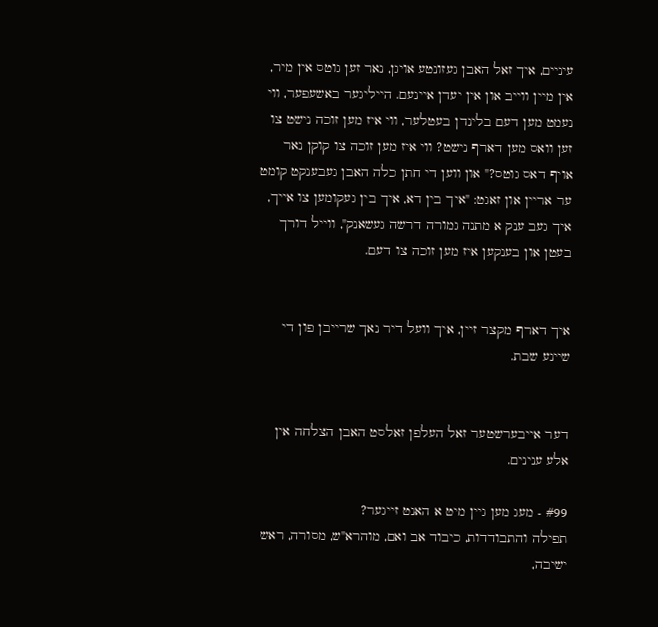עיניים, איך זאל האבן געזונטע אויגן, נאר זען גוטס אין מיר, אין מיין ווייב און אין יעדן איינעם. הייליגער באשעפער, ווי נעמט מען דעם בלינדן בעטלער, ווי איז מען זוכה נישט צו זען וואס מען דארף נישט? ווי איז מען זוכה צו קוקן נאר אויף דאס גוטס?" און ווען די חתן כלה האבן געבענקט קומט ער אריין און זאגט: "איך בין דא, איך בין געקומען צו אייך, איך געב ענק א מתנה גמורה דרשה געשאנק", ווייל דורך בעטן און בענקען איז מען זוכה צו דעם.


איך דארף מקצר זיין, איך וועל דיר נאך שרייבן פון די שיינע שבת.


דער אייבערשטער זאל העלפן זאלסט האבן הצלחה אין אלע ענינים.

#99 - מעג מען גיין מיט א האנט זייגער?
תפילה והתבודדות, כיבוד אב ואם, מוהרא"ש, מסורה, ראש ישיבה,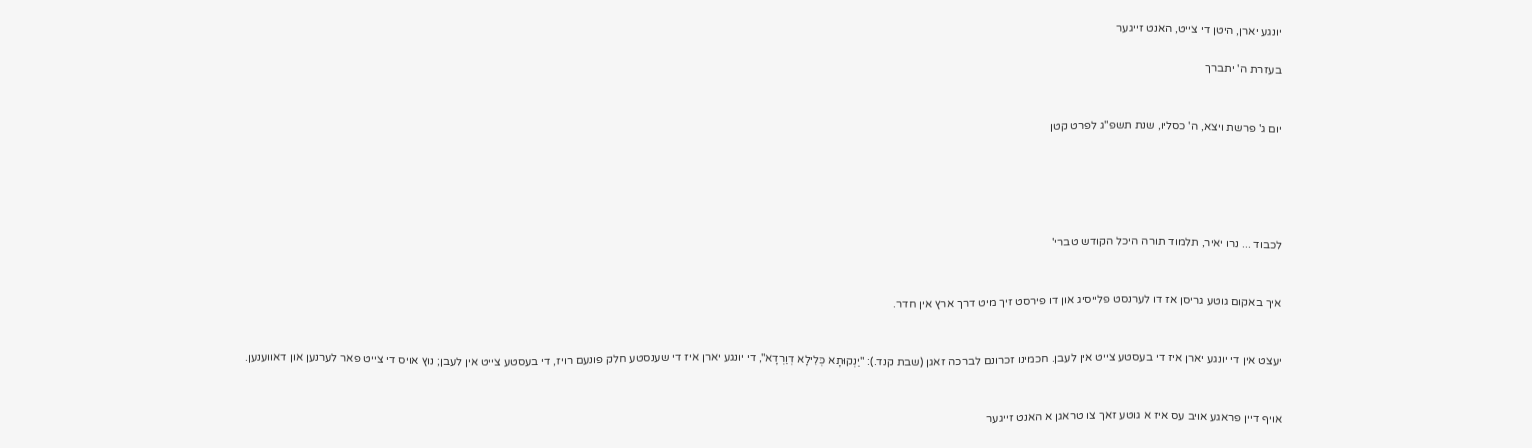יונגע יארן, היטן די צייט, האנט זייגער

בעזרת ה' יתברך


יום ג' פרשת ויצא, ה' כסליו, שנת תשפ"ג לפרט קטן





לכבוד ... נרו יאיר, תלמוד תורה היכל הקודש טברי'


איך באקום גוטע גריסן אז דו לערנסט פלייסיג און דו פירסט זיך מיט דרך ארץ אין חדר.


יעצט אין די יונגע יארן איז די בעסטע צייט אין לעבן. חכמינו זכרונם לברכה זאגן (שבת קנד.): "יַנְקוּתָא כְּלִילָא דְוַרְדָא", די יונגע יארן איז די שענסטע חלק פונעם רויז, די בעסטע צייט אין לעבן; נוץ אויס די צייט פאר לערנען און דאווענען.


אויף דיין פראגע אויב עס איז א גוטע זאך צו טראגן א האנט זייגער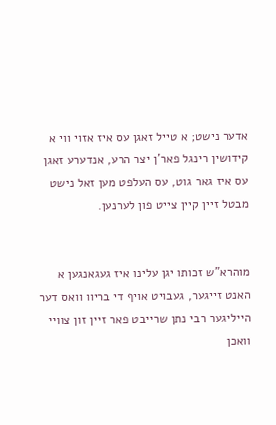אדער נישט; א טייל זאגן עס איז אזוי ווי א קידושין רינגל פאר'ן יצר הרע, אנדערע זאגן עס איז גאר גוט, עס העלפט מען זאל נישט מבטל זיין קיין צייט פון לערנען.


מוהרא"ש זכותו יגן עלינו איז געגאנגען א האנט זייגער, געבויט אויף די בריוו וואס דער הייליגער רבי נתן שרייבט פאר זיין זון צוויי וואכן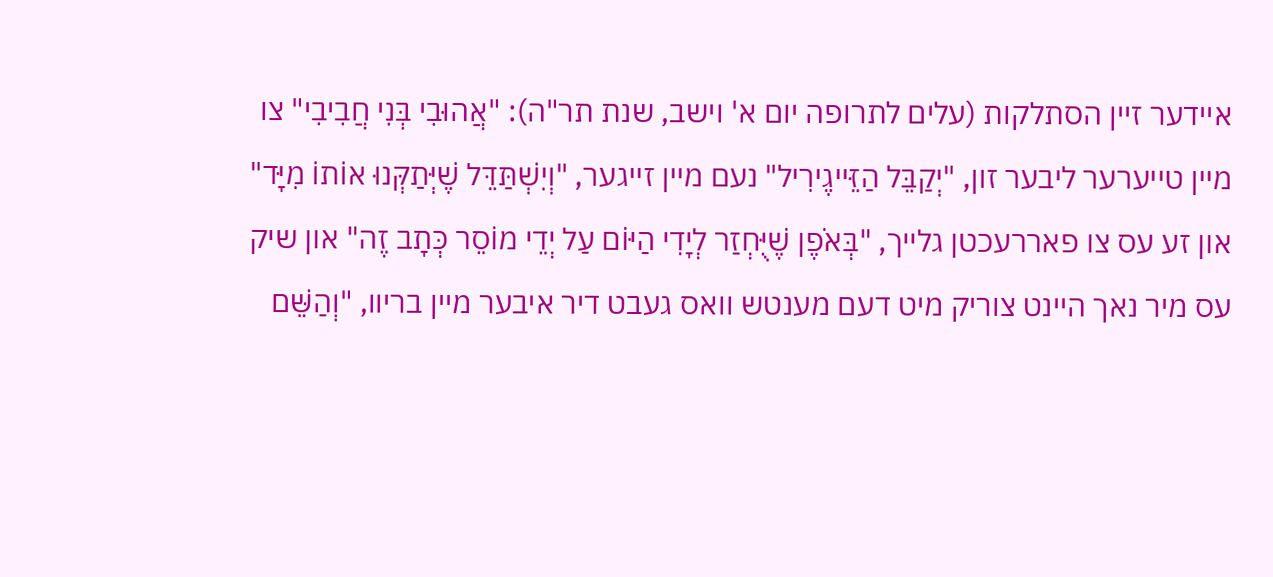איידער זיין הסתלקות (עלים לתרופה יום א' וישב, שנת תר"ה): "אֲהוּבִי בְּנִי חֲבִיבִי" צו מיין טייערער ליבער זון, "יְקַבֵּל הַזֵּייגֶירִיל" נעם מיין זייגער, "וְיִשְׁתַּדֵּל שֶׁיְּתַקְּנוּ אוֹתוֹ מִיָּד" און זע עס צו פאררעכטן גלייך, "בְּאֹפֶן שֶׁיֻּחְזַר לְיָדִי הַיּוֹם עַל יְדֵי מוֹסֵר כְּתָב זֶה" און שיק עס מיר נאך היינט צוריק מיט דעם מענטש וואס געבט דיר איבער מיין בריוו, "וְהַשֵּׁם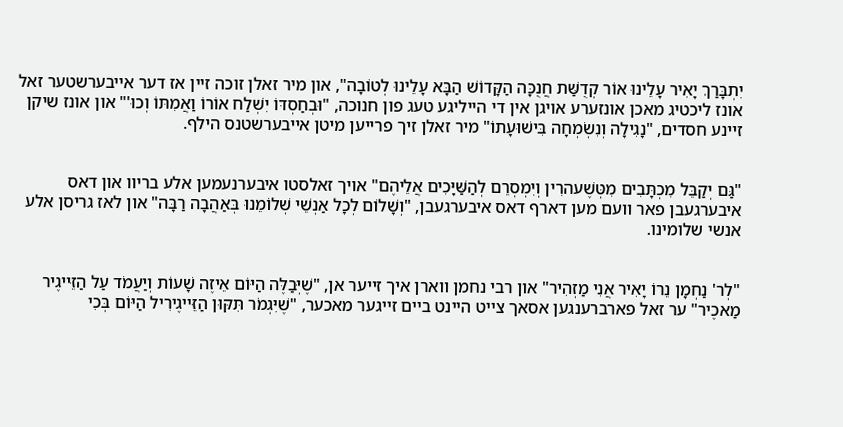יִתְבָּרַךְ יָאִיר עָלֵינוּ אוֹר קְדֻשַּׁת חֲנֻכָּה הַקָּדוֹשׁ הַבָּא עָלֵינוּ לְטוֹבָה", און מיר זאלן זוכה זיין אז דער אייבערשטער זאל אונז ליכטיג מאכן אונזערע אויגן אין די הייליגע טעג פון חנוכה, "וּבְחַסְדּוֹ יִשְׁלַח אוֹרוֹ וַאֲמִתּוֹ וְכוּ'" און אונז שיקן זיינע חסדים, "נָגִילָה וְנִשְֹמְחָה בִּישׁוּעָתוֹ" מיר זאלן זיך פרייען מיטן אייבערשטנס הילף.


"גַּם יְקַבֵּל מִכְתָּבִים מִטְּשֶׁעהרִין וְיִמְסְרֵם לְהַשַּׁיָּכִים אֲלֵיהֶם" אויך זאלסטו איבערנעמען אלע בריוו און דאס איבערגעבן פאר וועם מען דארף דאס איבערגעבן, "וְשָׁלוֹם לְכָל אַנְשֵׁי שְׁלוֹמֵנוּ בְּאַהֲבָה רַבָּה" און לאז גריסן אלע אנשי שלומינו.


"לְר' נַחְמָן נֵרוֹ יָאִיר אֲנִי מַזְהִיר" און רבי נחמן ווארן איך זייער אן, "שֶׁיְּבַלֶּה הַיּוֹם אֵיזֶה שָׁעוֹת וְיַעֲמֹד עַל הַזֵּייגֶיר מַאכֶיר" ער זאל פארברענגען אסאך צייט היינט ביים זייגער מאכער, "שֶׁיִּגְמֹר תִּקּוּן הַזֵּייגֶירִיל הַיּוֹם בְּכִי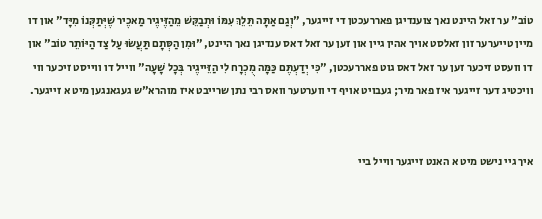טוֹב" ער זאל היינט נאך צוענדיגן פאררעכטן די זייגער, "וְגַם אַתָּה תֵּלֵךְ עִמּוֹ וּתְבַקֵּשׁ מֵהַזֶּיגֶיר מַאכֶיר שֶׁיְּתַקְּנוֹ מִיָּד" און דו מיין טייערער זון זאלסט אויך אהין גיין און זען ער זאל דאס ענדיגן נאך היינט, "וּמִן הַסְּתָם תַּעֲשֹוּ עַל צַד הַיּוֹתֵר טוֹב" און דו וועסט זיכער זען ער זאל דאס גוט פאררעכטן, "כִּי יְדַעְתֶּם כַּמָּה מֻכְרָח לִי הַזֵּייגֶיר בְּכָל שָׁעָה" ווייל דו ווייסט זיכער ווי וויכטיג דער זייגער איז פאר מיר; געבויט אויף די ווערטער וואס רבי נתן שרייבט איז מוהרא"ש געגאנגען מיט א זייגער.


איך גיי נישט מיט א האנט זייגער ווייל ביי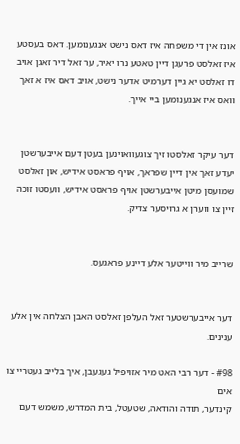אונז אין די משפחה איז דאס נישט אנגענומען. דאס בעסטע איז זאלסט פרעגן דיין טאטע נרו יאיר, ער זאל דיר זאגן אויב דו זאלסט יא גיין דערמיט אדער נישט, אויב דאס איז א זאך וואס איז אנגענומען ביי אייך.


דער עיקר זאלסטו זיך צוגעוואוינען בעטן דעם אייבערשטן יעדע זאך אין דיין שפראך, אויף פראסט אידיש, און זאלסט שמועסן מיטן אייבערשטן אויף פראסט אידיש, וועסטו זוכה זיין צו ווערן א גרויסער צדיק.


שרייב מיר ווייטער אלע דיינע פראגעס.


דער אייבערשטער זאל העלפן זאלסט האבן הצלחה אין אלע ענינים.

#98 - דער רבי האט מיר אזויפיל געגעבן, איך בלייב געטריי צו אים
קינדער, תודה והודאה, שטעטל, בית המדרש, משמש דעם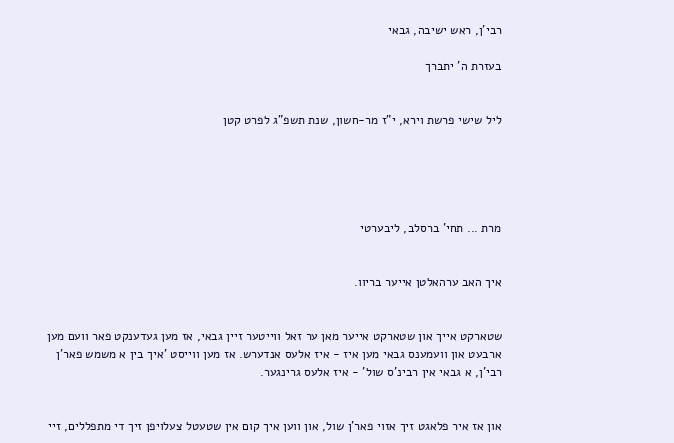רבי'ן, ראש ישיבה, גבאי

בעזרת ה' יתברך


ליל שישי פרשת וירא, י"ז מר-חשון, שנת תשפ"ג לפרט קטן





מרת ... תחי' ברסלב, ליבערטי


איך האב ערהאלטן אייער בריוו.


שטארקט אייך און שטארקט אייער מאן ער זאל ווייטער זיין גבאי, אז מען געדענקט פאר וועם מען ארבעט און וועמענס גבאי מען איז - איז אלעס אנדערש. אז מען ווייסט 'איך בין א משמש פאר'ן רבי'ן, א גבאי אין רבינ'ס שול' - איז אלעס גרינגער.


און אז איר פלאגט זיך אזוי פאר'ן שול, און ווען איך קום אין שטעטל צעלויפן זיך די מתפללים, זיי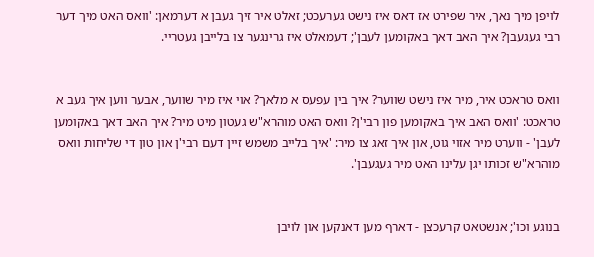לויפן מיך נאך, איר שפירט אז דאס איז נישט גערעכט; זאלט איר זיך געבן א דערמאן: 'וואס האט מיך דער רבי געגעבן? איך האב דאך באקומען לעבן'; דעמאלט איז גרינגער צו בלייבן געטריי.


וואס טראכט איר, מיר איז נישט שווער? איך בין עפעס א מלאך? אוי איז מיר שווער, אבער ווען איך געב א טראכט: 'וואס האב איך באקומען פון רבי'ן? וואס האט מוהרא"ש געטון מיט מיר? איך האב דאך באקומען לעבן' - ווערט מיר אזוי גוט, און איך זאג צו מיר: 'איך בלייב משמש זיין דעם רבי'ן און טון די שליחות וואס מוהרא"ש זכותו יגן עלינו האט מיר געגעבן'.


בנוגע וכו'; אנשטאט קרעכצן - דארף מען דאנקען און לויבן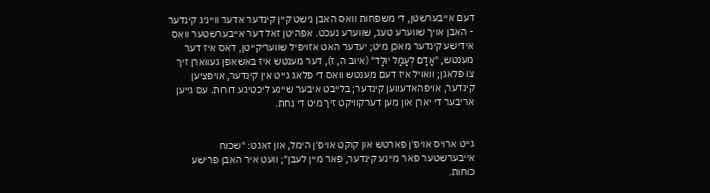דעם אייבערשטן, די משפחות וואס האבן נישט קיין קינדער אדער ווייניג קינדער - האבן אויך שווערע טעג, שווערע נעכט. אפהיטן זאל דער אייבערשטער וואס אידישע קינדער מאכן מיט; יעדער האט אזויפיל שוועריקייטן, דאס איז דער מענטש, "אָדָם לְעָמָל יוּלָד" (איוב ה, ז), דער מענטש איז באשאפן געווארן זיך צו פלאגן; וואויל איז דעם מענטש וואס די פלאג גייט אין קינדער, אויפציען קינדער, אויפהאדעווען קינדער; בלייבט איבער שיינע ליכטיגע דורות. עס גייען אריבער די יארן און מען דערקוויקט זיך מיט די נחת.


גייט ארויס אויפ'ן פארטש און קוקט אויפ'ן הימל, און זאגט: "שכוח אייבערשטער פאר מיינע קינדער, פאר מיין לעבן"; וועט איר האבן פרישע כוחות.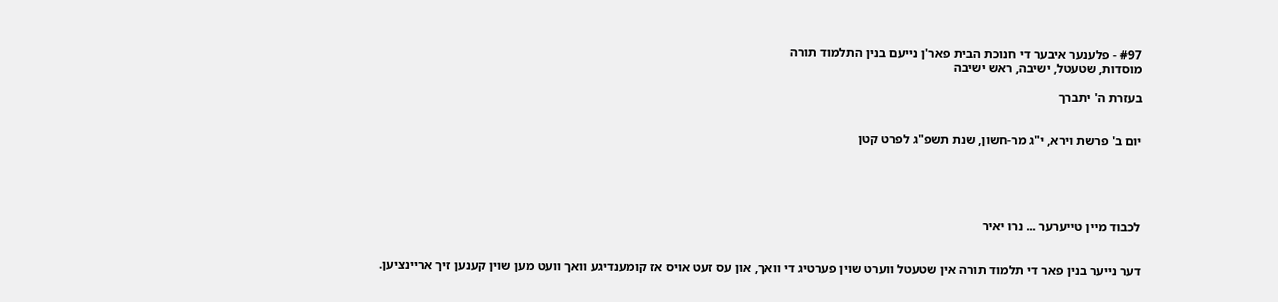#97 - פלענער איבער די חנוכת הבית פאר'ן נייעם בנין התלמוד תורה
מוסדות, שטעטל, ישיבה, ראש ישיבה

בעזרת ה' יתברך


יום ב' פרשת וירא, י"ג מר-חשון, שנת תשפ"ג לפרט קטן





לכבוד מיין טייערער ... נרו יאיר


דער נייער בנין פאר די תלמוד תורה אין שטעטל ווערט שוין פערטיג די וואך, און עס זעט אויס אז קומענדיגע וואך וועט מען שוין קענען זיך אריינציען.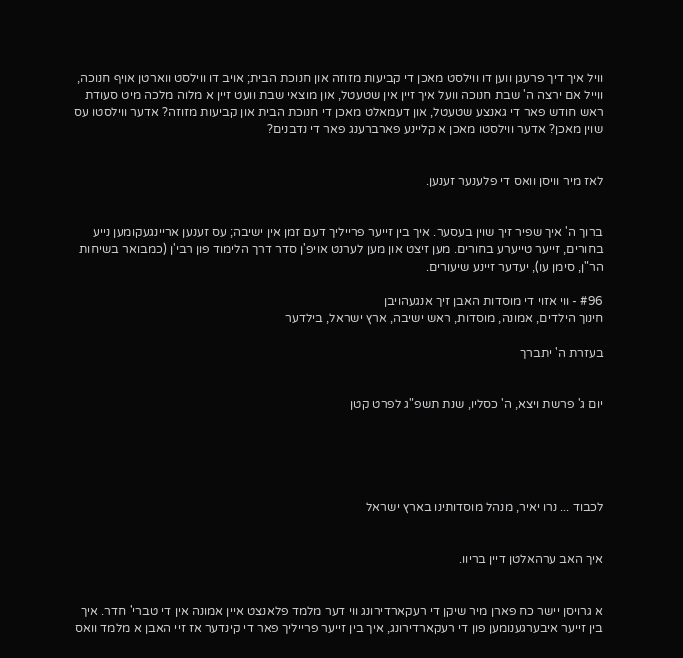וויל איך דיך פרעגן ווען דו ווילסט מאכן די קביעות מזוזה און חנוכת הבית; אויב דו ווילסט ווארטן אויף חנוכה, ווייל אם ירצה ה' שבת חנוכה וועל איך זיין אין שטעטל, און מוצאי שבת וועט זיין א מלוה מלכה מיט סעודת ראש חודש פאר די גאנצע שטעטל, און דעמאלט מאכן די חנוכת הבית און קביעות מזוזה? אדער ווילסטו עס שוין מאכן? אדער ווילסטו מאכן א קליינע פארברענג פאר די נדבנים?


לאז מיר וויסן וואס די פלענער זענען.


ברוך ה' איך שפיר זיך שוין בעסער. איך בין זייער פרייליך דעם זמן אין ישיבה; עס זענען אריינגעקומען נייע בחורים, זייער טייערע בחורים. מען זיצט און מען לערנט אויפ'ן סדר דרך הלימוד פון רבי'ן (כמבואר בשיחות הר"ן, סימן עו), יעדער זיינע שיעורים.

#96 - ווי אזוי די מוסדות האבן זיך אנגעהויבן
חינוך הילדים, אמונה, מוסדות, ראש ישיבה, ארץ ישראל, בילדער

בעזרת ה' יתברך


יום ג' פרשת ויצא, ה' כסליו, שנת תשפ"ג לפרט קטן





לכבוד ... נרו יאיר, מנהל מוסדותינו בארץ ישראל


איך האב ערהאלטן דיין בריוו.


א גרויסן יישר כח פארן מיר שיקן די רעקארדירונג ווי דער מלמד פלאנצט איין אמונה אין די טברי' חדר. איך בין זייער איבערגענומען פון די רעקארדירונג, איך בין זייער פרייליך פאר די קינדער אז זיי האבן א מלמד וואס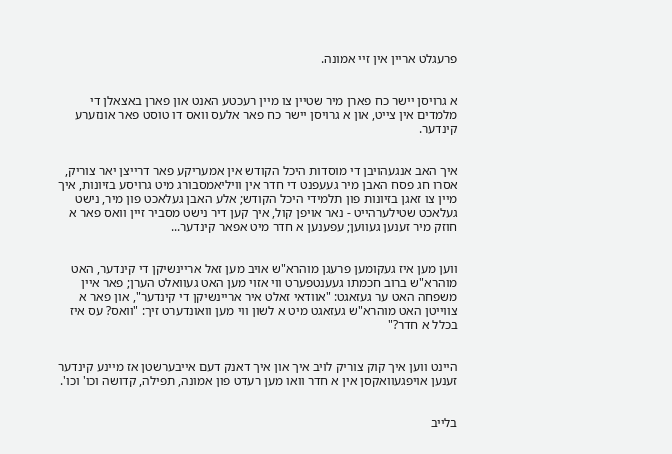פרעגלט אריין אין זיי אמונה.


א גרויסן יישר כח פארן מיר שטיין צו מיין רעכטע האנט און פארן באצאלן די מלמדים אין צייט, און א גרויסן יישר כח פאר אלעס וואס דו טוסט פאר אונזערע קינדער.


איך האב אנגעהויבן די מוסדות היכל הקודש אין אמעריקע פאר דרייצן יאר צוריק, אסרו חג פסח האבן מיר געעפנט די חדר אין וויליאמסבורג מיט גרויסע בזיונות, איך מיין צו זאגן בזיונות פון תלמידי היכל הקודש; אלע האבן געלאכט פון מיר, נישט געלאכט שטילערהייט - נאר אויפן קול, איך קען דיר נישט מסביר זיין וואס פאר א חוזק מיר זענען געווען; עפענען א חדר מיט אפאר קינדער...


ווען מען איז געקומען פרעגן מוהרא"ש אויב מען זאל אריינשיקן די קינדער, האט מוהרא"ש ברוב חכמתו געענטפערט ווי אזוי מען האט געוואלט הערן; פאר איין משפחה האט ער געזאגט: "אוודאי זאלט איר אריינשיקן די קינדער", און פאר א צווייטן האט מוהרא"ש געזאגט מיט א לשון ווי מען וואונדערט זיך: "וואס? עס איז בכלל א חדר?"


היינט ווען איך קוק צוריק לויב איך און איך דאנק דעם אייבערשטן אז מיינע קינדער זענען אויפגעוואקסן אין א חדר וואו מען רעדט פון אמונה, תפילה, קדושה וכו' וכו'.


בלייב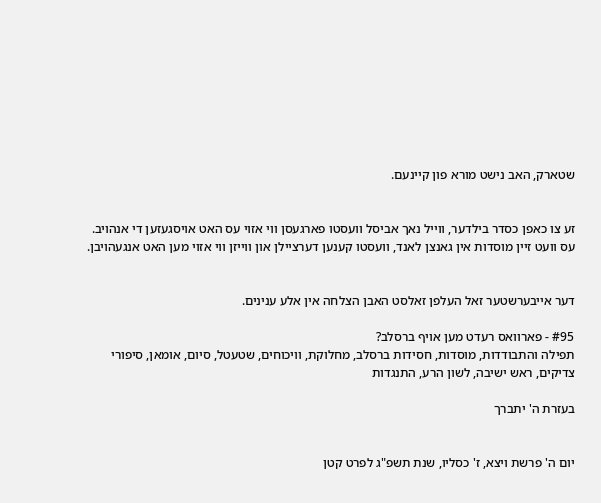שטארק, האב נישט מורא פון קיינעם.


זע צו כאפן כסדר בילדער, ווייל נאך אביסל וועסטו פארגעסן ווי אזוי עס האט אויסגעזען די אנהויב. עס וועט זיין מוסדות אין גאנצן לאנד, וועסטו קענען דערציילן און ווייזן ווי אזוי מען האט אנגעהויבן.


דער אייבערשטער זאל העלפן זאלסט האבן הצלחה אין אלע ענינים.

#95 - פארוואס רעדט מען אויף ברסלב?
תפילה והתבודדות, מוסדות, חסידות ברסלב, מחלוקת, וויכוחים, שטעטל, סיום, אומאן, סיפורי צדיקים, ראש ישיבה, לשון הרע, התנגדות

בעזרת ה' יתברך


יום ה' פרשת ויצא, ז' כסליו, שנת תשפ"ג לפרט קטן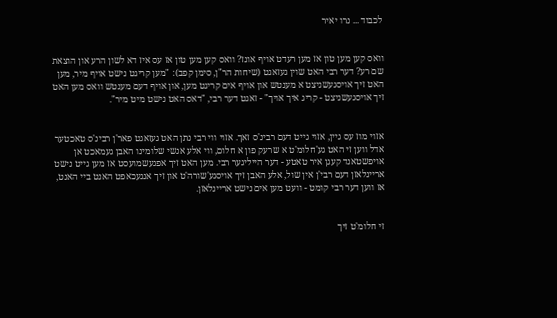לכבוד ... נרו יאיר


וואס קען מען טון אז מען רעדט אויף אונז? וואס קען מען טון אז עס איז דא לשון הרע און הוצאת שם רע? דער רבי האט שוין געזאגט (שיחות הר"ן, סימן קפב): "מען קריגט נישט אויף מיר, מען האט זיך אויסגעשניצט א מענטש און אויף אים קריגט מען, און אויף דעם מענטש וואס מען האט זיך אויסגעשניצט - קריג איך אויך" - זאגט דער רבי, "דאס האט נישט מיט מיר".


אזוי מוז עס גיין, אזוי גייט דעם רבינ'ס זאך. אזוי ווי רבי נתן האט געזאגט פאר'ן רבינ'ס טאכטער אדל ווען זי האט גע'חלומ'ט א שרעק פון א חלום, ווי אלע אנשי שלומינו האבן געמאכט אן אויפשטאנד קעגן איר טאטע - דער הייליגער רבי. מען האט זיך אפגעשמועסט אז מען גייט נישט אריינלאזן דעם רבי'ן אין שול, אלע האבן זיך אויסגע'שורה'ט און זיך אנגעכאפט האנט ביי האנט, אז ווען דער רבי קומט - וועט מען אים נישט אריינלאזן.


זי חלומ'ט זיך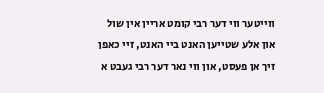ווייטער ווי דער רבי קומט אריין אין שול און אלע שטייען האנט ביי האנט, זיי כאפן זיך אן פעסט, און ווי נאר דער רבי געבט א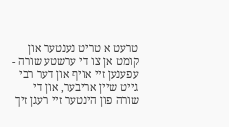טרעט א טריט נענטער און קומט אן צו די ערשטע שורה - עפענען זיי אויף און דער רבי גייט שיין אריבער, און די שורה פון הינטער זיי רעגן זיך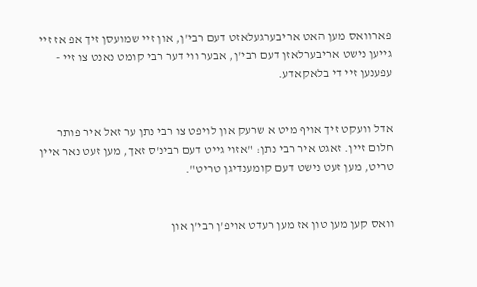פארוואס מען האט אריבערגעלאזט דעם רבי'ן, און זיי שמועסן זיך אפ אז זיי גייען נישט אריבערלאזן דעם רבי'ן, אבער ווי דער רבי קומט נאנט צו זיי - עפענען זיי די בלאקאדע.


אדל וועקט זיך אויף מיט א שרעק און לויפט צו רבי נתן ער זאל איר פותר חלום זיין. זאגט איר רבי נתן: "אזוי גייט דעם רבינ'ס זאך, מען זעט נאר איין טריט, מען זעט נישט דעם קומענדיגן טריט".


וואס קען מען טון אז מען רעדט אויפ'ן רבי'ן און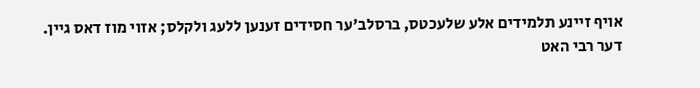אויף זיינע תלמידים אלע שלעכטס, ברסלב'ער חסידים זענען ללעג ולקלס; אזוי מוז דאס גיין. דער רבי האט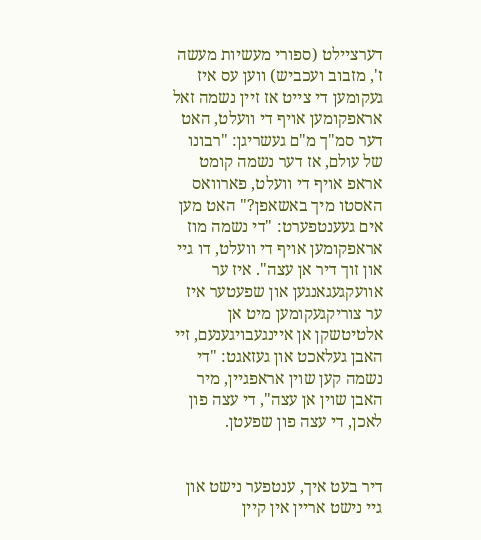דערציילט (ספורי מעשיות מעשה ז', מזבוב ועכביש) ווען עס איז געקומען די צייט אז זיין נשמה זאל אראפקומען אויף די וועלט, האט דער סמ"ך מ"ם געשריגן: "רבונו של עולם, אז דער נשמה קומט אראפ אויף די וועלט, פארוואס האסטו מיך באשאפן?" האט מען אים געענטפערט: "די נשמה מוז אראפקומען אויף די וועלט, דו גיי און זוך דיר אן עצה". איז ער אוועקגעגאנגען און שפעטער איז ער צוריקגעקומען מיט אן אלטיטשקן אן איינגעבויגענעם, זיי האבן געלאכט און געזאגט: "די נשמה קען שוין אראפגיין, מיר האבן שוין אן עצה", די עצה פון לאכן, די עצה פון שפעטן.


דיר בעט איך, ענטפער נישט און גיי נישט אריין אין קיין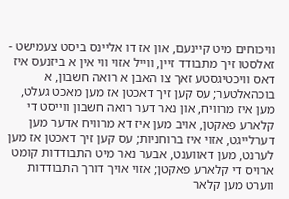וויכוחים מיט קיינעם, און אז דו אליינס ביסט צעמישט - זאלסטו זיך מתבודד זיין, ווייל אזוי ווי אין א ביזנעס איז דאס וויכטיגסטע זאך צו האבן א רואה חשבון, א בוכהאלטער; עס קען זיך דאכטן אז מען מאכט געלט, מען איז מרוויח, און נאר דער רואה חשבון ווייסט די קלארע פאקטן, אויב מען איז דא מרוויח אדער מען דערלייגט, אזוי איז ברוחניות; עס קען זיך דאכטן אז מען לערנט, מען דאווענט, אבער נאר מיט התבודדות קומט ארויס די קלארע פאקטן; אזוי אויך דורך התבודדות ווערט מען קלאר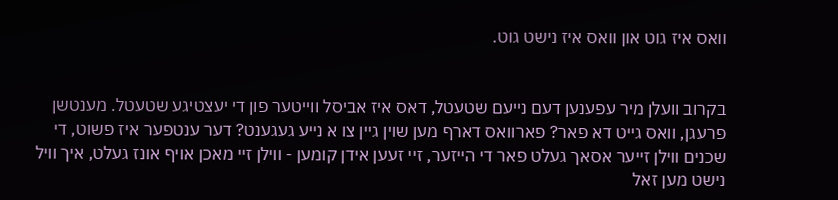וואס איז גוט און וואס איז נישט גוט.


בקרוב וועלן מיר עפענען דעם נייעם שטעטל, דאס איז אביסל ווייטער פון די יעצטיגע שטעטל. מענטשן פרעגן, וואס גייט דא פאר? פארוואס דארף מען שוין גיין צו א נייע געגענט? דער ענטפער איז פשוט, די שכנים ווילן זייער אסאך געלט פאר די הייזער, זיי זעען אידן קומען - ווילן זיי מאכן אויף אונז געלט, איך וויל נישט מען זאל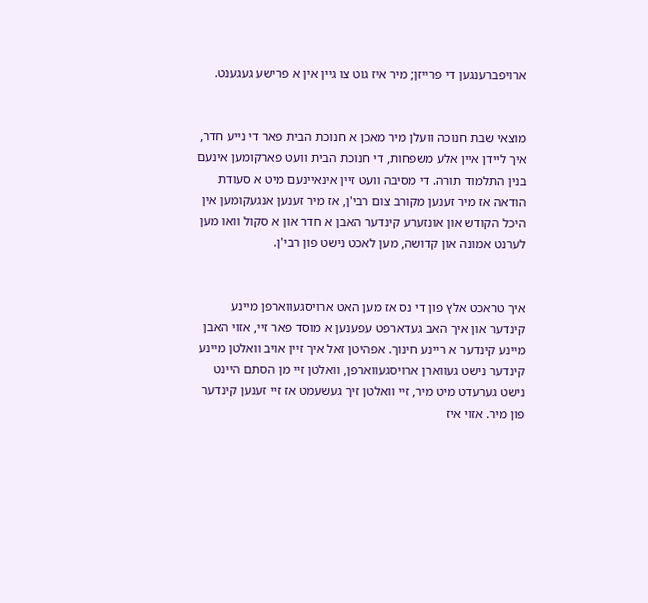ארויפברענגען די פרייזן; מיר איז גוט צו גיין אין א פרישע געגענט.


מוצאי שבת חנוכה וועלן מיר מאכן א חנוכת הבית פאר די נייע חדר, איך ליידן איין אלע משפחות, די חנוכת הבית וועט פארקומען אינעם בנין התלמוד תורה. די מסיבה וועט זיין אינאיינעם מיט א סעודת הודאה אז מיר זענען מקורב צום רבי'ן, אז מיר זענען אנגעקומען אין היכל הקודש און אונזערע קינדער האבן א חדר און א סקול וואו מען לערנט אמונה און קדושה, מען לאכט נישט פון רבי'ן.


איך טראכט אלץ פון די נס אז מען האט ארויסגעווארפן מיינע קינדער און איך האב געדארפט עפענען א מוסד פאר זיי, אזוי האבן מיינע קינדער א ריינע חינוך. אפהיטן זאל איך זיין אויב וואלטן מיינע קינדער נישט געווארן ארויסגעווארפן, וואלטן זיי מן הסתם היינט נישט גערעדט מיט מיר, זיי וואלטן זיך געשעמט אז זיי זענען קינדער פון מיר. אזוי איז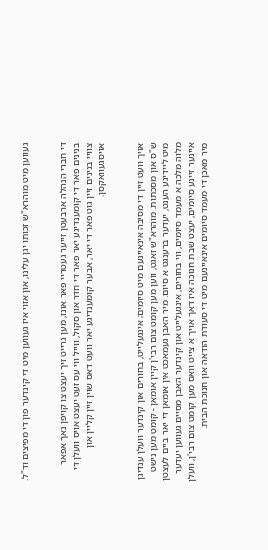געווען מיט מוהרא"ש זכותו יגן עלינו, און אזוי איז געווען מיט די קינדער פון די מפיצים וד"ל.


די חברי הנהלה ארבעטן זייער געטריי פאר אונז, מען גרייט זיך יעצט צו קויפן נאך אפאר בנינים פאר די קומענדיגע יאר פאר די חדר און סקול, ווייל ווי עס זעט יעצט אויס וועלן די צוויי בנינים זיין גוט פאר די יאר, אבער קומענדיגע יאר וועט דאס שוין זיין קליין און אויסגעוואקסן.


אויך וועט זיין די מסיבה אינאיינעם מיט סיומים; אינגעלייט, בחורים און קינדער וועלן ענדיגן ש"ס און מסכתות. מוהרא"ש זאגט, ווען מען קומט צום רבי'ן קיין אומאן - קומט מען נישט מיט ליידיגע הענט, יעדער ברענגט א סיום. מיר האבן געמאכט אין אומאן די יאר ביים לעצטן מלוה מלכה א מעמד סיומים, ווי בחורים, אינגעלייט און קינדער האבן מסיים געווען יעדער איינער זיינע סיומים, יעצט שבת חנוכה איז דאך אויך א צייט וואס מען קומט צום רבי'ן, וועלן מיר מאכן די מעמד סיומים אינאיינעם מיט די סעודת הודאה און חנוכת הבית.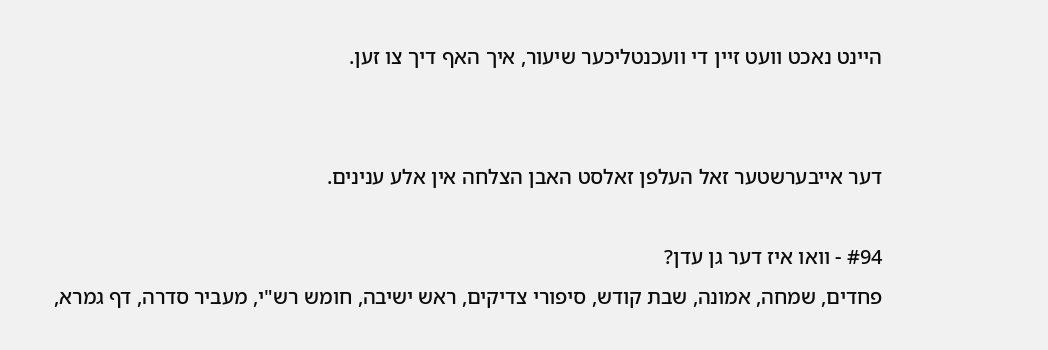היינט נאכט וועט זיין די וועכנטליכער שיעור, איך האף דיך צו זען.


דער אייבערשטער זאל העלפן זאלסט האבן הצלחה אין אלע ענינים.

#94 - וואו איז דער גן עדן?
פחדים, שמחה, אמונה, שבת קודש, סיפורי צדיקים, ראש ישיבה, חומש רש"י, מעביר סדרה, דף גמרא,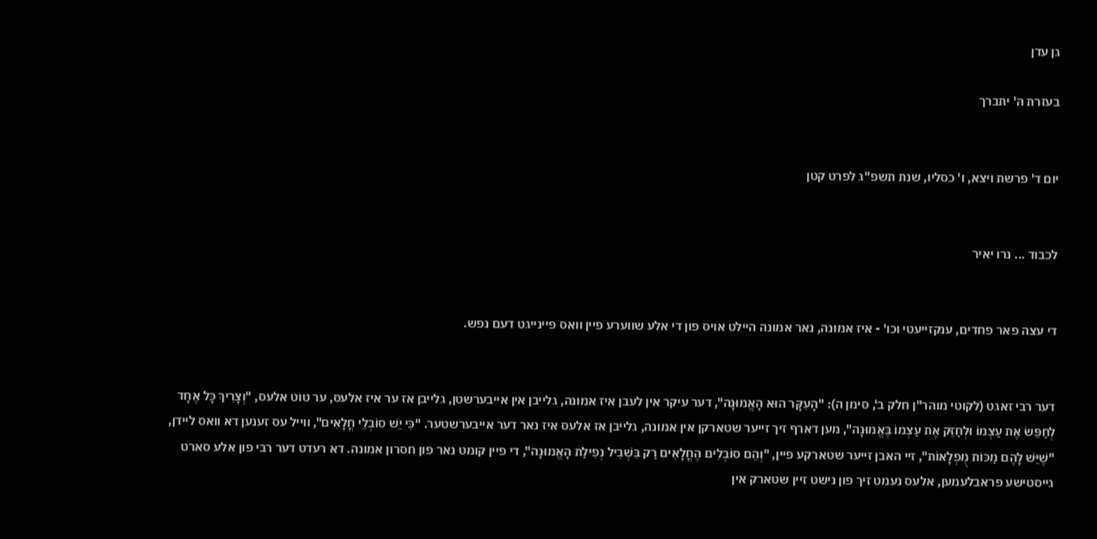גן עדן

בעזרת ה' יתברך


יום ד' פרשת ויצא, ו' כסליו, שנת תשפ"ג לפרט קטן


לכבוד ... נרו יאיר


די עצה פאר פחדים, ענקזייעטי וכו' - איז אמונה, נאר אמונה היילט אויס פון די אלע שווערע פיין וואס פיינייגט דעם נפש.


דער רבי זאגט (לקוטי מוהר"ן חלק ב', סימן ה): "הָעִקָּר הוּא הָאֱמוּנָה", דער עיקר אין לעבן איז אמונה, גלייבן אין אייבערשטן, גלייבן אז ער איז אלעס, ער טוט אלעס, "וְצָרִיךְ כָּל אֶחָד לְחַפֵּשׂ אֶת עַצְמוֹ וּלְחַזֵּק אֶת עַצְמוֹ בֶּאֱמוּנָה", מען דארף זיך זייער שטארקן אין אמונה, גלייבן אז אלעס איז נאר דער אייבערשטער. "כִּי יֵשׁ סוֹבְלֵי חֳלָאִים", ווייל עס זענען דא וואס ליידן, "שֶׁיֵּשׁ לָהֶם מַכּוֹת מֻפְלָאוֹת", זיי האבן זייער שטארקע פיין, "וְהֵם סוֹבְלִים הֶחֳלָאִים רַק בִּשְׁבִיל נְפִילַת הָאֱמוּנָה", די פיין קומט נאר פון חסרון אמונה. דא רעדט דער רבי פון אלע סארט גייסטישע פראבלעמען, אלעס נעמט זיך פון נישט זיין שטארק אין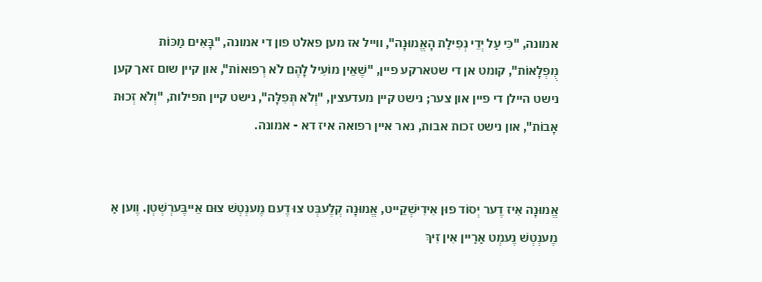אמונה, "כִּי עַל יְדֵי נְפִילַת הָאֱמוּנָה", ווייל אז מען פאלט פון די אמונה, "בָּאִים מַכּוֹת מֻפְלָאוֹת", קומט אן די שטארקע פיין, "שֶׁאֵין מוֹעִיל לָהֶם לֹא רְפוּאוֹת", און קיין שום זאך קען נישט היילן די פיין און צער; נישט קיין מעדעצין, "וְלֹא תְּפִלָּה", נישט קיין תפילות, "וְלֹא זְכוּת אָבוֹת", און נישט זכות אבות, נאר איין רפואה איז דא - אמונה.


אֱמוּנָה אִיז דֶער יְסוֹד פוּן אִידִישְׁקֵייט, אֱמוּנָה קְלֶעבְּט צוּ דֶעם מֶענְטְשׁ צוּם אֵייבֶּערְשְׁטְן. וֶוען אַ מֶענְטְשׁ נֶעמְט אַרַיין אִין זִיךְ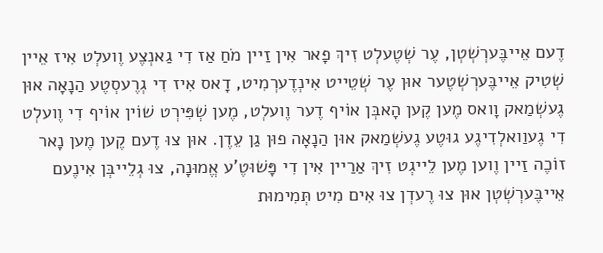דֶעם אֵייבֶּערְשְׁטְן, עֶר שְׁטֶעלְט זִיךְ פָאר אִין זַיין מֹחַ אַז דִי גַאנְצֶע וֶועלְט אִיז אֵיין שְׁטִיק אֵייבֶּערְשְׁטֶער אוּן עֶר שְׁטֵייט אִינְדֶערְמִיט, דָאס אִיז דִי גְרֶעסְטֶע הַנָאָה אוּן גֶעשְׁמַאק וָואס מֶען קֶען הָאבְּן אוֹיף דֶער וֶועלְט, מֶען שְׁפִּירְט שׁוֹין אוֹיף דִי וֶועלְט דִי גֶעוַואלְדִיגֶע גוּטֶע גֶעשְׁמַאק אוּן הַנָאָה פוּן גַן עֵדֶן. אוּן צוּ דֶעם קֶען מֶען נָאר זוֹכֶה זַיין וֶוען מֶען לֵייגְט זִיךְ אַרַיין אִין דִי פָּשׁוּטֶ'ע אֱמוּנָה, צוּ גְלֵייבְּן אִינֶעם אֵייבֶּערְשְׁטְן אוּן צוּ רֶעדְן צוּ אִים מִיט תְּמִימוּת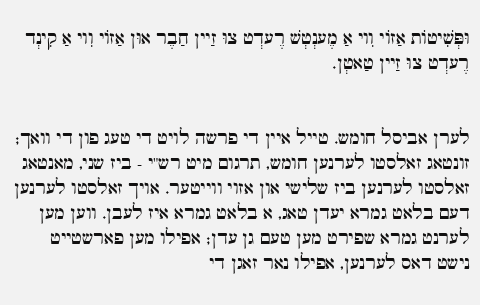וּפְּשִׁיטוֹת אַזוֹי וִוי אַ מֶענְטְשׁ רֶעדְט צוּ זַיין חַבֶר אוּן אַזוֹי וִוי אַ קִינְד רֶעדְט צוּ זַיין טַאטְן.


לערן אביסל חומש. טייל איין די פרשה לויט די טעג פון די וואך; זונטאג זאלסטו לערנען חומש, תרגום מיט רש"י - ביז שני, מאנטאג זאלסטו לערנען ביז שלישי און אזוי ווייטער. אויך זאלסטו לערנען דעם בלאט גמרא יעדן טאג, א בלאט גמרא איז לעבן. ווען מען לערנט גמרא שפירט מען טעם גן עדן; אפילו מען פארשטייט נישט דאס לערנען, אפילו נאר זאגן די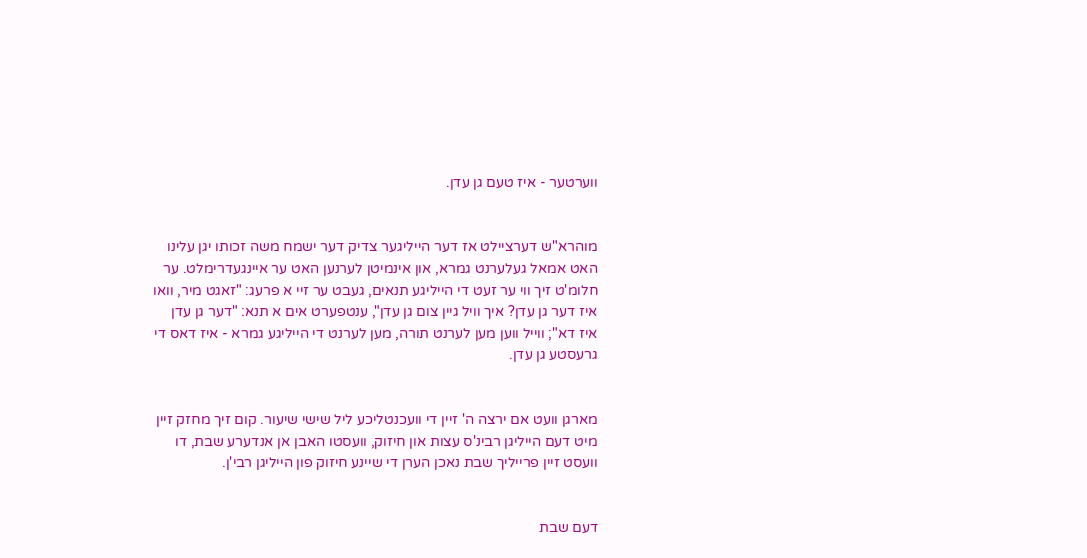ווערטער - איז טעם גן עדן.


מוהרא"ש דערציילט אז דער הייליגער צדיק דער ישמח משה זכותו יגן עלינו האט אמאל געלערנט גמרא, און אינמיטן לערנען האט ער איינגעדרימלט. ער חלומ'ט זיך ווי ער זעט די הייליגע תנאים, געבט ער זיי א פרעג: "זאגט מיר, וואו איז דער גן עדן? איך וויל גיין צום גן עדן", ענטפערט אים א תנא: "דער גן עדן איז דא"; ווייל ווען מען לערנט תורה, מען לערנט די הייליגע גמרא - איז דאס די גרעסטע גן עדן.


מארגן וועט אם ירצה ה' זיין די וועכנטליכע ליל שישי שיעור. קום זיך מחזק זיין מיט דעם הייליגן רבינ'ס עצות און חיזוק, וועסטו האבן אן אנדערע שבת, דו וועסט זיין פרייליך שבת נאכן הערן די שיינע חיזוק פון הייליגן רבי'ן.


דעם שבת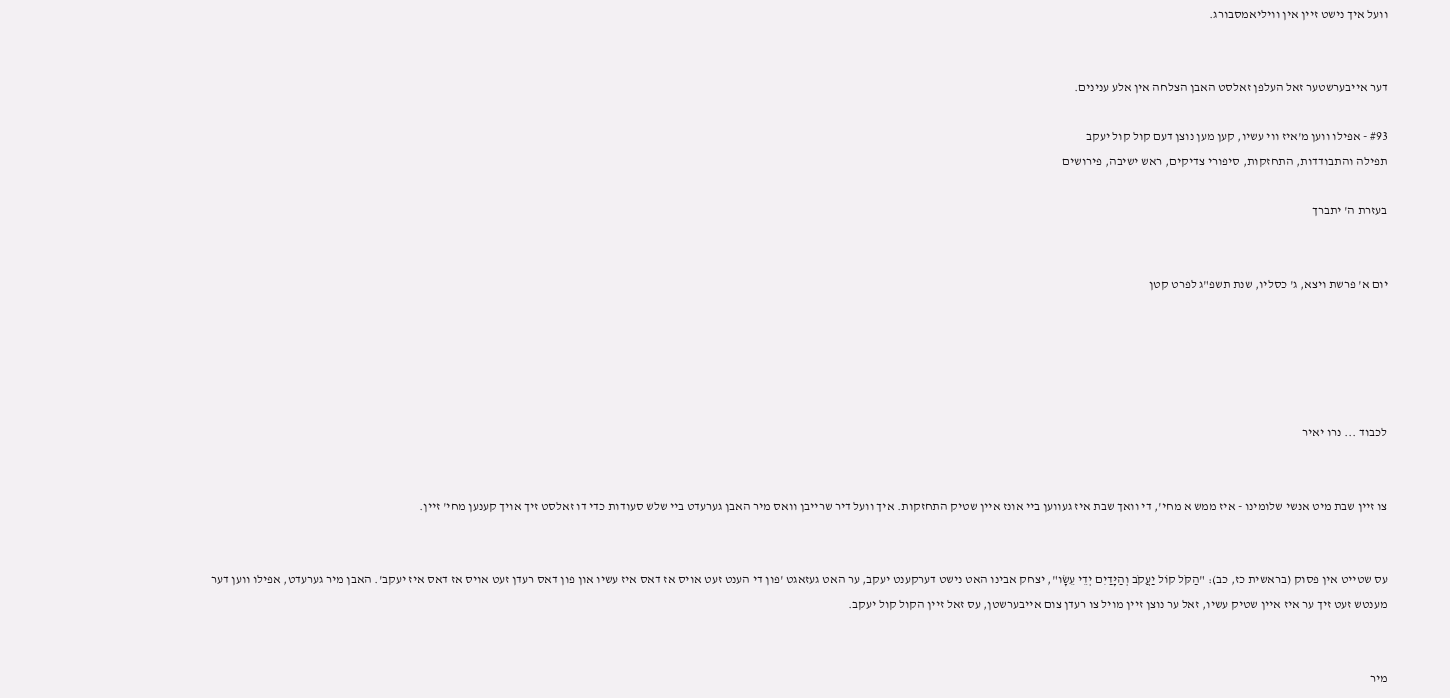וועל איך נישט זיין אין וויליאמסבורג.


דער אייבערשטער זאל העלפן זאלסט האבן הצלחה אין אלע ענינים.

#93 - אפילו ווען מ'איז ווי עשיו, קען מען נוצן דעם קול קול יעקב
תפילה והתבודדות, התחזקות, סיפורי צדיקים, ראש ישיבה, פירושים

בעזרת ה' יתברך


יום א' פרשת ויצא, ג' כסליו, שנת תשפ"ג לפרט קטן





לכבוד ... נרו יאיר


צו זיין שבת מיט אנשי שלומינו - איז ממש א מחי', די וואך שבת איז געווען ביי אונז איין שטיק התחזקות. איך וועל דיר שרייבן וואס מיר האבן גערעדט ביי שלש סעודות כדי דו זאלסט זיך אויך קענען מחי' זיין.


עס שטייט אין פסוק (בראשית כז, כב): "הַקֹּל קוֹל יַעֲקֹב וְהַיָּדַיִם יְדֵי עֵשָׂו", יצחק אבינו האט נישט דערקענט יעקב, ער האט געזאגט 'פון די הענט זעט אויס אז דאס איז עשיו און פון דאס רעדן זעט אויס אז דאס איז יעקב'. האבן מיר גערעדט, אפילו ווען דער מענטש זעט זיך ער איז איין שטיק עשיו, זאל ער נוצן זיין מויל צו רעדן צום אייבערשטן, עס זאל זיין הקול קול יעקב.


מיר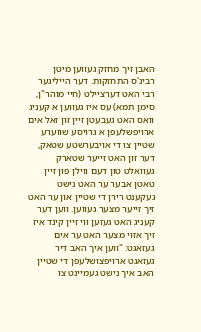האבן זיך מחזק געווען מיטן רבינ'ס התחזקות. דער הייליגער רבי האט דערציילט (חיי מוהר"ן, סימן תמא) עס איז געווען א קעניג וואס האט געבעטן זיין זון זאל אים ארויפשלעפן א גרויסע שווערע שטיין צו די אויבערשטע שטאק, דער זון האט זייער שטארק געוואלט טון דעם ווילן פון זיין טאטן אבער ער האט נישט געקענט רירן די שטיין און ער האט זיך זייער מצער געווען. ווען דער קעניג האט געזען ווי זיין קינד איז זיך אזוי מצער האט ער אים געזאגט: "ווען איך האב דיר געזאגט ארויפצושלעפן די שטיין האב איך נישט געמיינט צו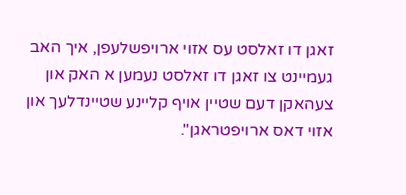זאגן דו זאלסט עס אזוי ארויפשלעפן, איך האב געמיינט צו זאגן דו זאלסט נעמען א האק און צעהאקן דעם שטיין אויף קליינע שטיינדלעך און אזוי דאס ארויפטראגן".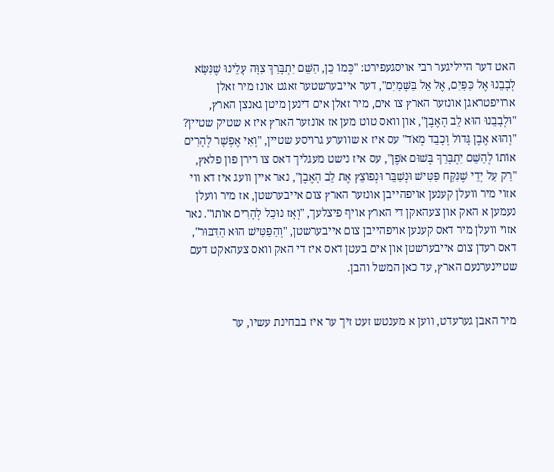האט דער הייליגער רבי אויסגעפירט: "כְּמוֹ כֵן, הַשֵּׁם יִתְבָּרַךְ צִוָּה עָלֵינוּ שֶׁנִּשָּׂא לְבָבֵנוּ אֶל כַּפַּיִם, אֶל אֵל בַּשָּׁמַיִם", דער אייבערשטער זאגט אונז מיר זאלן ארויפטראגן אונזער הארץ צו אים, מיר זאלן אים דינען מיטן גאנצן הארץ, "וּלְבָבֵנוּ הוּא לֵב הָאֶבֶן", און וואס טוט מען אז אונזער הארץ איז א שטיק שטיין? "וְהוּא אֶבֶן גָּדוֹל וְכָבֵד מְאֹד" עס איז א שווערע גרויסע שטיין, "וְאִי אֶפְשָׁר לְהָרִים אוֹתוֹ לְהַשֵּׁם יִתְבָּרַךְ בְּשׁוּם אֹפֶן", עס איז נישט מעגליך דאס צו רירן פון פלאץ, "רַק עַל יְדֵי שֶׁנִּקַּח פַּטִּישׁ וּנְשַׁבֵּר וּנְפוֹצֵץ אֶת לֵב הָאֶבֶן", נאר איין וועג איז דא ווי אזוי מיר וועלן קענען אויפהייבן אונזער הארץ צום אייבערשטן, אז מיר וועלן נעמען א האק און צעהאקן די הארץ אויף פיצלעך, "וְאָז נוּכַל לְהָרִים אוֹתוֹ". נאר אזוי וועלן מיר דאס קענען אויפהייבן צום אייבערשטן, "וְהַפַּטִּישׁ הוּא הַדִּבּוּר", דאס רעדן צום אייבערשטן און אים בעטן דאס איז די האק וואס צעהאקט דעם שטיינערנעם הארץ, עד כאן המשל והבן.


מיר האבן גערעדט, ווען א מענטש זעט זיך ער איז בבחינת עשיו, ער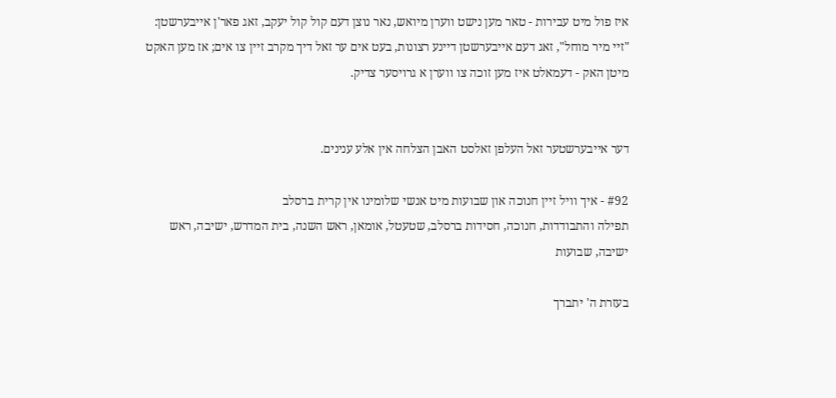איז פול מיט עבירות - טאר מען נישט ווערן מיואש, נאר נוצן דעם קול קול יעקב, זאג פאר'ן אייבערשטן: "זיי מיר מוחל", זאג דעם אייבערשטן דיינע רצונות, בעט אים ער זאל דיך מקרב זיין צו אים; אז מען האקט מיטן האק - דעמאלט איז מען זוכה צו ווערן א גרויסער צדיק.


דער אייבערשטער זאל העלפן זאלסט האבן הצלחה אין אלע ענינים.

#92 - איך וויל זיין חנוכה און שבועות מיט אנשי שלומינו אין קרית ברסלב
תפילה והתבודדות, חנוכה, חסידות ברסלב, שטעטל, אומאן, ראש השנה, בית המדרש, ישיבה, ראש ישיבה, שבועות

בעזרת ה' יתברך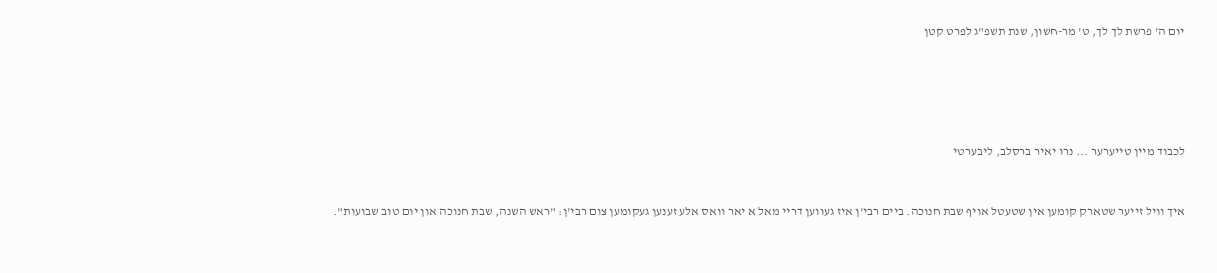יום ה' פרשת לך לך, ט' מר-חשון, שנת תשפ"ג לפרט קטן





לכבוד מיין טייערער ... נרו יאיר ברסלב, ליבערטי


איך וויל זייער שטארק קומען אין שטעטל אויף שבת חנוכה. ביים רבי'ן איז געווען דריי מאל א יאר וואס אלע זענען געקומען צום רבי'ן: "ראש השנה, שבת חנוכה און יום טוב שבועות".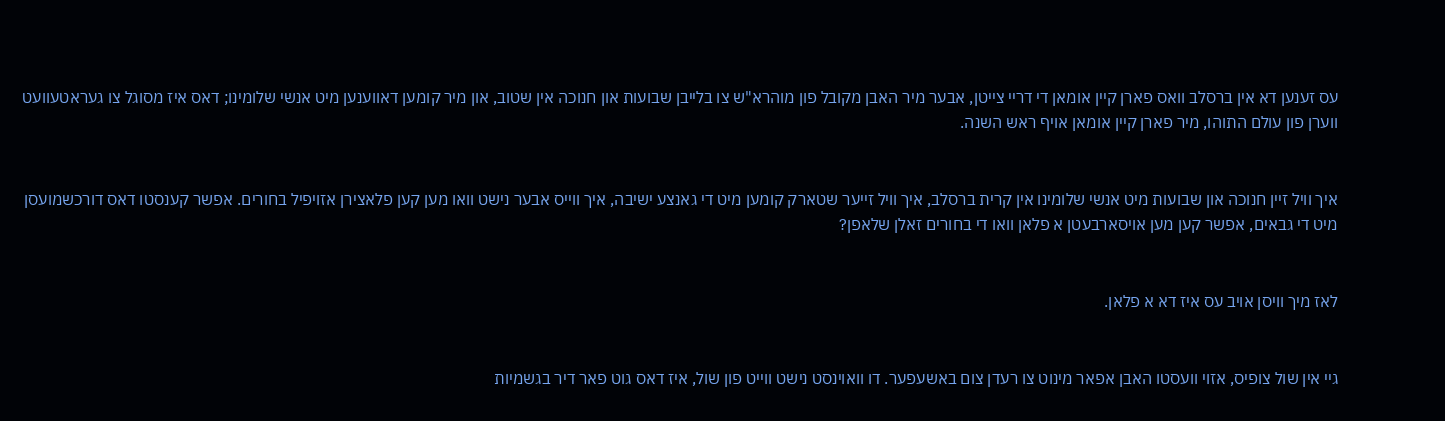עס זענען דא אין ברסלב וואס פארן קיין אומאן די דריי צייטן, אבער מיר האבן מקובל פון מוהרא"ש צו בלייבן שבועות און חנוכה אין שטוב, און מיר קומען דאווענען מיט אנשי שלומינו; דאס איז מסוגל צו געראטעוועט ווערן פון עולם התוהו, מיר פארן קיין אומאן אויף ראש השנה.


איך וויל זיין חנוכה און שבועות מיט אנשי שלומינו אין קרית ברסלב, איך וויל זייער שטארק קומען מיט די גאנצע ישיבה, איך ווייס אבער נישט וואו מען קען פלאצירן אזויפיל בחורים. אפשר קענסטו דאס דורכשמועסן מיט די גבאים, אפשר קען מען אויסארבעטן א פלאן וואו די בחורים זאלן שלאפן?


לאז מיך וויסן אויב עס איז דא א פלאן.


גיי אין שול צופיס, אזוי וועסטו האבן אפאר מינוט צו רעדן צום באשעפער. דו וואוינסט נישט ווייט פון שול, איז דאס גוט פאר דיר בגשמיות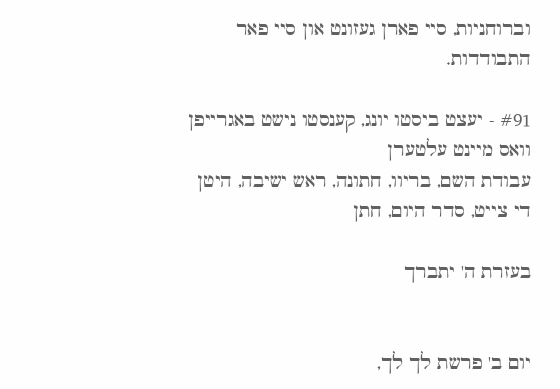וברוחניות, סיי פארן געזונט און סיי פאר התבודדות.

#91 - יעצט ביסטו יונג, קענסטו נישט באגרייפן וואס מיינט עלטערן
עבודת השם, בריוו, חתונה, ראש ישיבה, היטן די צייט, סדר היום, חתן

בעזרת ה' יתברך


יום ב' פרשת לך לך,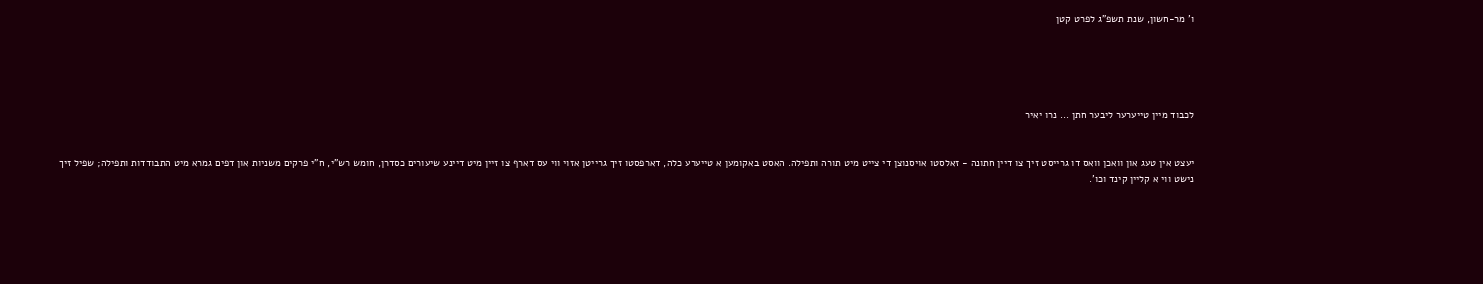ו' מר-חשון, שנת תשפ"ג לפרט קטן





לכבוד מיין טייערער ליבער חתן ... נרו יאיר


יעצט אין טעג און וואכן וואס דו גרייסט זיך צו דיין חתונה - זאלסטו אויסנוצן די צייט מיט תורה ותפילה. האסט באקומען א טייערע כלה, דארפסטו זיך גרייטן אזוי ווי עס דארף צו זיין מיט דיינע שיעורים כסדרן, חומש רש"י, ח"י פרקים משניות און דפים גמרא מיט התבודדות ותפילה; שפיל זיך נישט ווי א קליין קינד וכו'.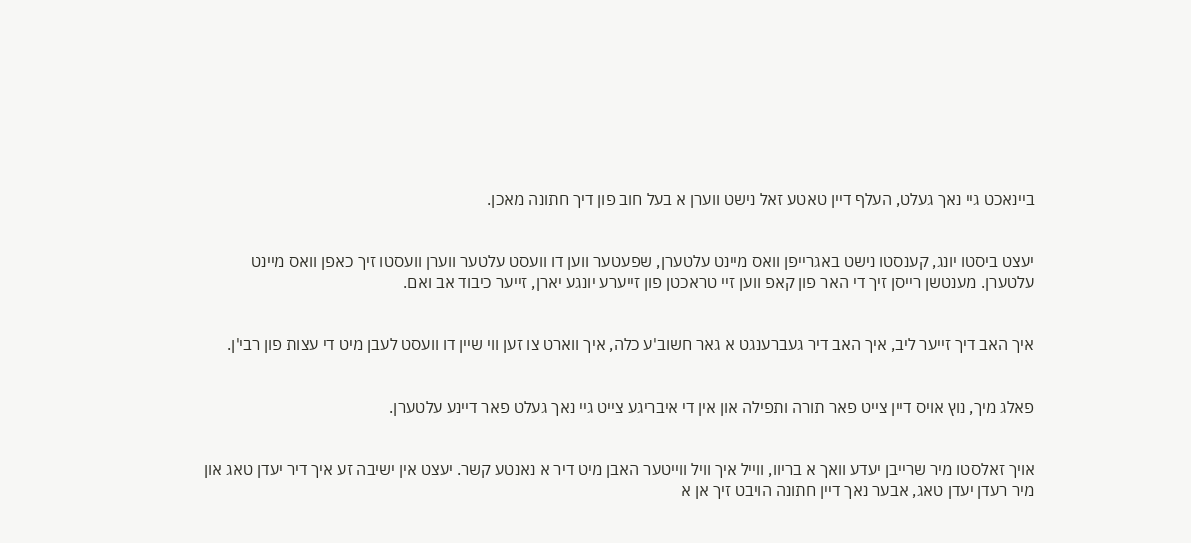ביינאכט גיי נאך געלט, העלף דיין טאטע זאל נישט ווערן א בעל חוב פון דיך חתונה מאכן.


יעצט ביסטו יונג, קענסטו נישט באגרייפן וואס מיינט עלטערן, שפעטער ווען דו וועסט עלטער ווערן וועסטו זיך כאפן וואס מיינט עלטערן. מענטשן רייסן זיך די האר פון קאפ ווען זיי טראכטן פון זייערע יונגע יארן, זייער כיבוד אב ואם.


איך האב דיך זייער ליב, איך האב דיר געברענגט א גאר חשוב'ע כלה, איך ווארט צו זען ווי שיין דו וועסט לעבן מיט די עצות פון רבי'ן.


פאלג מיך, נוץ אויס דיין צייט פאר תורה ותפילה און אין די איבריגע צייט גיי נאך געלט פאר דיינע עלטערן.


אויך זאלסטו מיר שרייבן יעדע וואך א בריוו, ווייל איך וויל ווייטער האבן מיט דיר א נאנטע קשר. יעצט אין ישיבה זע איך דיר יעדן טאג און מיר רעדן יעדן טאג, אבער נאך דיין חתונה הויבט זיך אן א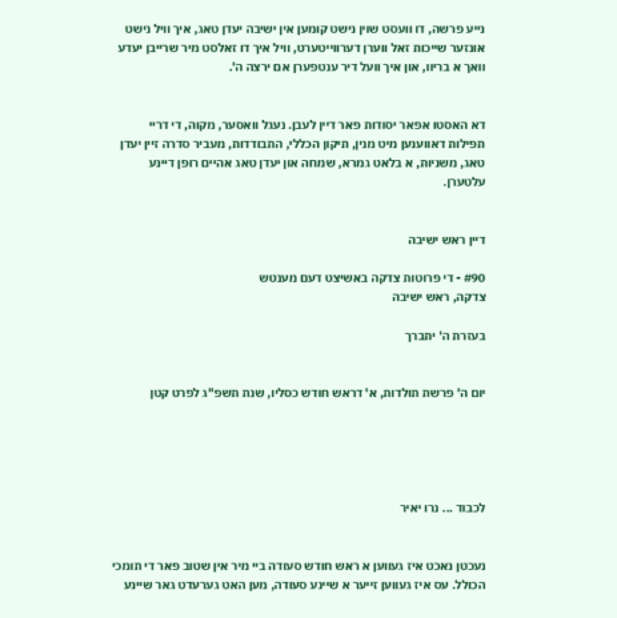נייע פרשה, דו וועסט שוין נישט קומען אין ישיבה יעדן טאג, איך וויל נישט אונזער שייכות זאל ווערן דערווייטערט, וויל איך דו זאלסט מיר שרייבן יעדע וואך א בריוו, און איך וועל דיר ענטפערן אם ירצה ה'.


דא האסטו אפאר יסודות פאר דיין לעבן. נעגל וואסער, מקוה, די דריי תפילות דאווענען מיט מנין, תיקון הכללי, התבודדות, מעביר סדרה זיין יעדן טאג, משניות, א בלאט גמרא, שמחה און יעדן טאג אהיים רופן דיינע עלטערן.


דיין ראש ישיבה

#90 - די פרוטות צדקה באשיצט דעם מענטש
צדקה, ראש ישיבה

בעזרת ה' יתברך


יום ה' פרשת תולדות, א' דראש חודש כסליו, שנת תשפ"ג לפרט קטן





לכבוד ... נרו יאיר


נעכטן נאכט איז געווען א ראש חודש סעודה ביי מיר אין שטוב פאר די תומכי הכולל. עס איז געווען זייער א שיינע סעודה, מען האט גערעדט גאר שיינע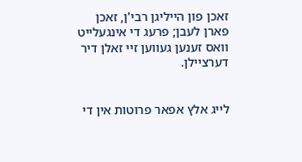זאכן פון הייליגן רבי'ן, זאכן פארן לעבן; פרעג די אינגעלייט וואס זענען געווען זיי זאלן דיר דערציילן.


לייג אלץ אפאר פרוטות אין די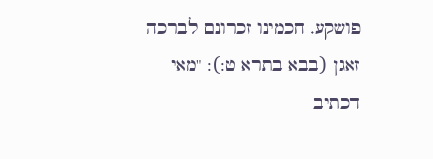פושקע. חכמינו זכרונם לברכה זאגן (בבא בתרא ט:): "מאי דכתיב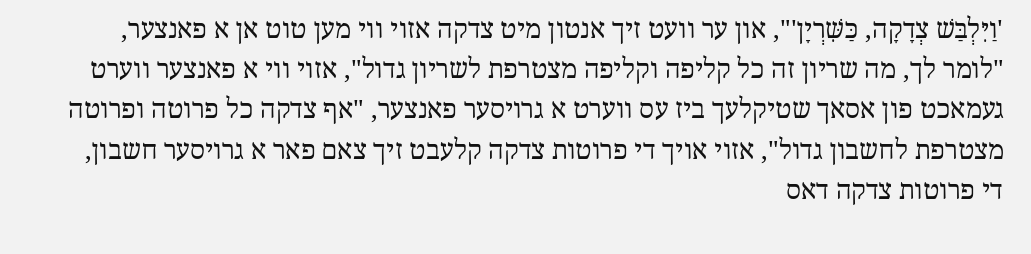'וַיִּלְבַּשׁ צְדָקָה, כַּשִּׁרְיָן'", און ער וועט זיך אנטון מיט צדקה אזוי ווי מען טוט אן א פאנצער, "לומר לך, מה שריון זה כל קליפה וקליפה מצטרפת לשריון גדול", אזוי ווי א פאנצער ווערט געמאכט פון אסאך שטיקלעך ביז עס ווערט א גרויסער פאנצער, "אף צדקה כל פרוטה ופרוטה מצטרפת לחשבון גדול", אזוי אויך די פרוטות צדקה קלעבט זיך צאם פאר א גרויסער חשבון, די פרוטות צדקה דאס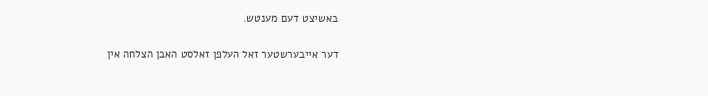באשיצט דעם מענטש.


דער אייבערשטער זאל העלפן זאלסט האבן הצלחה אין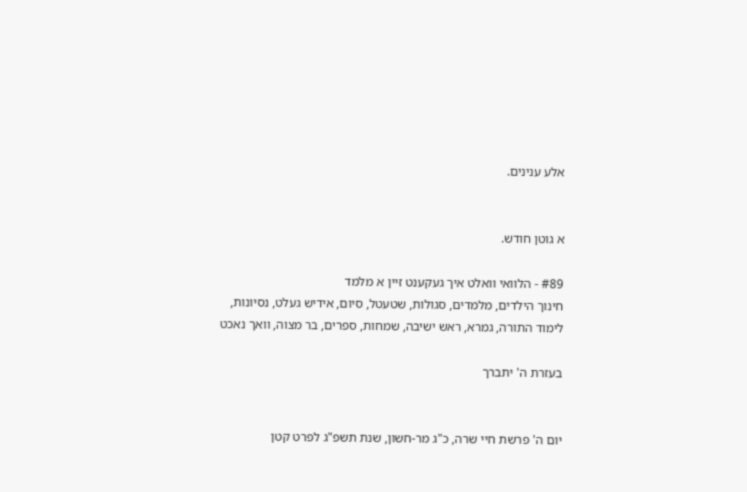אלע ענינים.


א גוטן חודש.

#89 - הלוואי וואלט איך געקענט זיין א מלמד
חינוך הילדים, מלמדים, סגולות, שטעטל, סיום, אידיש געלט, נסיונות, לימוד התורה, גמרא, ראש ישיבה, שמחות, ספרים, בר מצוה, וואך נאכט

בעזרת ה' יתברך


יום ה' פרשת חיי שרה, כ"ג מר-חשון, שנת תשפ"ג לפרט קטן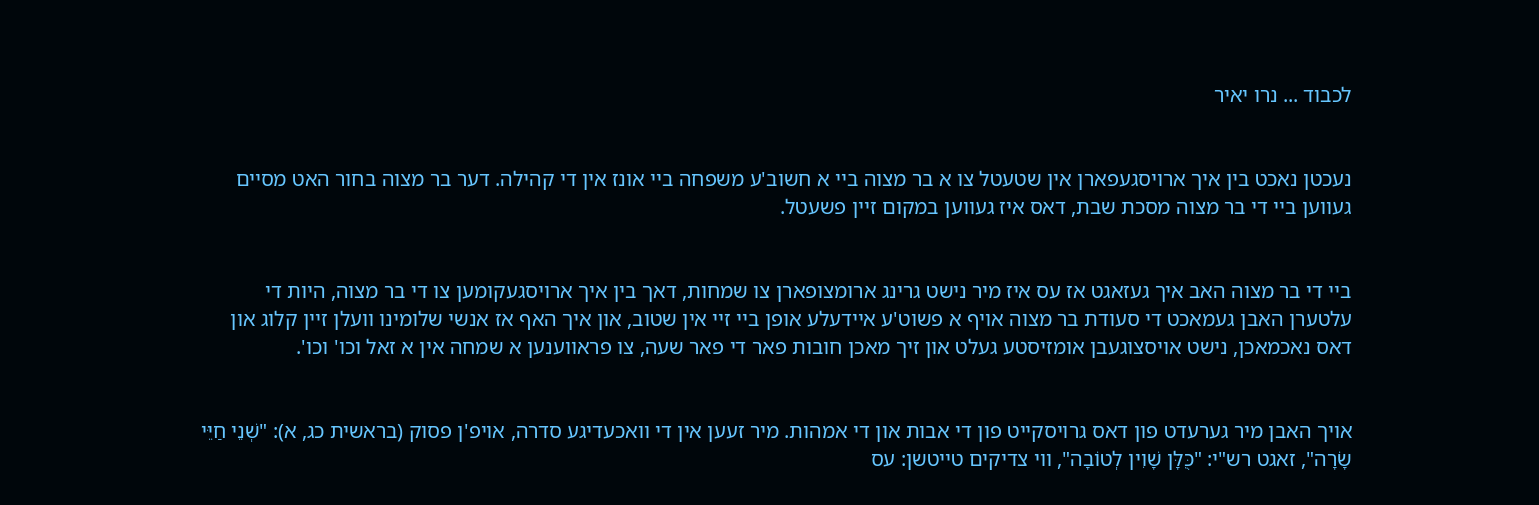לכבוד ... נרו יאיר


נעכטן נאכט בין איך ארויסגעפארן אין שטעטל צו א בר מצוה ביי א חשוב'ע משפחה ביי אונז אין די קהילה. דער בר מצוה בחור האט מסיים געווען ביי די בר מצוה מסכת שבת, דאס איז געווען במקום זיין פשעטל.


ביי די בר מצוה האב איך געזאגט אז עס איז מיר נישט גרינג ארומצופארן צו שמחות, דאך בין איך ארויסגעקומען צו די בר מצוה, היות די עלטערן האבן געמאכט די סעודת בר מצוה אויף א פשוט'ע איידעלע אופן ביי זיי אין שטוב, און איך האף אז אנשי שלומינו וועלן זיין קלוג און דאס נאכמאכן, נישט אויסצוגעבן אומזיסטע געלט און זיך מאכן חובות פאר די פאר שעה, צו פראווענען א שמחה אין א זאל וכו' וכו'.


אויך האבן מיר גערעדט פון דאס גרויסקייט פון די אבות און די אמהות. מיר זעען אין די וואכעדיגע סדרה, אויפ'ן פסוק (בראשית כג, א): "שְׁנֵי חַיֵּי שָׂרָה", זאגט רש"י: "כֻּלָּן שָׁוִין לְטוֹבָה", ווי צדיקים טייטשן: עס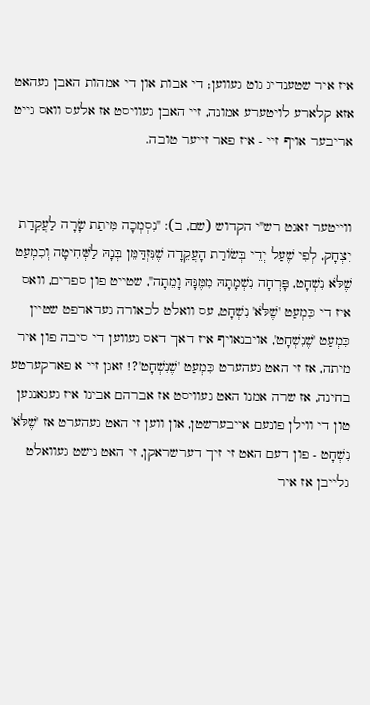איז איר שטענדיג גוט געווען; די אבות און די אמהות האבן געהאט אזא קלארע לויטערע אמונה, זיי האבן געוויסט אז אלעס וואס גייט אריבער אויף זיי - איז פאר זייער טובה.


ווייטער זאגט רש"י הקדוש (שם, ב): "נִסְמְכָה מִּיתַת שָׂרָה לַעֲקֵדַת יִצְחָק, לְפִי שֶׁעַל יְדֵי בְּשׂוֹרַת הָעֲקֵדָה שֶׁנִּזְדַּמֵּן בְּנָהּ לַשְּׁחִיטָה וְכִמְעַט שֶׁלֹּא נִשְׁחָט, פָּרְחָה נִשְׁמָתָהּ מִמֶּנָּהּ וָמֵתָה", שטייט פון ספרים, וואס איז די כִּמְעַט 'שֶׁלֹּא' נִשְׁחָט, עס וואלט לכאורה געדארפט שטיין כִּמְעַט 'שֶׁנִשְׁחָט', אויבנאויף איז דאך דאס געווען די סיבה פון איר מיתה, אז זי האט געהערט כִּמְעַט 'שֶׁנִשְׁחָט'?! זאגן זיי א פארקערטע בחינה, אז שרה אמנו האט געוויסט אז אברהם אבינו איז געגאנגען טון די ווילן פונעם אייבערשטן, און ווען זי האט געהערט אז 'שֶׁלֹּא' נִשְׁחָט - פון דעם האט זי זיך דערשראקן, זי האט נישט געוואלט גלייבן אז איר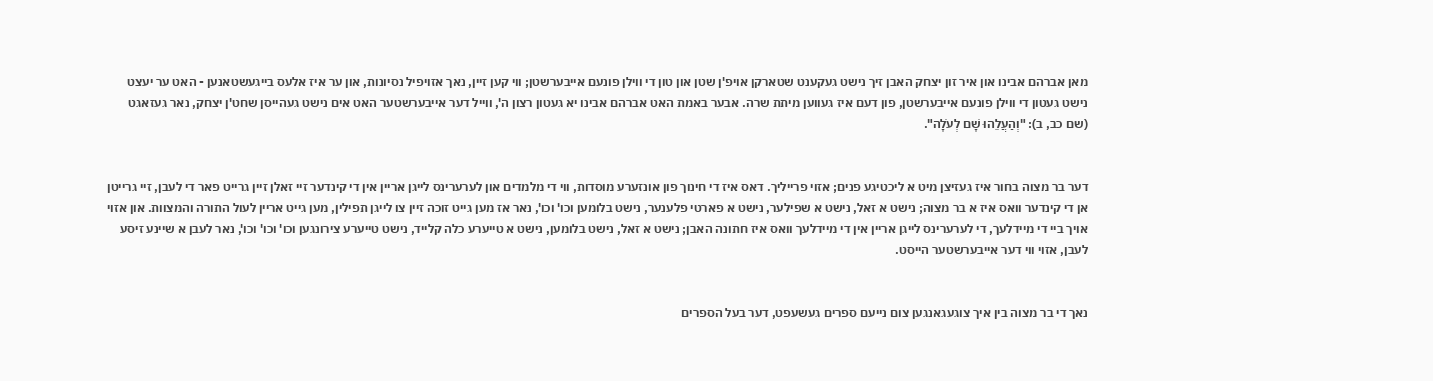מאן אברהם אבינו און איר זון יצחק האבן זיך נישט געקענט שטארקן אויפ'ן שטן און טון די ווילן פונעם אייבערשטן; ווי קען זיין, נאך אזויפיל נסיונות, און ער איז אלעס בייגעשטאנען - האט ער יעצט נישט געטון די ווילן פונעם אייבערשטן, פון דעם איז געווען מיתת שרה. אבער באמת האט אברהם אבינו יא געטון רצון ה', ווייל דער אייבערשטער האט אים נישט געהייסן שחט'ן יצחק, נאר געזאגט (שם כב, ב): "וְהַעֲלֵהוּ שָׁם לְעֹלָה".


דער בר מצוה בחור איז געזיצן מיט א ליכטיגע פנים; אזוי פרייליך. דאס איז די חינוך פון אונזערע מוסדות, ווי די מלמדים און לערערינס לייגן אריין אין די קינדער זיי זאלן זיין גרייט פאר די לעבן, זיי גרייטן אן די קינדער וואס איז א בר מצוה; נישט א זאל, נישט א שפילער, נישט א פארטי פלענער, נישט בלומען וכו' וכו', נאר אז מען גייט זוכה זיין צו לייגן תפילין, מען גייט אריין לעול התורה והמצוות. און אזוי אויך ביי די מיידלעך, די לערערינס לייגן אריין אין די מיידלעך וואס איז חתונה האבן; נישט א זאל, נישט בלומען, נישט א טייערע כלה קלייד, נישט טייערע צירונגען וכו' וכו' וכו', נאר לעבן א שיינע זיסע לעבן, אזוי ווי דער אייבערשטער הייסט.


נאך די בר מצוה בין איך צוגעגאנגען צום נייעם ספרים געשעפט, דער בעל הספרים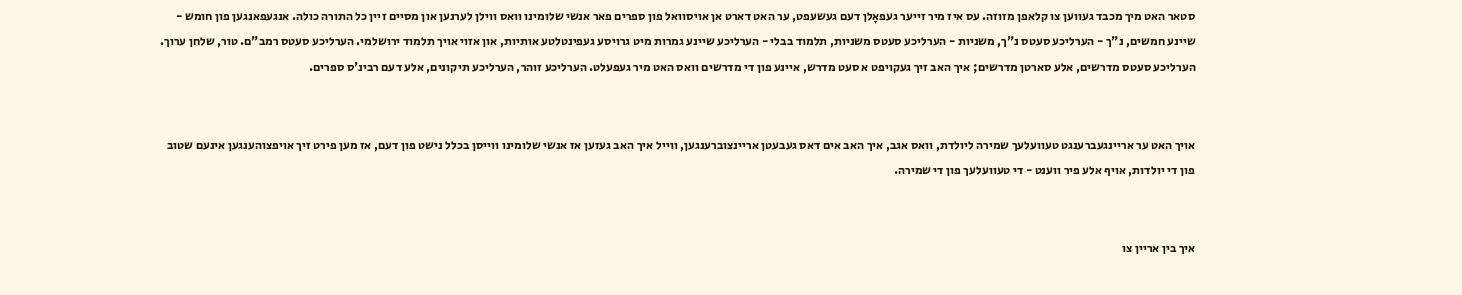סטאר האט מיך מכבד געווען צו קלאפן מזוזה. עס איז מיר זייער געפאָלן דעם געשעפט, ער האט דארט אן אויסוואל פון ספרים פאר אנשי שלומינו וואס ווילן לערנען און מסיים זיין כל התורה כולה. אנגעפאנגען פון חומש - שיינע חמשים, נ"ך - הערליכע סעטס נ"ך, משניות - הערליכע סעטס משניות, תלמוד בבלי - הערליכע שיינע גמרות מיט גרויסע געפינטלטע אותיות, און אזוי אויך תלמוד ירושלמי. הערליכע סעטס רמב"ם. טור, שלחן ערוך. הערליכע סעטס מדרשים, אלע סארטן מדרשים; איך האב זיך געקויפט א סעט מדרש, איינע פון די מדרשים וואס האט מיר געפעלט. הערליכע זוהר, הערליכע תיקונים, אלע דעם רבינ'ס ספרים.


אויך האט ער אריינגעברענגט טעוועלעך שמירה ליולדת, וואס אגב, איך האב אים דאס געבעטן אריינצוברענגען, ווייל איך האב געזען אז אנשי שלומינו ווייסן בכלל נישט פון דעם, אז מען פירט זיך אויפצוהענגען אינעם שטוב פון די יולדות, אויף אלע פיר ווענט - די טעוועלעך פון די שמירה.


איך בין אריין צו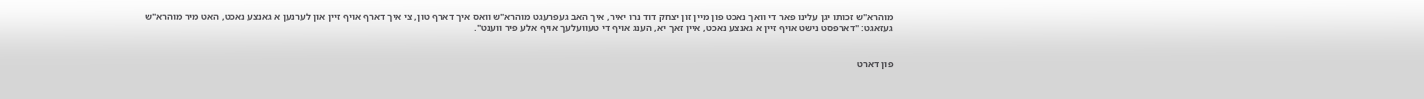מוהרא"ש זכותו יגן עלינו פאר די וואך נאכט פון מיין זון יצחק דוד נרו יאיר, איך האב געפרעגט מוהרא"ש וואס איך דארף טון, צי איך דארף אויף זיין און לערנען א גאנצע נאכט, האט מיר מוהרא"ש געזאגט: "דארפסט נישט אויף זיין א גאנצע נאכט, איין זאך יא, הענג אויף די טעוועלעך אויף אלע פיר ווענט".


פון דארט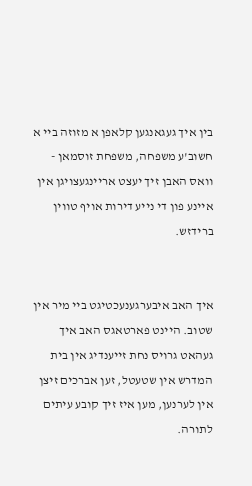בין איך געגאנגען קלאפן א מזוזה ביי א חשוב'ע משפחה, משפחת זוסמאן - וואס האבן זיך יעצט אריינגעצויגן אין איינע פון די נייע דירות אויף טווין ברידזש.


איך האב איבערגענעכטיגט ביי מיר אין שטוב. היינט פארטאגס האב איך געהאט גרויס נחת זייענדיג אין בית המדרש אין שטעטל, זען אברכים זיצן אין לערנען, מען איז זיך קובע עיתים לתורה.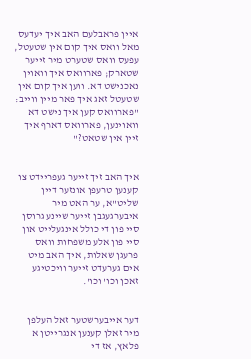איין פראבלעם האב איך יעדעס מאל וואס איך קום אין שטעטל, עפעס וואס שטערט מיר זייער שטארק; פארוואס איך וואוין נאכנישט דא. ווען איך קום אין שטעטל זאג איך פאר מיין ווייב: "פארוואס קען איך נישט דא וואוינען, פארוואס דארף איך זיין אין שטאט?"


איך האב זיך זייער געפריידט צו קענען טרעפן אונזער דיין שליט"א, ער האט מיר איבערגעגבן זייער שיינע גרוסן סיי פון די כולל אינגעלייט און סיי פון אלע משפחות וואס פרעגן שאלות, איך האב מיט אים גערעדט זייער וויכטיגע זאכן וכו' וכו'.


דער אייבערשטער זאל העלפן מיר זאלן קענען אנגרייטן א פלאץ, אז די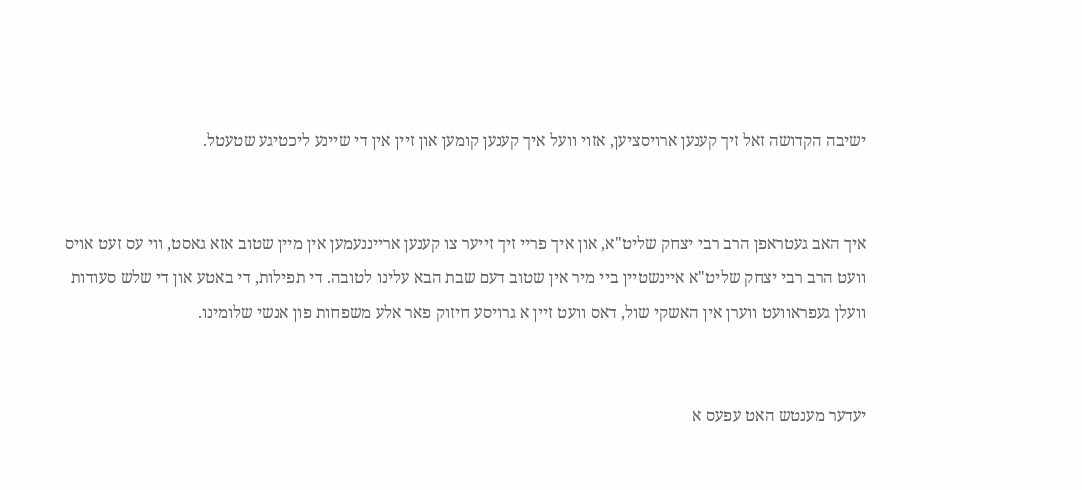ישיבה הקדושה זאל זיך קענען ארויסציען, אזוי וועל איך קענען קומען און זיין אין די שיינע ליכטיגע שטעטל.


איך האב געטראפן הרב רבי יצחק שליט"א, און איך פריי זיך זייער צו קענען ארייננעמען אין מיין שטוב אזא גאסט, ווי עס זעט אויס וועט הרב רבי יצחק שליט"א איינשטיין ביי מיר אין שטוב דעם שבת הבא עלינו לטובה. די תפילות, די באטע און די שלש סעודות וועלן געפראוועט ווערן אין האשקי שול, דאס וועט זיין א גרויסע חיזוק פאר אלע משפחות פון אנשי שלומינו.


יעדער מענטש האט עפעס א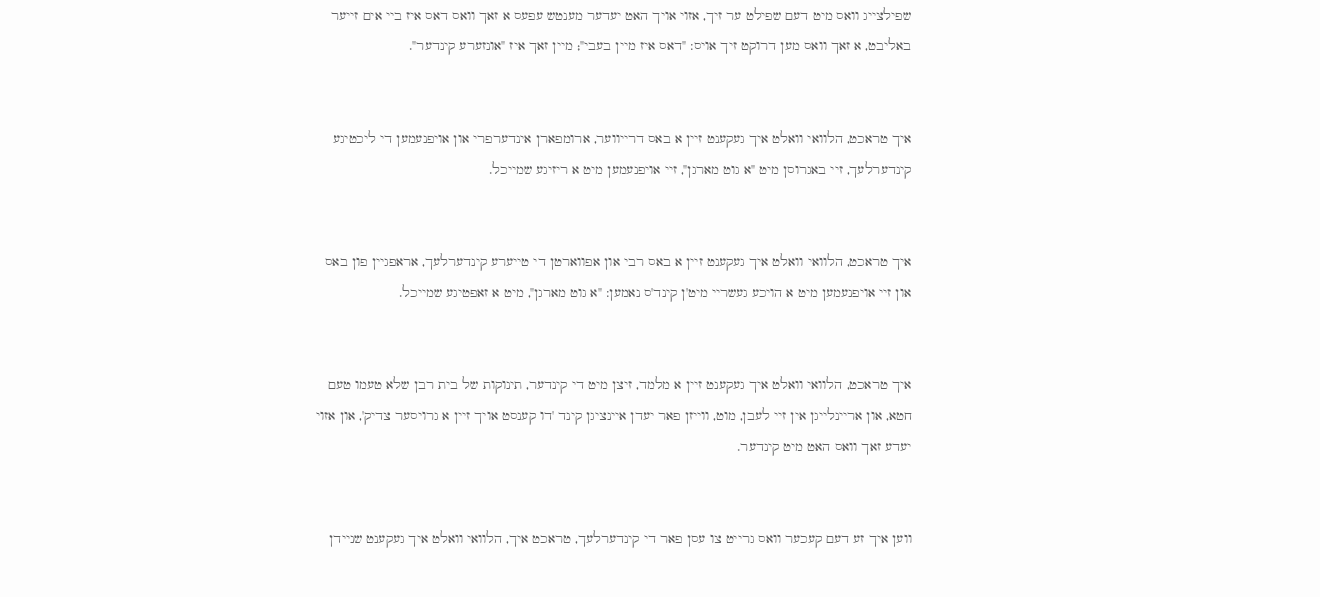שפילצייג וואס מיט דעם שפילט ער זיך, אזוי אויך האט יעדער מענטש עפעס א זאך וואס דאס איז ביי אים זייער באליבט, א זאך וואס מען דרוקט זיך אויס: "דאס איז מיין בעבי"; מיין זאך איז "אונזערע קינדער".


איך טראכט, הלוואי וואלט איך געקענט זיין א באס דרייווער, ארומפארן אינדערפרי און אויפנעמען די ליכטיגע קינדערלעך, זיי באגרוסן מיט "א גוט מארגן", זיי אויפנעמען מיט א ריזיגע שמייכל.


איך טראכט, הלוואי וואלט איך געקענט זיין א באס רבי און אפווארטן די טייערע קינדערלעך, אראפגיין פון באס און זיי אויפנעמען מיט א הויכע געשריי מיט'ן קינד'ס נאמען: "א גוט מארגן", מיט א זאפטיגע שמייכל.


איך טראכט, הלוואי וואלט איך געקענט זיין א מלמד, זיצן מיט די קינדער, תינוקות של בית רבן שלא טעמו טעם חטא, און אריינלייגן אין זיי לעבן, מוט, ווייזן פאר יעדן איינציגן קינד 'דו קענסט אויך זיין א גרויסער צדיק', און אזוי יעדע זאך וואס האט מיט קינדער.


ווען איך זע דעם קעכער וואס גרייט צו עסן פאר די קינדערלעך, טראכט איך, הלוואי וואלט איך געקענט שניידן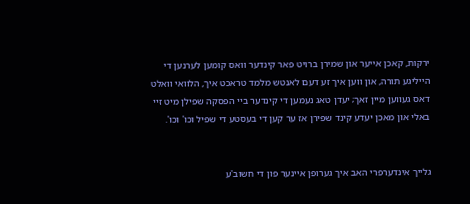ירקות, קאכן אייער און שמירן ברויט פאר קינדער וואס קומען לערנען די הייליגע תורה, און ווען איך זע דעם לאנטש מלמד טראכט איך, הלוואי וואלט דאס געווען מיין זאך; יעדן טאג נעמען די קינדער ביי הפסקה שפילן מיט זיי באלי און מאכן יעדע קינד שפירן אז ער קען די בעסטע די שפיל וכו' וכו'.


גלייך אינדערפרי האב איך גערופן איינער פון די חשוב'ע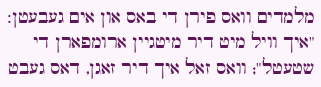מלמדים וואס פירן די באס און אים געבעטן: "איך וויל מיט דיר מיטגיין ארומפארן די שטעטל"; וואס זאל איך דיר זאגן, דאס געבט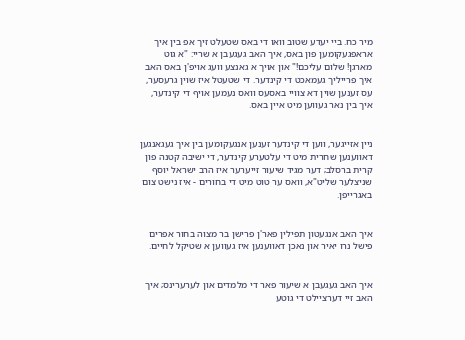מיר כח. ביי יעדע שטוב וואו די באס שטעלט זיך אפ בין איך אראפגעקומען פון באס, איך האב געגעבן א שריי: "א גוט מארגן! שלום עליכם!" און אויך א גאנצע וועג אויפ'ן באס האב איך פרייליך געמאכט די קינדער. די שטעטל איז שוין גרעסער, עס זענען שוין דא צוויי באסעס וואס נעמען אויף די קינדער, איך בין נאר געווען מיט איין באס.


ניין אזייגער, ווען די קינדער זענען אנגעקומען בין איך געגאנגען דאווענען שחרית מיט די עלטערע קינדער, די ישיבה קטנה פון קרית ברסלב; דער מגיד שיעור זייערער איז הרב ישראל יוסף שניצלער שליט"א, וואס ער טוט מיט די בחורים - איז נישט צום באגרייפן.


איך האב אנגעטון תפילין פאר'ן פרישן בר מצוה בחור אפרים פישל נרו יאיר און נאכן דאווענען איז געווען א שטיקל לחיים.


איך האב געגעבן א שיעור פאר די מלמדים און לערערינס; איך האב זיי דערציילט די גוטע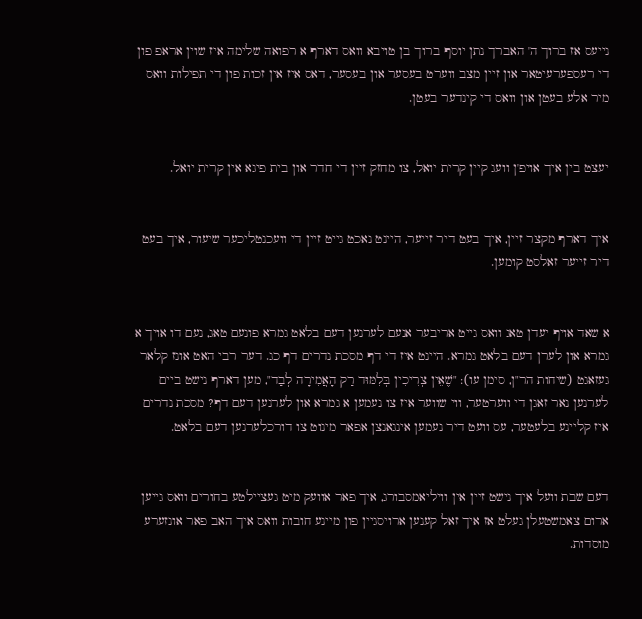נייעס אז ברוך ה' האברך נתן יוסף ברוך בן טויבא וואס דארף א רפואה שלימה איז שוין אראפ פון די רעספערעיטאר און זיין מצב ווערט בעסער און בעסער, דאס איז אין זכות פון די תפילות וואס מיר אלע בעטן און וואס די קינדער בעטן.


יעצט בין איך אויפ'ן וועג קיין קרית יואל, צו מחזק זיין די חדר און בית פיגא אין קרית יואל.


איך דארף מקצר זיין, איך בעט דיר זייער, היינט נאכט גייט זיין די וועכנטליכער שיעור, איך בעט דיר זייער זאלסט קומען.


א שאד אויף יעדן טאג וואס גייט אריבער אנעם לערנען דעם בלאט גמרא פונעם טאג, נעם דו אויך א גמרא און לערן דעם בלאט גמרא. היינט איז די דף מסכת נדרים דף כג. דער רבי האט אונז קלאר געזאגט (שיחות הר"ן, סימן עו): "שֶׁאֵין צְרִיכִין בְּלִמּוּד רַק הָאֲמִירָה לְבַד", מען דארף נישט ביים לערנען נאר זאגן די ווערטער, ווי שווער איז צו נעמען א גמרא און לערנען דעם דף? מסכת נדרים איז קליינע בלעטער, עס וועט דיר נעמען אינגאנצן אפאר מינוט צו דורכלערנען דעם בלאט.


דעם שבת וועל איך נישט זיין אין וויליאמסבורג, איך פאר אוועק מיט געציילטע בחורים וואס גייען ארום צאמשטעלן געלט אז איך זאל קענען ארויסגיין פון מיינע חובות וואס איך האב פאר אונזערע מוסדות.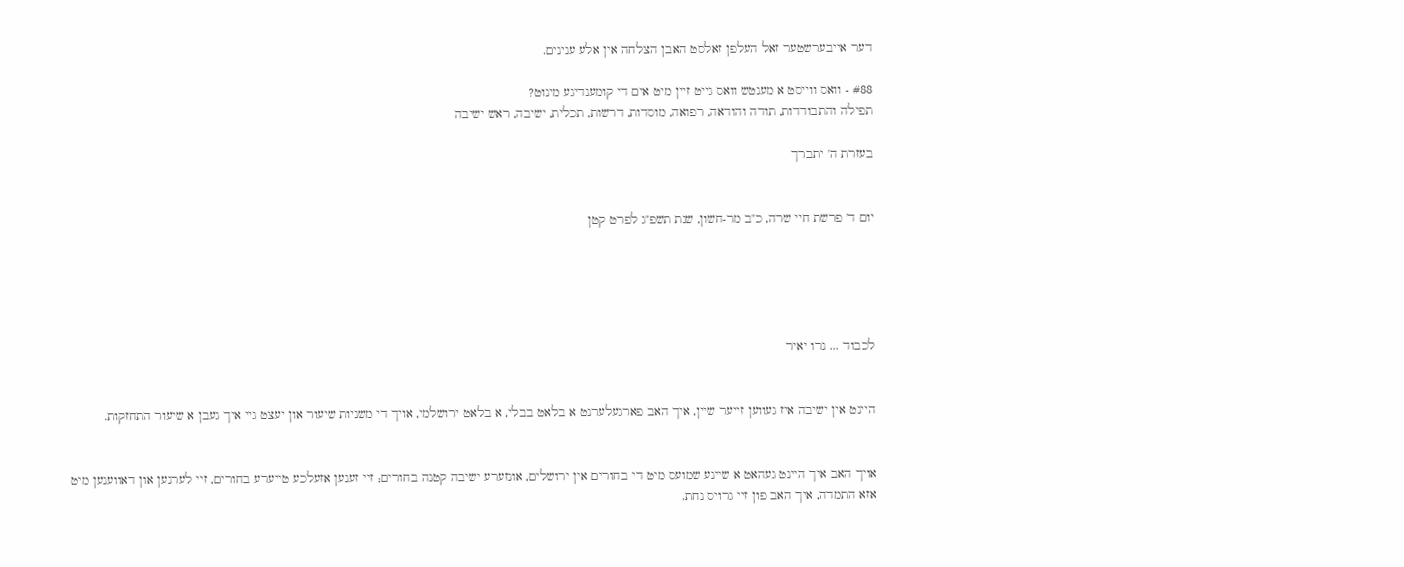דער אייבערשטער זאל העלפן זאלסט האבן הצלחה אין אלע ענינים.

#88 - וואס ווייסט א מענטש וואס גייט זיין מיט אים די קומענדיגע מינוט?
תפילה והתבודדות, תודה והודאה, רפואה, מוסדות, דרשות, תכלית, ישיבה, ראש ישיבה

בעזרת ה' יתברך


יום ד' פרשת חיי שרה, כ"ב מר-חשון, שנת תשפ"ג לפרט קטן





לכבוד ... נרו יאיר


היינט אין ישיבה איז געווען זייער שיין, איך האב פארגעלערנט א בלאט בבלי, א בלאט ירושלמי, אויך די משניות שיעור און יעצט גיי איך געבן א שיעור התחזקות.


אויך האב איך היינט געהאט א שיינע שמועס מיט די בחורים אין ירושלים, אונזערע ישיבה קטנה בחורים; זיי זענען אזעלכע טייערע בחורים, זיי לערנען און דאווענען מיט אזא התמדה, איך האב פון זיי גרויס נחת.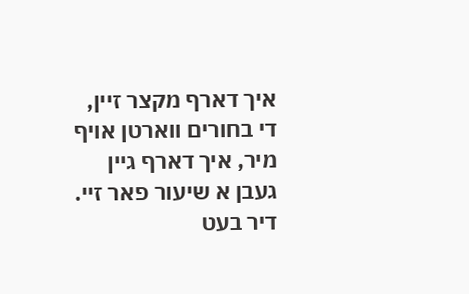איך דארף מקצר זיין, די בחורים ווארטן אויף מיר, איך דארף גיין געבן א שיעור פאר זיי. דיר בעט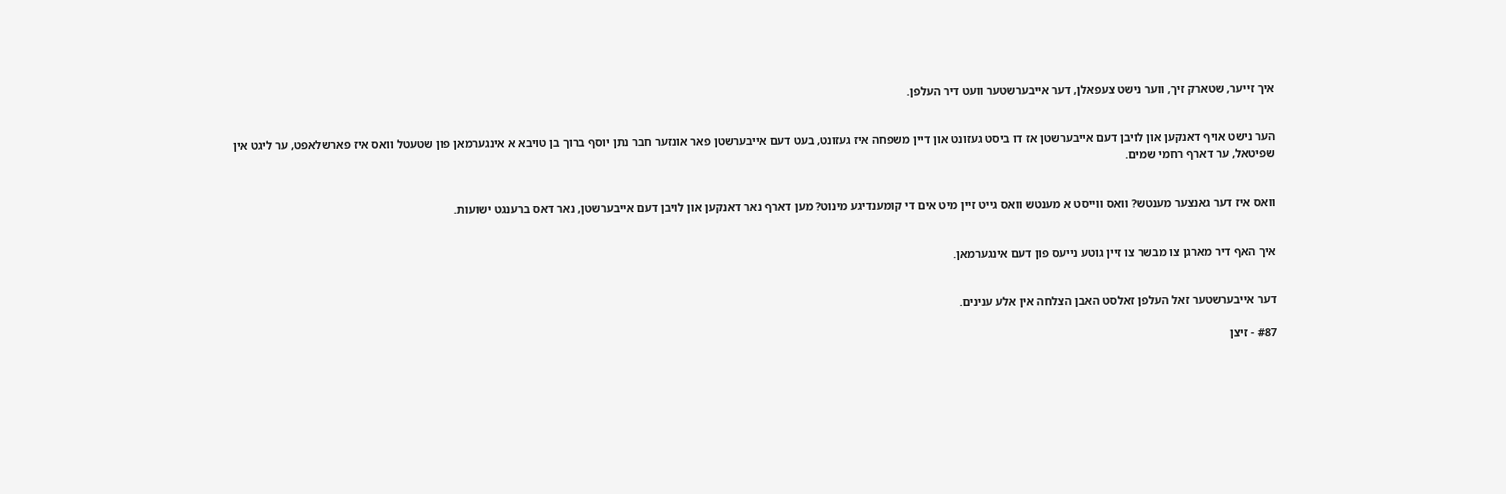איך זייער, שטארק זיך, ווער נישט צעפאלן, דער אייבערשטער וועט דיר העלפן.


הער נישט אויף דאנקען און לויבן דעם אייבערשטן אז דו ביסט געזונט און דיין משפחה איז געזונט, בעט דעם אייבערשטן פאר אונזער חבר נתן יוסף ברוך בן טויבא א אינגערמאן פון שטעטל וואס איז פארשלאפט, ער ליגט אין שפיטאל, ער דארף רחמי שמים.


וואס איז דער גאנצער מענטש? וואס ווייסט א מענטש וואס גייט זיין מיט אים די קומענדיגע מינוט? מען דארף נאר דאנקען און לויבן דעם אייבערשטן, נאר דאס ברענגט ישועות.


איך האף דיר מארגן צו מבשר צו זיין גוטע נייעס פון דעם אינגערמאן.


דער אייבערשטער זאל העלפן זאלסט האבן הצלחה אין אלע ענינים.

#87 - זיצן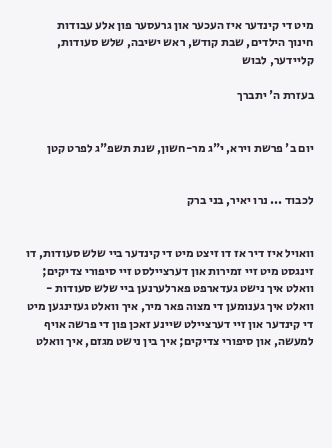מיט די קינדער איז העכער און גרעסער פון אלע עבודות
חינוך הילדים, שבת קודש, ראש ישיבה, שלש סעודות, קליידער, לבוש

בעזרת ה' יתברך


יום ב' פרשת וירא, י"ג מר-חשון, שנת תשפ"ג לפרט קטן


לכבוד ... נרו יאיר, בני ברק


וואויל איז דיר אז דו זיצט מיט די קינדער ביי שלש סעודות, דו זינגסט מיט זיי זמירות און דערציילסט זיי סיפורי צדיקים; וואלט איך נישט געדארפט פארלערנען ביי שלש סעודות - וואלט איך גענומען די מצוה פאר מיר, איך וואלט געזינגען מיט די קינדער און זיי דערציילט שיינע זאכן פון די פרשה אויף למעשה, און סיפורי צדיקים; איך בין נישט מגזם, איך וואלט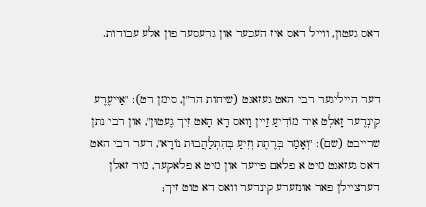דאס געטון, ווייל דאס איז העכער און גרעסער פון אלע עבודות.


דער הייליגער רבי האט געזאגט (שיחות הר"ן, סימן רט): "אַייעֶרֶע קִינְדֶער זָאלְט אִיר מוֹדִיעַ זַיין וָואס דָא הָאט זִיך גֶעטוּן", און רבי נתן שרייבט (שם): "וְאָמַר בְּרֶתֶת וְזִיעַ בְּהִתְלַהֲבוּת נוֹרָא", דער רבי האט דאס געזאגט מיט א פלאם פייער און מיט א פלאקער, מיר זאלן דערציילן פאר אונזערע קינדער וואס דא טוט זיך;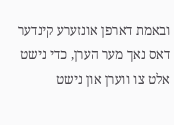ובאמת דארפן אונזערע קינדער דאס נאך מער הערן, כדי נישט אלט צו ווערן און נישט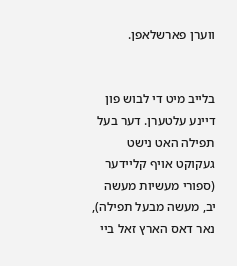ווערן פארשלאפן.


בלייב מיט די לבוש פון דיינע עלטערן. דער בעל תפילה האט נישט געקוקט אויף קליידער (ספורי מעשיות מעשה יב, מעשה מבעל תפילה), נאר דאס הארץ זאל ביי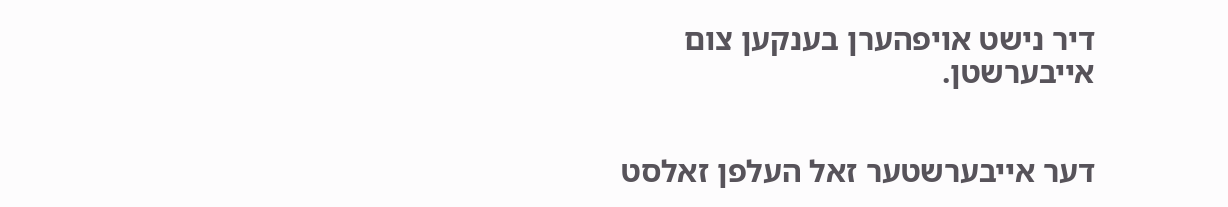דיר נישט אויפהערן בענקען צום אייבערשטן.


דער אייבערשטער זאל העלפן זאלסט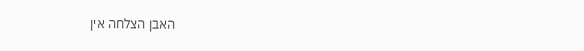האבן הצלחה אין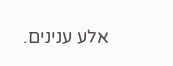אלע ענינים.